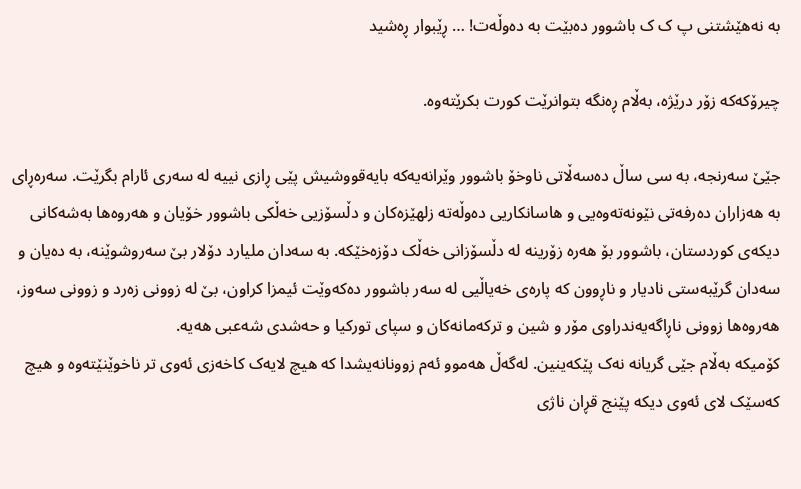بە نەهێشتنی پ ک ک باشوور دەبێت بە دەوڵەت! … ڕێبوار ڕەشید

چیرۆکەکە زۆر درێژە، بەڵام ڕەنگە بتوانرێت کورت بکرێتەوە.

جێێ سەرنجە، بە سی ساڵ دەسەڵاتی ناوخۆ باشوور وێرانەیەکە بایەقووشیش پێی ڕازی نییە لە سەری ئارام بگرێت. سەرەڕای بە هەزاران دەرفەتی نێونەتەوەیی و هاسانکاریی دەوڵەتە زلهێزەکان و دڵسۆزیی خەڵکی باشوور خۆیان و هەروەها بەشەکانی دیکەی کوردستان، باشوور بۆ هەرە زۆرینە لە دڵسۆزانی خەڵک دۆزەخێکە. بە سەدان ملیارد دۆلار بێ سەروشوێنە، بە دەیان و سەدان گرێبەستی نادیار و ناڕوون کە پارەی خەیاڵیی لە سەر باشوور دەکەوێت ئیمزا کراون، بێ لە زوونی زەرد و زوونی سەوز، هەروەها زوونی ناڕاگەیەندراوی مۆر و شین و ترکەمانەکان و سپای تورکیا و حەشدی شەعبی هەیە.
کۆمیکە بەڵام جێی گریانە نەک پێکەینین. لەگەڵ هەموو ئەم زوونانەیشدا کە هیچ لایەک کاخەزی ئەوی تر ناخوێنێتەوە و هیچ کەسێک لای ئەوی دیکە پێنج قڕان ناژی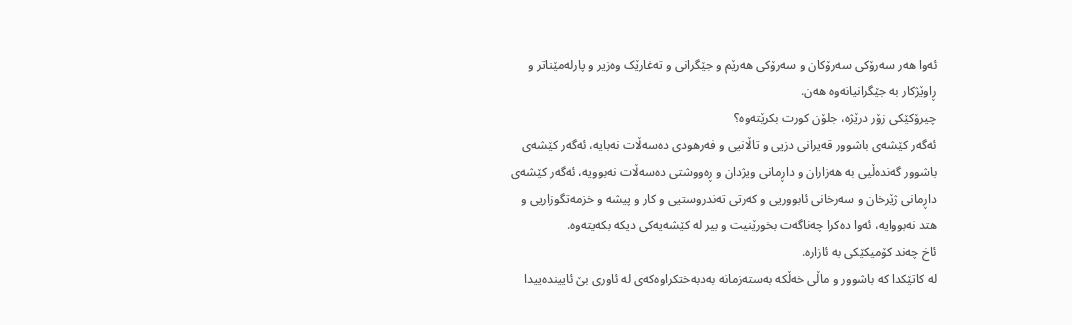ئەوا هەر سەرۆکی سەرۆکان و سەرۆکی هەرێم و جێگرانی و تەغارێک وەزیر و پارلەمێناتر و ڕاوێژکار بە جێگرانیانەوە هەن.
چیرۆکێکی زۆر درێژە، جلۆن کورت بکرێتەوە؟
ئەگەر کێشەی باشوور قەیرانی دزیی و تاڵانیی و فەرهودی دەسەڵات نەبایە، ئەگەر کێشەی باشوور گەندەڵیی بە هەزاران و داڕمانی ویژدان و ڕەووشتی دەسەڵات نەبوویە، ئەگەر کێشەی داڕمانی ژێرخان و سەرخانی ئابووریی و کەرتی تەندروستیی و کار و پیشە و خزمەتگوزاریی و هتد نەبووایە، ئەوا دەکرا چەناگەت بخورێنیت و بیر لە کێشەیەکی دیکە بکەیتەوە.
ئاخ چەند کۆمیکێکی بە ئازارە.
لە کاتێکدا کە باشوور و ماڵی خەڵکە بەستەزمانە بەدبەختکراوەکەی لە ئاوری بێ ئاییندەییدا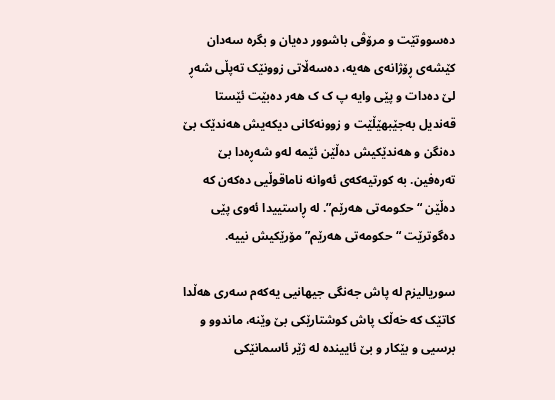دەسووتێت و مرۆڤی باشوور دەیان و بگرە سەدان کێشەی ڕۆژانەی هەیە، دەسەڵاتی زوونێک تەپڵی شەڕ لێ دەدات و پێی وایە پ ک ک هەر دەبێت ئێستا قەندیل بەجێبهێڵێت و زوونەکانی دیکەیش هەندێک بێ دەنگن و هەندێکیش دەڵێن ئێمە لەو شەڕەدا بێ تەرەفین. بە کورتیەکەی ئەوانە ناماقوڵیی دەکەن کە دەڵێن “حکومەتی هەرێم”. لە ڕاستییدا ئەوی پێی دەگوترێت “حکومەتی هەرێم” مۆرێکیش نییە.

سوریالیزم لە پاش جەنگی جیهانیی یەکەم سەری هەڵدا کاتێک کە خەڵک پاش کوشتارێکی بێ وێنە، ماندوو و برسیی و بێکار و بێ ئاییندە لە ژێر ئاسمانێکی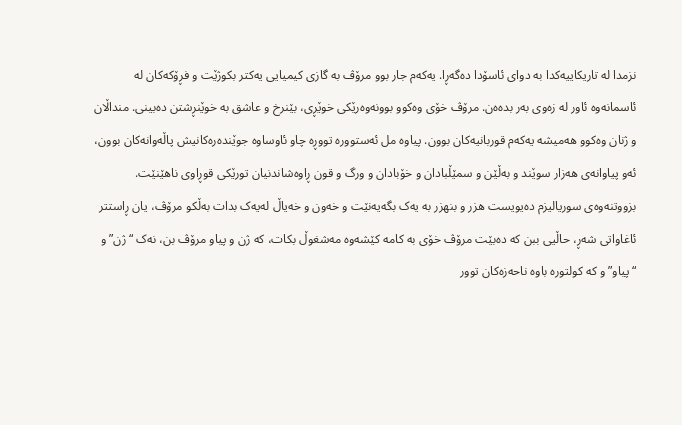نزمدا لە تاریکاییەکدا بە دوای ئاسۆدا دەگەڕا. یەکەم جار بوو مرۆڤ بە گازی کیمیایی یەکتر بکوژێت و فڕۆکەکان لە ئاسمانەوە ئاور لە زەوی بەر بدەەن. مرۆڤ خۆی وەکوو بوونەوەرێکی خوێڕی، بێنرخ و عاشق بە خوێنڕشتن دەبینی. منداڵان و ژنان وەکوو هەمیشە یەکەم قوربانیەکان بوون. پیاوە مل ئەستوورە تووڕە چاو ئاوساوە جوێندەرەکانیش پاڵەوانەکان بوون، ئەو پیاوانەی هەزار سوێند و بەڵێن و سمێڵبادان و خۆبادان و ورگ و قون ڕاوەشاندنیان تورێکی قوڕاوی ناهێنێت.
بزووتنەوەی سوریالیزم دەیویست هزر و بنهزر بە یەک بگەیەنێت و خەون و خەیاڵ لەیەک بدات بەڵکو مرۆڤ، یان ڕاستتر ئاغاواتی شەڕ، حاڵیی ببن کە دەبێت مرۆڤ خۆی بە کامە کێشەوە مەشغوڵ بکات، کە ژن و پیاو مرۆڤ بن، نەک “ژن” و “پیاو” و کە کولتورە باوە ناحەزەکان توور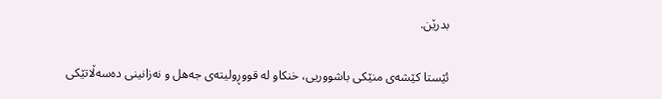بدرێن.

ئێستا کێشەی منێکی باشووریی، خنکاو لە قووڕولیتەی جەهل و نەزانینی دەسەڵاتێکی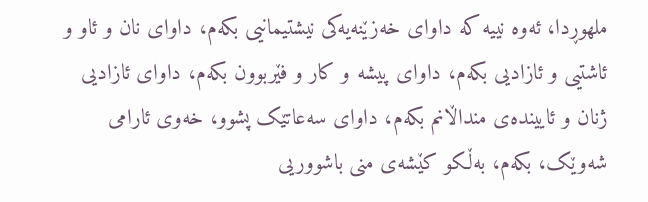ملهوڕدا، ئەوە نییە کە داوای خەزێنەیەکی نیشتیمانیی بکەم، داوای نان و ئاو و ئاشتیی و ئازادیی بکەم، داوای پیشە و کار و فێربوون بکەم، داوای ئازادیی ژنان و ئاییندەی منداڵانم بکەم، داوای سەعاتێک پشوو، خەوی ئارامی شەوێک، بکەم، بەڵکو کێشەی منی باشووریی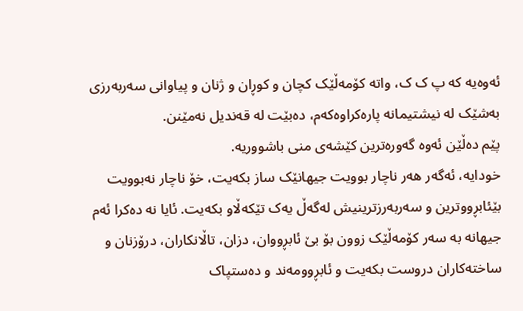ئەوەیە کە پ ک ک، واتە کۆمەڵێک کچان و کوڕان و ژنان و پیاوانی سەربەرزی بەشێک لە نیشتیمانە پارەکراوەکەم، دەبێت لە قەندیل نەمێنن.
پێم دەڵێن ئەوە گەورەترین کێشەی منی باشووریە.
خودایە، ئەگەر هەر ناچار بوویت جیهانێک ساز بکەیت، خۆ ناچار نەبوویت بێئابڕووترین و سەربەرزترینیش لەگەڵ یەک تێکەڵاو بکەیت. ئایا نە دەکرا ئەم جیهانە بە سەر کۆمەڵێک زوون بۆ بێ ئابڕووان، دزان، تاڵانکاران، درۆزنان و ساختەکاران دروست بکەیت و ئابڕوومەند و دەستپاک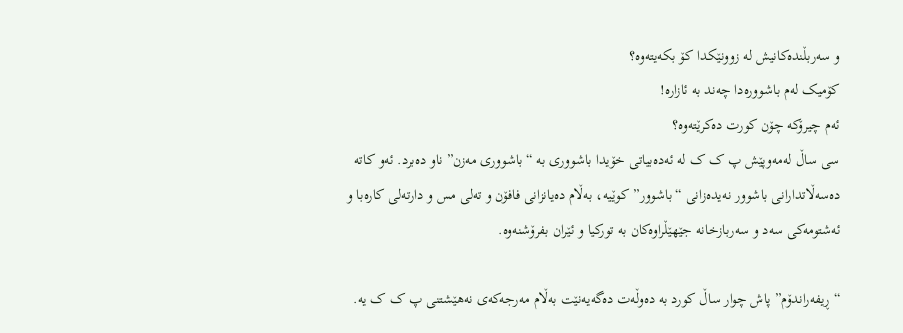و سەربڵندەکانیش لە زوونێکدا کۆ بکەیتەوە؟
کۆمیک لەم باشوورەدا چەند بە ئازارە!
ئەم چیرۆکە چۆن کورت دەکرێتەوە؟
سی ساڵ لەمەوپێش پ ک ک لە ئەدەبیاتی خۆیدا باشووری بە “باشووری مەزن” ناو دەبرد. ئەو کاتە دەسەڵاتدارانی باشوور نەیدەزانی “باشوور” کوێیە، بەڵام دەیانزانی فافۆن و تەلی مس و دارتەلی کارەبا و ئەشتومەکی سەد و سەربازخانە جێهێڵراوەکان بە تورکیا و ئێران بفرۆشنەوە.

“ڕیفەراندۆم” پاش چوار ساڵ کورد بە دەوڵەت دەگەیەنێت بەڵام مەرجەکەی نەهێشتنی پ ک ک یە.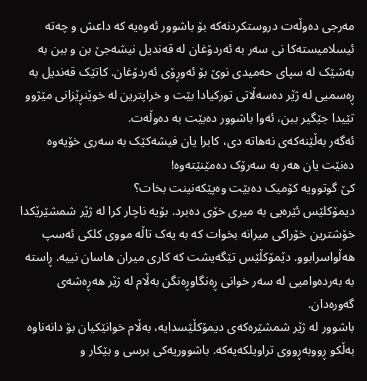مەرجی دەوڵەت دروستکردنەکە بۆ باشوور ئەوەیە کە داعش و چەتە ئیسلامیستەکا نی سەر بە ئەردۆغان لە قەندیل نیشەجێ بن و ببن بە بەشێک لە سپای حەمیدی نوێ بۆ ئەوڕۆی ئەردۆغان. کاتێک قەندیل بە ڕەسمیی لە ژێر دەسەڵاتی تورکیادا بێت و خراپترین لە خوێنڕێزانی مێژوو تێیدا جێگیر ببن، ئەوا باشوور دەبێت بە دەوڵەت.
ئەگەر بەڵێنەکەی نەهاتە دی، کابرا یان فیشەکێک بە سەری خۆیەوە دەنێت یان هەر بە سەرۆک دەمێنێتەوە!
کێ گوتوویە کۆمیک دەبێت وەپێکەنینت بخات؟
دیمۆکلێس ئێرەیی بە میری خۆی دەبرد. بۆیە ناچار کرا لە ژێر شمشێرێکدا خۆشترین خۆراکی میرانە بخوات کە بە یەک تاڵە مووی کلکی ئەسپ هەڵواسرابوو. دێمۆکڵێس تێگەیشت کە کاری میران هاسان نییە. ڕاستە بە بەردەوامیی لە سەر خوانی ڕەنگاوڕەنگن بەڵام لە ژێر هەڕەشەی گەورەدان.
باشوور لە ژێر شمشێرەکەی دیمۆکڵێسدایە، بەڵام خوانێکیان بۆ دانەناوە بەڵکو ڕووبەڕووی تراویلکەیەکە. باشووریەکی برسی و بێکار و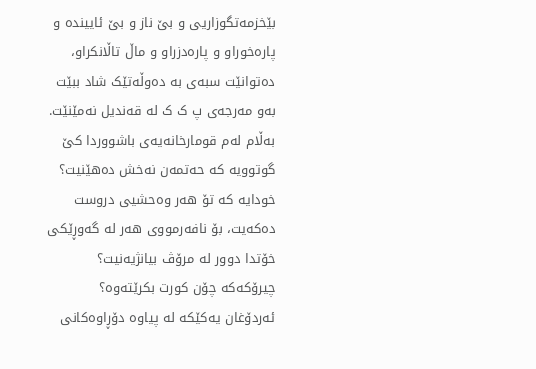بێخزمەتگوزاریی و بێ ناز و بێ ئاییندە و پارەخوراو و پارەدزراو و ماڵ تاڵانکراو، دەتوانێت سبەی بە دەوڵەتێک شاد ببێت بەو مەرجەی پ ک ک لە قەندیل نەمێنێت.
بەڵام لەم قومارخانەیەی باشووردا کێ گوتوویە کە حەتمەن نەخش دەهێنیت؟
خودایە کە تۆ هەر وەحشیی دروست دەکەیت، بۆ نافەرمووی هەر لە گەوڕێکی خۆتدا دوور لە مرۆڤ بیانژیەنیت؟
چیرۆکەکە چۆن کورت بکرێتەوە؟
ئەردۆغان یەکێکە لە پیاوە دۆڕاوەکانی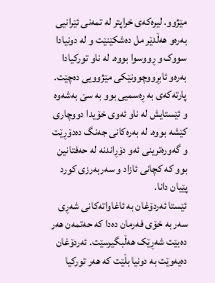مێژوو. لیرەکەی خراپتر لە تمەنی ئێرانیی بەرەو هەڵدێر مل دەشکێنێت و لە دونیادا سووک و ڕووسوا بووە. لە ناو تورکیادا بەرەو ئابڕووچوونێکی مێژوویی دەچێت. پارتەکەی بە ڕەسمیی بوو بە سێ بەشەوە و ئێستایش لە ناو ئەوی خۆیدا دووچاری کێشە بووە. لە بەرەکانی جەنگ دەدۆڕێت و گەورەترینی ئەو دۆڕاندنە لە حەفتانین بوو کە کچانی ئازاد و سەربەرزی کورد پێیان دانا.
ئێستا ئەردۆغان بە ئاغاواتەکانی شەڕی سەر بە خۆی فەرمان دەدا کە حەتمەن هەر دەبێت شەڕێک هەڵبگیرسێت. ئەردۆغان دەیەوێت بە دونیا بڵێت کە هەر تورکیا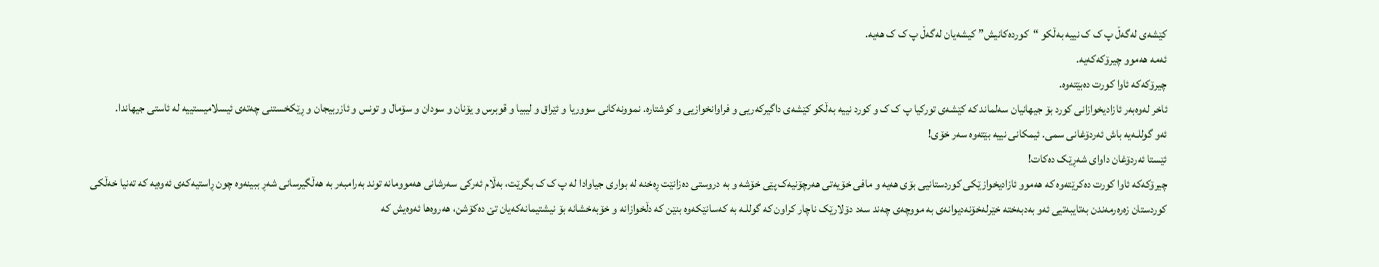کێشەی لەگەڵ پ ک ک نییە بەڵکو “کوردەکانیش” کیشەیان لەگەڵ پ ک ک هەیە.
ئەمە هەموو چیرۆکەکەیە.
چیرۆکەکە ئاوا کورت دەبێتەوە.
ئاخر لەوەبەر ئازادیخوازانی کورد بۆ جیهانیان سەلماند کە کێشەی تورکیا پ ک ک و کورد نییە بەڵکو کێشەی داگیرکەریی و فراوانخوازیی و کوشتارە. نموونەکانی سووریا و ئێراق و لیبیا و قوبرس و یۆنان و سودان و سۆمال و تونس و ئازربیجان و ڕێکخستنی چەتەی ئیسلامیستییە لە ئاستی جیهاندا.
ئەو گوللـەیە باش ئەردۆغانی سمی. ئیمکانی نییە بێتەوە سەر خۆی!
ئێستا ئەردۆغان داوای شەڕێک دەکات!
چیرۆکەکە ئاوا کورت دەکرێتەوە کە هەموو ئازادیخوازێکی کوردستانیی بۆی هەیە و مافی خۆیەتی هەرچۆنیەک پێی خۆشە و بە دروستی دەزانێت ڕەخنە لە بواری جیاوادا لە پ ک ک بگرێت، بەڵام ئەرکی سەرشانی هەموومانە توند بەرامبەر بە هەڵگیرسانی شەڕ ببینەوە چون ڕاستیەکەی ئەوەیە کە تەنیا خەڵکی کوردستان زەرەرمەندن بەتایبەتیی ئەو بەدبەختە خێرلەخۆنەدیوانەی بە مووچەی چەند سەد دۆلارێک ناچار کراون کە گوللـە بە کەسانێکەوە بنێن کە دڵخوازانە و خۆبەخشانە بۆ نیشتیمانەکەیان تێ دەکۆشن، هەروەها ئەوەیش کە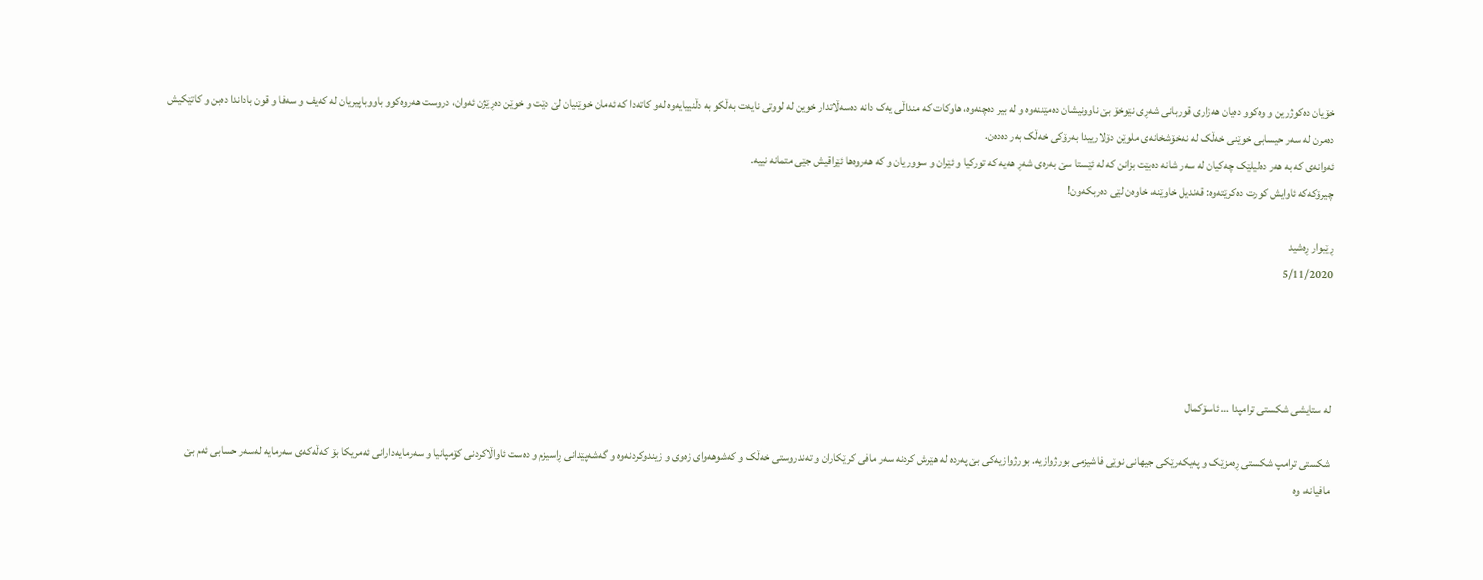خۆیان دەکوژرین و وەکوو دەیان هەزاری قوربانی شەڕی نێوخۆ بێ ناوونیشان دەمێننەوە و لە بیر دەچنەوە، هاوکات کە منداڵی یەک دانە دەسەڵاتدار خوین لە لووتی نایەت بەڵکو بە دڵنییایەوە لەو کاتەدا کە ئەمان خوێنیان لێ دێت و خوێن دەڕێژن ئەوان، دروست هەروەکوو باووباپیریان لە کەیف و سەفا و قون باداندا دەبن و کاتێکیش دەمرن لە سەر حیسابی خوێنی خەڵک لە نەخۆشخانەی ملوێن دۆلارییدا بەرۆکی خەڵک بەر دەدەن.
ئەوانەی کە بە هەر دەلیلێک چەکیان لە سەر شانە دەبێت بزانن کە لە ئێستا سێ بەرەی شەڕ هەیە کە تورکیا و ئێران و سووریان و کە هەروەها ئێراقیش جێی متمانە نییە.
چیرۆکەکە ئاوایش کورت دەکرێتەوە: قەندیل خاوێنە، خاوەن لێی دەربکەون!

ڕێبوار ڕەشید
5/11/2020




لە ستایشی شکستی ترامپدا … ئاسۆکمال

شکستی ترامپ شکستی ڕەمزێک و پەیکەرێکی جیهانی نوێی فاشیزمی بورژوازیە. بورژوازیەکی بێ پەردە لە هێرش کردنە سەر مافی کرێکاران و تەندروستی خەڵک و کەشوهەوای زەوی و زیندوکردنەوە و گەشەپێدانی ڕاسیزم و دەست ئاواڵاکردنی کۆمپانیا و سەرمایەدارانی ئەمریکا بۆ کەڵەکەی سەرمایە لەسەر حسابی ئەم بێ مافیانە، وە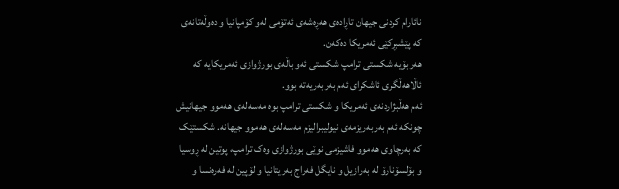نائارام کردنی جیهان تاڕادەی هەڕەشەی ئەتۆمی لەو کۆمپانیا و دەوڵەتانەی کە پێشبڕکێی ئەمریکا دەکەن.
هەربۆیە شکستی ترامپ شکستی ئەو باڵەی بورژوازی ئەمریکایە کە ئاڵاهەڵگری ئاشکرای ئەم بەربەریەتە بوو.
ئەم هەڵبژاردنەی ئەمریکا و شکستی ترامپ بوە مەسەلەی هەموو جیهانیش چونکە ئەم بەربەریزمەی نیولیبرالیزم مەسەلەی هەموو جیهانە. شکستێک کە بەرچاوی هەموو فاشیزمی نوێی بورژوازی وەک ترامپ، پوتین لە ڕوسیا و بۆلسۆنارۆ لە بەرازیل و نایگل فەراج بەریتانیا و لۆپین لە فەرەنسا و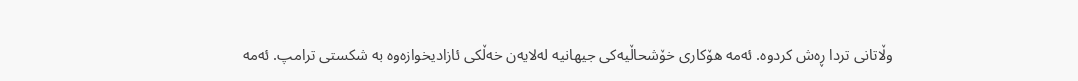وڵاتانی تردا ڕەش کردوە. ئەمە هۆکاری خۆشحاڵیەکی جیهانیە لەلایەن خەڵکی ئازادیخوازەوە بە شکستی ترامپ. ئەمە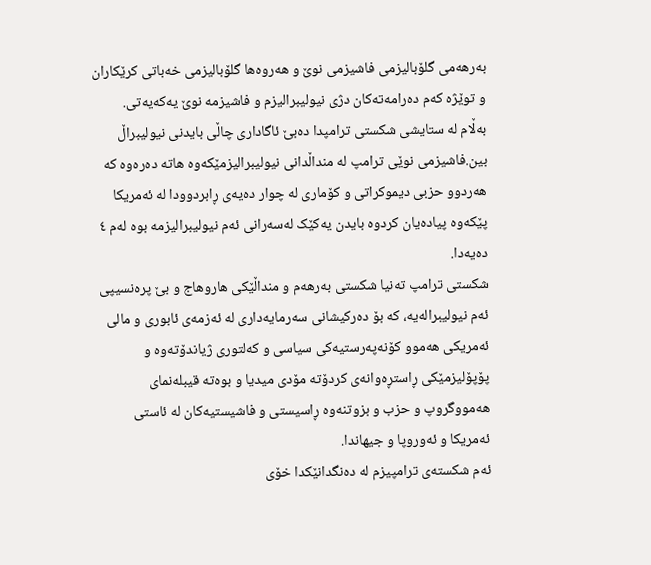بەرهەمی گلۆبالیزمی فاشیزمی نوێ و هەروەها گلۆبالیزمی خەباتی کرێکاران و توێژە کەم دەرامەتەکان دژی نیولیبرالیزم و فاشیزمە نوێ یەکەیەتی.
بەڵام لە ستایشی شکستی ترامپدا دەبێ ئاگاداری چاڵی بایدنی نیولیبراڵ بین.فاشیزمی نوێی ترامپ لە منداڵدانی نیولیبرالیزمێکەوە هاتە دەرەوە کە هەردوو حزبی دیموکراتی و کۆماری لە چوار دەیەی ڕابردوودا لە ئەمریکا پێکەوە پیادەیان کردوە بایدن یەکێک لەسەرانی ئەم نیولیبرالیزمە بوە لەم ٤ دەیەدا.
شکستی ترامپ تەنیا شکستی بەرهەم و منداڵێکی هاروهاج و بێ پرەنسیپی ئەم نیولیبرالەیە، کە بۆ دەرکیشانی سەرمایەداری لە ئەزمەی ئابوری و مالی ئەمریکی هەموو کۆنەپەرستیەکی سیاسی و کەلتوری ژیاندۆتەوە و پۆپۆلیزمێکی ڕاستڕەوانەی کردۆتە مۆدی میدیا و بوەتە قیبلەنمای هەمووگروپ و حزب و بزوتنەوە ڕاسیستی و فاشیستیەکان لە ئاستی ئەمریکا و ئەوروپا و جیهاندا.
ئەم شکستەی ترامپیزم لە دەنگدانێکدا خۆی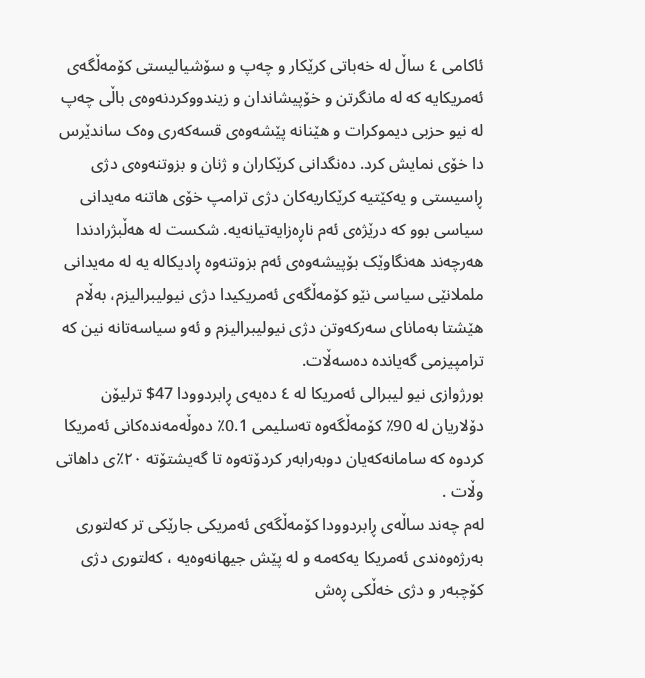ئاکامی ٤ ساڵ لە خەباتی کرێکار و چەپ و سۆشیالیستی کۆمەڵگەی ئەمریکایە کە لە مانگرتن و خۆپیشاندان و زیندووکردنەوەی باڵی چەپ لە نیو حزبی دیموکرات و هێنانە پێشەوەی قسەکەری وەک ساندێرس دا خۆی نمایش کرد. دەنگدانی کرێکاران و ژنان و بزوتنەوەی دژی ڕاسیستی و یەکێتیە کرێکاریەکان دژی ترامپ خۆی هاتنە مەیدانی سیاسی بوو کە درێژەی ئەم ناڕەزایەتیانەیە. شکست لە هەڵبژرادندا هەرچەند هەنگاوێک بۆپیشەوەی ئەم بزوتنەوە ڕادیکالە یە لە مەیدانی ململانێی سیاسی نێو کۆمەڵگەی ئەمریکیدا دژی نیولیبرالیزم، بەڵام هێشتا بەمانای سەرکەوتن دژی نیولیبرالیزم و ئەو سیاسەتانە نین کە ترامپیزمی گەیاندە دەسەڵات.
بورژوازی نیو لیبرالی ئەمریکا لە ٤ دەیەی ڕابردوودا 47$ ترلیۆن دۆلاریان لە 90٪ کۆمەڵگەوە تەسلیمی 0.1٪ دەوڵەمەندەکانی ئەمریکا کردوە کە سامانەکەیان دوبەرابەر کردۆتەوە تا گەیشتۆتە ٢٠٪ی داهاتی وڵات .
لەم چەند ساڵەی ڕابردوودا کۆمەڵگەی ئەمریکی جارێکی تر کەلتوری بەرژەوەندی ئەمریکا یەکەمە و لە پێش جیهانەوەیە ، کەلتوری دژی کۆچبەر و دژی خەڵکی ڕەش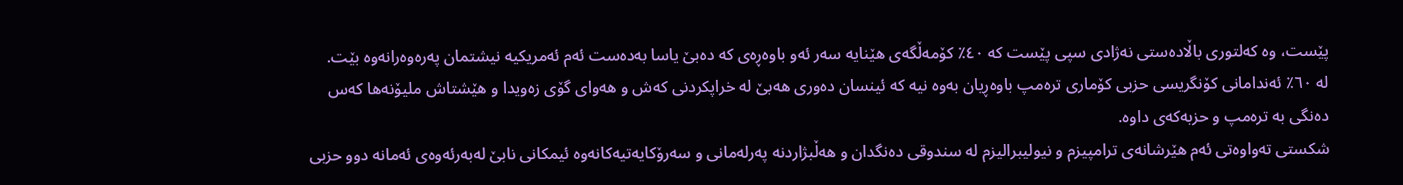پێست، وە کەلتوری باڵادەستی نەژادی سپی پێست کە ٤٠٪ کۆمەڵگەی هێنایە سەر ئەو باوەڕەی کە دەبێ یاسا بەدەست ئەم ئەمریکیە نیشتمان پەرەوەرانەوە بێت.
لە ٦٠٪ ئەندامانی کۆنگریسی حزبی کۆماری ترەمپ باوەڕیان بەوە نیە کە ئینسان دەوری هەبێ لە خراپکردنی کەش و هەوای گۆی زەویدا و هێشتاش ملیۆنەها کەس دەنگی بە ترەمپ و حزبەکەی داوە.
شکستی تەواوەتی ئەم هێرشانەی ترامپیزم و نیولیبرالیزم لە سندوقی دەنگدان و هەڵبژاردنە پەرلەمانی و سەرۆکایەتیەکانەوە ئیمکانی نابێ لەبەرئەوەی ئەمانە دوو حزبی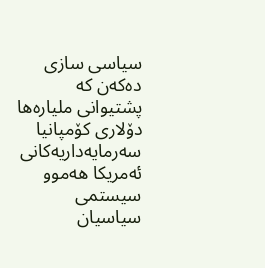سیاسی سازی دەکەن کە پشتیوانی ملیارەها دۆلاری کۆمپانیا سەرمایەداریەکانی ئەمریکا هەموو سیستمی سیاسیان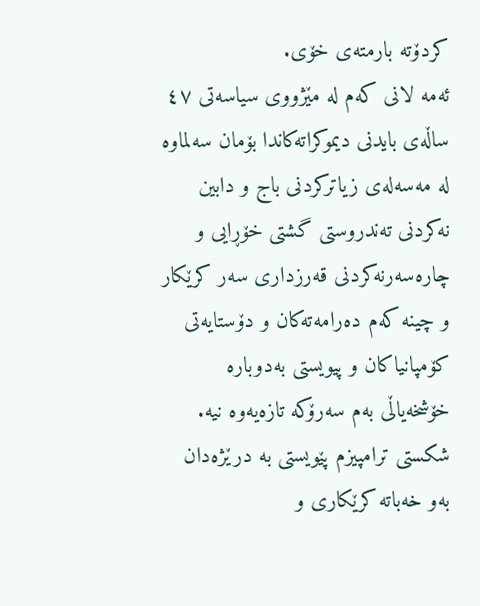کردۆتە بارمتەی خۆی.
ئەمە لانی کەم لە مێژووی سیاسەتی ٤٧ ساڵەی بایدنی دیموکراتەکاندا بۆمان سەلماوە لە مەسەلەی زیاترکردنی باج و دابین نەکردنی تەندروستی گشتی خۆڕایی و چارەسەرنەکردنی قەرزداری سەر کرێکار و چینە کەم دەرامەتەکان و دۆستایەتی کۆمپانیاکان و پیویستی بەدوبارە خۆشخەیاڵی بەم سەرۆکە تازەیەوە نیە.
شکستی ترامپیزم پێویستی بە درێژەدان بەو خەباتە کرێکاری و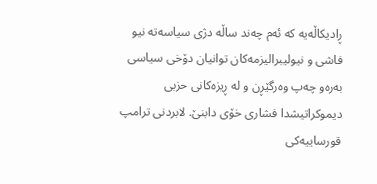ڕادیکاڵەیە کە ئەم چەند ساڵە دژی سیاسەتە نیو فاشی و نیولیبرالیزمەکان توانیان دۆخی سیاسی بەرەو چەپ وەرگێڕن و لە ڕیزەکانی حزبی دیموکراتیشدا فشاری خۆی دابنێ. لابردنی ترامپ قورساییەکی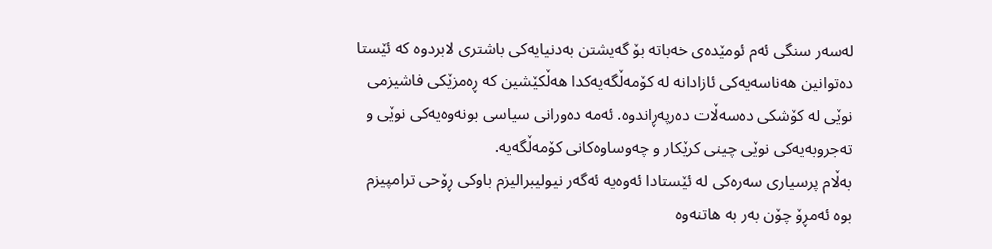لەسەر سنگی ئەم ئومێدەی خەباتە بۆ گەیشتن بەدنیایەکی باشتری لابردوە کە ئێستا دەتوانین هەناسەیەکی ئازادانە لە کۆمەڵگەیەکدا هەڵکێشین کە ڕەمزێکی فاشیزمی نوێی لە کۆشکی دەسەڵات دەرپەڕاندوە. ئەمە دەورانی سیاسی بونەوەیەکی نوێی و تەجروبەیەکی نوێی چینی کرێکار و چەوساوەکانی کۆمەڵگەیە.
بەڵام پرسیاری سەرەکی لە ئێستادا ئەوەیە ئەگەر نیولیبرالیزم باوکی ڕۆحی ترامپیزم بوە ئەمڕۆ چۆن بەر بە هاتنەوە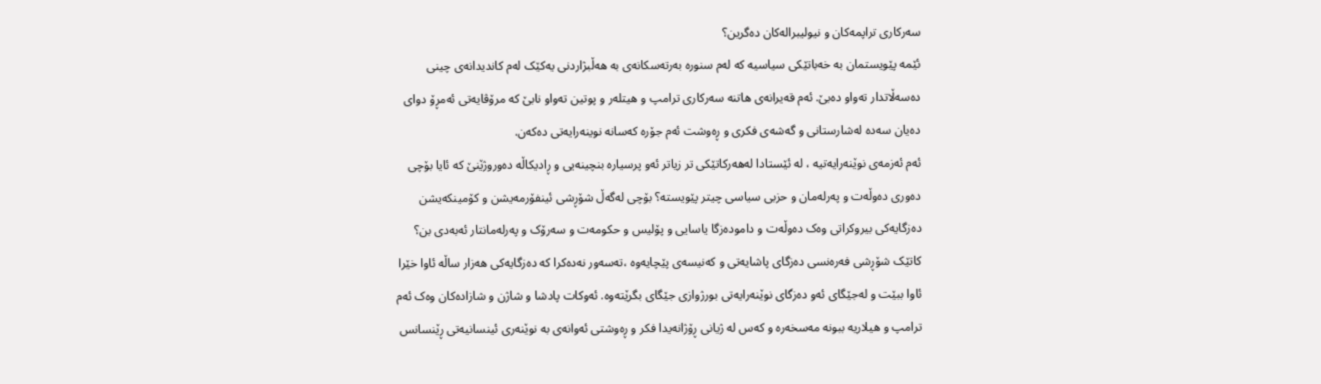سەرکاری تراپمەکان و نیولیبرالەکان دەگرین؟
ئێمە پێویستمان بە خەباتێکی سیاسیە کە لەم سنورە بەرتەسکانەی بە هەڵبژاردنی یەکێک لەم کاندیدانەی چینی دەسەڵاتدار تەواو دەبێ. ئەم قەیرانەی هاتنە سەرکاری ترامپ و هیتلەر و پوتین تەواو نابێ کە مرۆڤایەتی ئەمڕۆ دوای دەیان سەدە لەشارستانی و گەشەی فکری و ڕەوشت ئەم جۆرە کەسانە نوینەرایەتی دەکەن.
ئەم ئەزمەی نوێنەرایەتیە ، لە ئێستادا لەهەرکاتێکی تر زیاتر ئەو پرسیارە بنچینەیی و ڕادیکاڵە دەوروژێنێ کە ئایا بۆچی دەوری دەوڵەت و پەرلەمان و حزبی سیاسی چیتر پێویستە؟ بۆچی لەگەڵ شۆڕشی ئینفۆرمەیشن و کۆمینکەیشن دەزگایەکی بیروکراتی وەک دەوڵەت و دامودەزگا یاسایی و پۆلیس و حکومەت و سەرۆک و پەرلەمانتار ئەبەدی بن؟
کاتێک شۆڕشی فەرەنسی دەزگای پاشایەتی و کەنیسەی پێچایەوە ،تەسەور نەدەکرا کە دەزگایەکی هەزار ساڵە ئاوا خێرا ئاوا ببێت و لەجێگای ئەو دەزگای نوێنەرایەتی بورژوازی جێگای بگرێتەوە. ئەوکات پادشا و شاژن و شازادەکان وەک ئەم ترامپ و هیلاریە ببونە مەسخەرە و کەس لە ژیانی ڕۆژانەیدا فکر و ڕەوشتی ئەوانەی بە نوێنەری ئینسانیەتی ڕێنسانس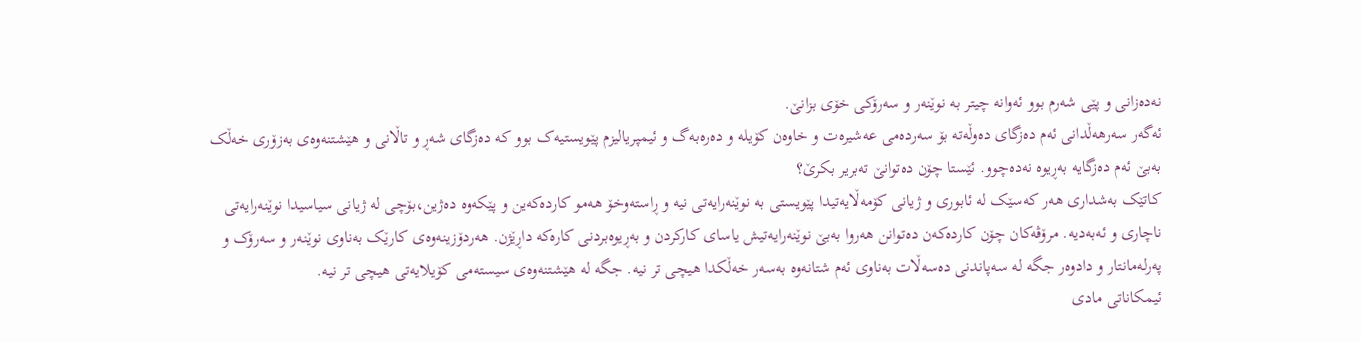نەدەزانی و پێی شەرم بوو ئەوانە چیتر بە نوێنەر و سەرۆکی خۆی بزانێ.
ئەگەر سەرهەڵدانی ئەم دەزگای دەوڵەتە بۆ سەردەمی عەشیرەت و خاوەن کۆیلە و دەرەبەگ و ئیمپریالیزم پێویستیەک بوو کە دەزگای شەڕ و تاڵانی و هێشتنەوەی بەزۆری خەڵک بەبێ ئەم دەزگایە بەڕیوە نەدەچوو. ئێستا چۆن دەتوانێ تەبریر بکرێ؟
کاتێک بەشداری هەر کەسێک لە ئابوری و ژیانی کۆمەڵایەتیدا پێویستی بە نوێنەرایەتی نیە و ڕاستەوخۆ هەمو کاردەکەین و پێکەوە دەژین،بۆچی لە ژیانی سیاسیدا نوێنەرایەتی ناچاری و ئەبەدیە. مرۆڤەکان چۆن کاردەکەن دەتوانن هەروا بەبێ نوێنەرایەتیش یاسای کارکردن و بەڕیوەبردنی کارەکە داڕێژن. هەردۆزینەوەی کارێک بەناوی نوێنەر و سەرۆک و پەرلەمانتار و دادوەر جگە لە سەپاندنی دەسەڵات بەناوی ئەم شتانەوە بەسەر خەڵکدا هیچی تر نیە. جگە لە هێشتنەوەی سیستەمی کۆیلایەتی هیچی تر نیە.
ئیمکاناتی مادی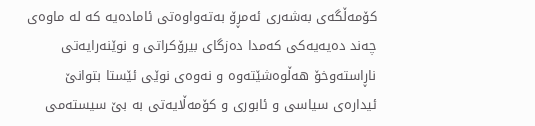کۆمەڵگەی بەشەری ئەمڕۆ بەتەواوەتی ئامادەیە کە لە ماوەی چەند دەیەیەکی کەمدا دەزگای بیرۆکراتی و نوێنەرایەتی ناڕاستەوخۆ هەڵوەشێتەوە و نەوەی نوێی ئێستا بتوانێ ئیدارەی سیاسی و ئابوری و کۆمەڵایەتی بە بێ سیستەمی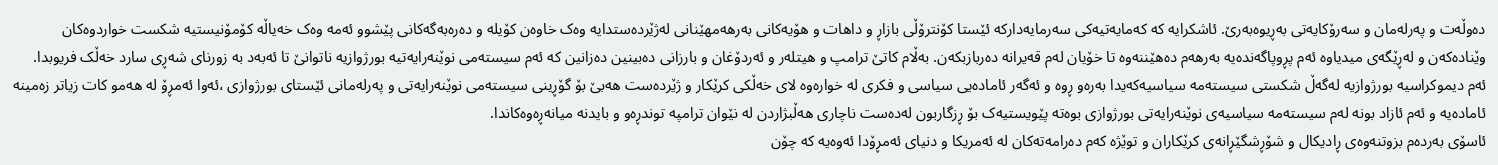دەوڵەت و پەرلەمان و سەرۆکایەتی بەڕیوەبەرێ. ئاشکرایە کە کەمایەتیەکی سەرمایەدارکە ئێستا کۆنترۆڵی بازاڕ و داهات و هۆیەکانی بەرهەمهێنانی لەژێردەستدایە وەک خاوەن کۆیلە و دەرەبەگەکانی پێشوو ئەمە وەک خەیاڵە کۆمۆنیستیە شکست خواردوەکان وێنادەکەن و لەڕێگەی میدیاوە ئەم پڕوپاگەندەیە بەرهەم دەهێننەوە تا خۆیان لەم قەیرانە دەربازبکەن. بەڵام کاتێ ترامپ و هیتلەر و ئەردۆغان و بارزانی دەبینین دەزانین کە ئەم سیستەمی نوێنەرایەتیە بورژوازیە ناتوانێ تا ئەبەد بە زورنای شەڕی سارد خەڵک فریوبدا.
ئەم دیموکراسیە بورژوازیە لەگەڵ شکستی سیستەمە سیاسیەکەیدا بەرەو ڕوە و ئەگەر ئامادەیی سیاسی و فکری لە خوارەوە لای خەڵکی کرێکار و ژێردەست هەبێ بۆ گۆڕینی سیستەمی نوێنەرایەتی و پەرلەمانی ئێستای بورژوازی ،ئەوا ئەمڕۆ لە هەمو کات زیاتر زەمینە ئامادەیە و ئەم ئازاد بونە لەم سیستەمە سیاسیەی نوێنەرایەتی بورژوازی بوەتە پێویستیەک بۆ ڕزگاربون لەدەست ناچاری هەڵبژاردن لە نێوان ترامپە توندڕەو و بایدنە میانەڕەوەکاندا.
ئاسۆی بەردەم بزوتنەوەی ڕادیکال و شۆڕشگێڕانەی کرێکاران و توێژە کەم دەرامەتەکان لە ئەمریکا و دنیای ئەمڕۆدا ئەوەیە کە چۆن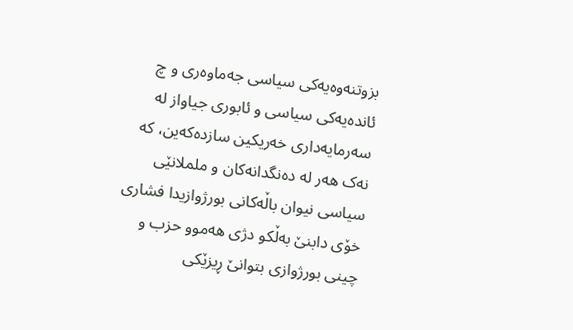بزوتنەوەیەکی سیاسی جەماوەری و چ ئاندەیەکی سیاسی و ئابوری جیاواز لە سەرمایەداری خەریکین سازدەکەین، کە نەک هەر لە دەنگدانەکان و ململانێی سیاسی نیوان باڵەکانی بورژوازیدا فشاری خۆی دابنێ بەڵکو دژی هەموو حزب و چینی بورژوازی بتوانێ ڕیزێکی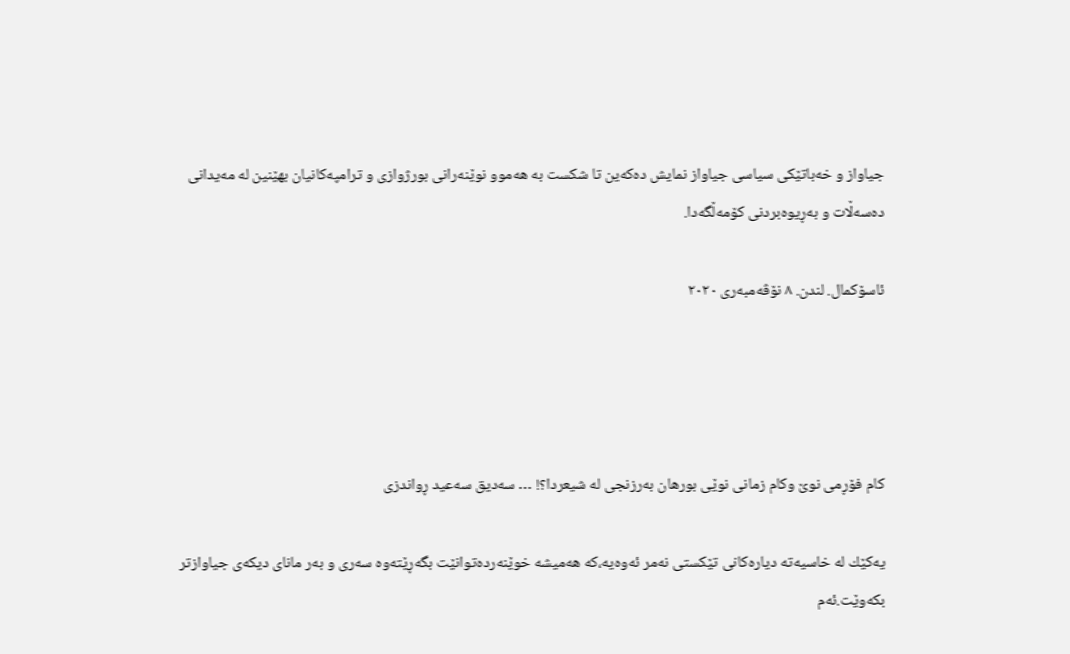جیاواز و خەباتێکی سیاسی جیاواز نمایش دەکەین تا شکست بە هەموو نوێنەرانی بورژوازی و ترامپەکانیان بهێنین لە مەیدانی دەسەڵات و بەڕیوەبردنی کۆمەڵگەدا.

ئاسۆکمال. لندن. ٨ نۆڤەمبەری ٢٠٢٠




كام فۆڕمی نوێ وكام زمانی نوێی بورهان به‌رزنجی له‌ شیعردا؟! … سه‌دیق سه‌عید ڕواندزی

یه‌كێك له‌ خاسیه‌ته‌ دیاره‌كانی تێكستی نه‌مر ئه‌وه‌یه‌،كه‌ هه‌میشه‌ خوێنه‌رده‌توانێت بگه‌ڕێته‌وه‌ سه‌ری و به‌ر مانای دیكه‌ی جیاوازتر بكه‌وێت.ئه‌م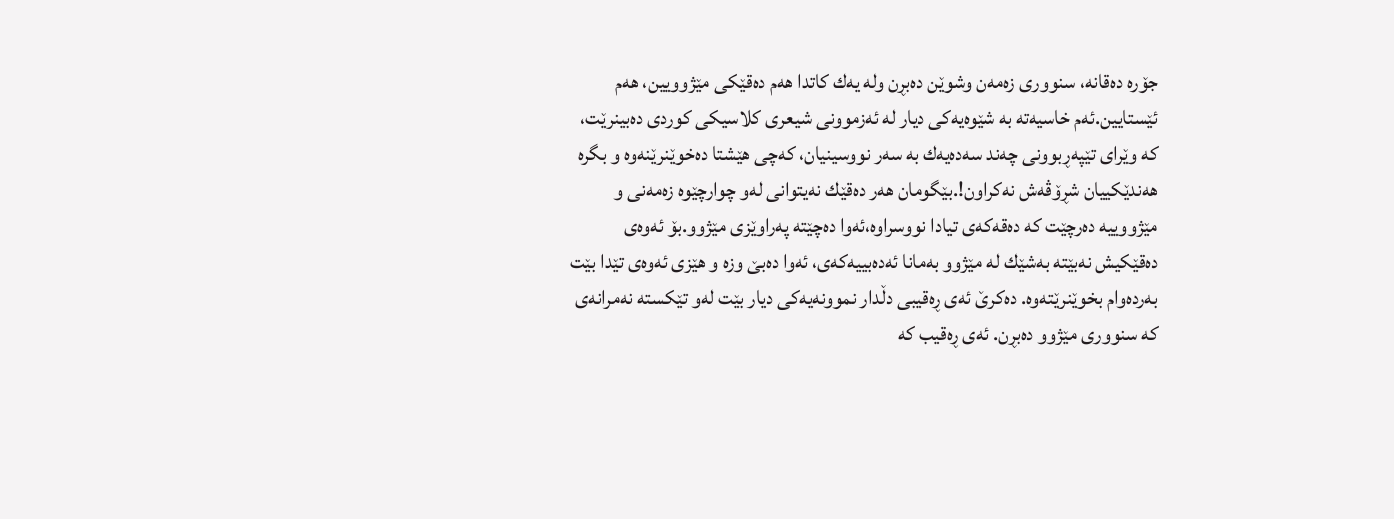جۆره‌ ده‌قانه‌، سنووری زه‌مه‌ن وشوێن ده‌بڕن وله‌ یه‌ك كاتدا هه‌م ده‌قێكی مێژوویین، هه‌م ئێستایین.ئه‌م خاسیه‌ته‌ به‌ شێوه‌یه‌كی دیار له‌ ئه‌زموونی شیعری كلاسیكی كوردی ده‌بینرێت، كه‌ وێرای تێپه‌ڕبوونی چه‌ند سه‌ده‌یه‌ك به‌ سه‌ر نووسینیان، كه‌چی هێشتا ده‌خوێنرێنه‌وه‌ و بگره‌ هه‌ندێكییان شڕۆڤه‌ش نه‌كراون!.بێگومان هه‌ر ده‌قێك نه‌یتوانی له‌و چوارچێوه‌ زه‌مه‌نی و مێژووییه‌ ده‌رچێت كه‌ ده‌قه‌كه‌ی تیادا نووسراوه‌،ئه‌وا ده‌چێته‌ په‌راوێزی مێژوو.بۆ ئه‌وه‌ی ده‌قێكیش نه‌بێته‌ به‌شێك له‌ مێژوو به‌مانا ئه‌ده‌بییه‌كه‌ی، ئه‌وا ده‌بێ وزه‌ و هێزی ئه‌وه‌ی تێدا بێت به‌رده‌وام بخوێنرێته‌وه‌. ده‌كرێ ئه‌ی ڕه‌قیبی دڵدار نموونه‌یه‌كی دیار بێت له‌و تێكسته‌ نه‌مرانه‌ی كه‌ سنووری مێژوو ده‌بڕن. ئه‌ی ڕه‌قیب كه‌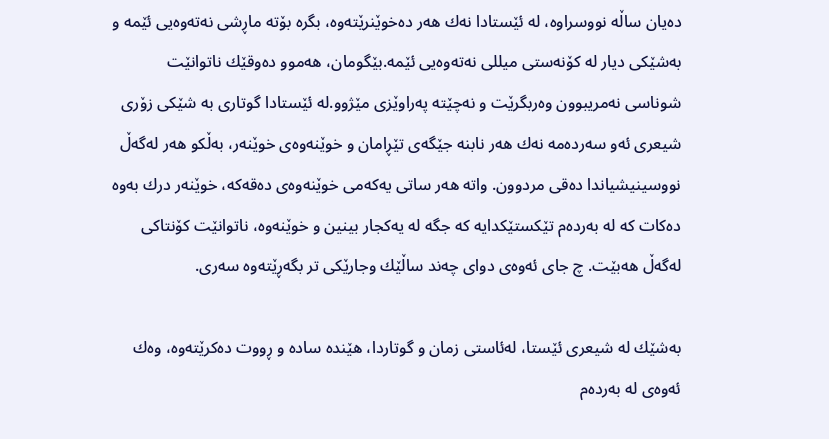ده‌یان ساڵه‌ نووسراوه‌، له‌ ئێستادا نه‌ك هه‌ر ده‌خوێنرێته‌وه‌، بگره‌ بۆته‌ ماڕشی نه‌ته‌وه‌یی ئێمه‌ و به‌شێكی دیار له‌ كۆنه‌ستی میللی نه‌ته‌وه‌یی ئێمه‌.بێگومان، هه‌موو ده‌وقێك ناتوانێت شوناسی نه‌مریبوون وه‌ربگرێت و نه‌چێته‌ په‌راوێزی مێژوو.له‌ ئێستادا گوتاری به‌ شێكی زۆری شیعری ئه‌و سه‌رده‌مه‌ نه‌ك هه‌ر نابنه‌ جێگه‌ی تێڕامان و خوێنه‌وه‌ی خوێنه‌ر، به‌ڵكو هه‌ر له‌گه‌ڵ نووسینیشیاندا ده‌قی مردوون. واته‌ هه‌ر ساتی یه‌كه‌می خوێنه‌وه‌ی ده‌قه‌كه‌، خوێنه‌ر درك به‌وه‌ ده‌كات كه‌ له‌ به‌رده‌م تێكستێكدایه‌ كه‌ جگه‌ له‌ یه‌كجار بینین و خوێنه‌وه‌، ناتوانێت كۆنتاكی له‌گه‌ڵ هه‌بێت. چ جای ئه‌وه‌ی دوای چه‌ند ساڵێك وجارێكی تر بگه‌ڕێته‌وه‌ سه‌ری.

به‌شێك له‌ شیعری ئێستا، له‌ئاستی زمان و گوتاردا، هێنده‌ ساده‌ و ڕووت ده‌كرێته‌وه‌، وه‌ك ئه‌وه‌ی له‌ به‌رده‌م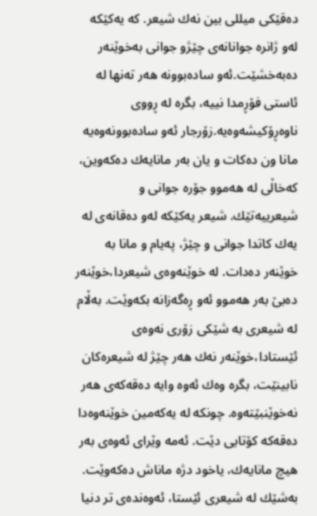ده‌قێكی میللی بین نه‌ك شیعر. كه‌ یه‌كێكه‌ له‌و ژانره‌ جوانانه‌ی چێژو جوانی به‌خوێنه‌ر ده‌به‌خشێت.ئه‌و ساده‌بوونه‌ هه‌ر ته‌نها له‌ ئاستی فۆڕمدا نییه‌، بگره‌ له‌ ڕووی ناوه‌ڕۆكیشه‌وه‌یه‌.زۆرجار ئه‌و ساده‌بوونه‌وه‌یه‌ مانا ون ده‌كات و یان به‌ر مانایه‌ك ده‌كه‌وین، كه‌خاڵی له‌ هه‌موو جۆره‌ جوانی و شیعرییه‌تێك. شیعر یه‌كێكه‌ له‌و ده‌قانه‌ی له‌ یه‌ك كاتدا جوانی و چێژ، په‌یام و مانا به‌ خوێنه‌ر ده‌دات. له‌ خوێنه‌وه‌ی شیعردا،خوێنه‌ر ده‌بێ به‌ر هه‌موو ئه‌و ڕه‌گه‌زانه‌ بكه‌وێت. به‌ڵام له‌ شیعری به‌ شێكی زۆری نه‌وه‌ی ئێستادا،خوێنه‌ر نه‌ك هه‌ر چێژ له‌ شیعره‌كان نابینێت، بگره‌ وه‌ك ئه‌وه‌ وایه‌ ده‌قه‌كه‌ی هه‌ر نه‌خوێنبێته‌وه‌. چونكه‌ له‌ یه‌كه‌مین خوێنه‌وه‌دا ده‌قه‌كه‌ كۆتایی دێت. ئه‌مه‌ وێرای ئه‌وه‌ی به‌ر هیچ مانایه‌ك، یاخود دژه‌ ماناش ده‌كه‌وێت.
به‌شێك له‌ شیعری ئێستا، ئه‌وه‌نده‌ی تر دنیا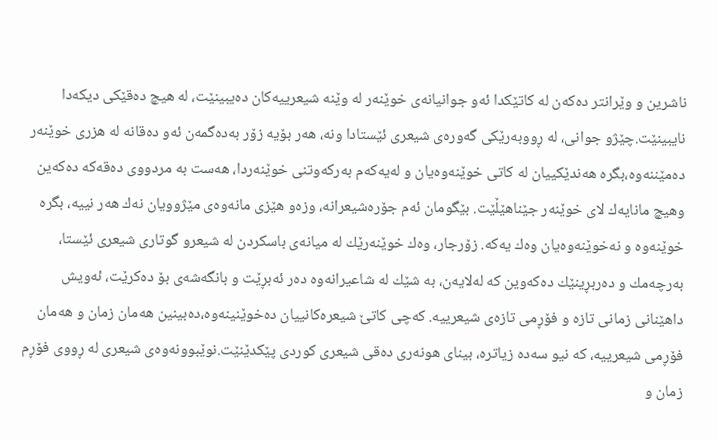ناشرین و وێرانتر ده‌كه‌ن له‌ كاتێكدا ئه‌و جوانیانه‌ی خوێنه‌ر له‌ وێنه‌ شیعرییه‌كان ده‌یبینێت، له‌ هیچ ده‌قێكی دیكه‌دا نایبینێت.چێژو جوانی، له‌ ڕووبه‌رێكی گه‌وره‌ی شیعری ئێستادا ونه‌، هه‌ر بۆیه‌ زۆر به‌ده‌گمه‌ن ئه‌و ده‌قانه‌ له‌ هزری خوێنه‌ر ده‌مێننه‌وه‌،بگره‌ هه‌ندێكییان له‌ كاتی خوێنه‌وه‌یان و له‌یه‌كه‌م به‌ركه‌وتنی خوێنه‌ردا، هه‌ست به‌ مردووی ده‌قه‌كه‌ ده‌كه‌ین وهیچ مانایه‌ك لای خوێنه‌ر جێناهێڵێت. بێگومان ئه‌م جۆره‌شیعرانه‌، وزه‌و هێزی مانه‌وه‌ی مێژوویان نه‌ك هه‌ر نییه‌، بگره‌ خوێنه‌وه‌ و نه‌خوێنه‌وه‌یان وه‌ك یه‌كه‌. زۆرجار، وه‌ك خوێنه‌رێك له‌ میانه‌ی باسكردن له‌ شیعرو گوتاری شیعری ئێستا، به‌رچه‌مك و ده‌ربڕینێك ده‌كه‌وین كه‌ له‌لایه‌ن، به‌ شێك له‌ شاعیرانه‌وه‌ ده‌ر ئه‌بڕێت و بانگه‌شه‌ی بۆ ده‌كرێت، ئه‌ویش داهێنانی زمانی تازه‌ و فۆڕمی تازه‌ی شیعرییه‌. كه‌چی كاتێ شیعره‌كانییان ده‌خوێنینه‌وه‌،ده‌بینین هه‌مان زمان و هه‌مان فۆڕمی شیعرییه‌، كه‌ نیو سه‌ده‌ زیاتره‌، بینای هونه‌ری ده‌قی شیعری كوردی پێكدێنێت.نوێبوونه‌وه‌ی شیعری له‌ ڕووی فۆڕم زمان و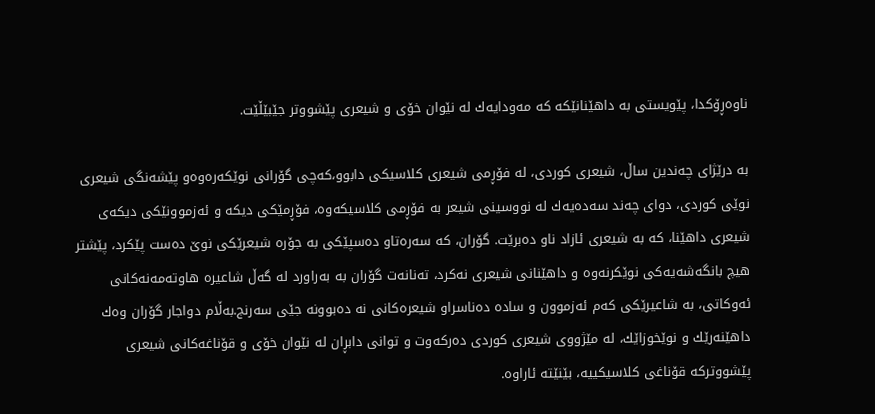ناوه‌ڕۆكدا، پێویستی به‌ داهێنانێكه‌ كه‌ مه‌ودایه‌ك له‌ نێوان خۆی و شیعری پێشووتر جێبێڵێت.

به‌ درێژای چه‌ندین ساڵ، شیعری كوردی، له‌ فۆڕمی شیعری كلاسیكی دابوو،كه‌چی گۆرانی نوێكه‌ره‌وه‌و پێشه‌نگی شیعری نوێی كوردی، دوای چه‌ند سه‌ده‌یه‌ك له‌ نووسینی شیعر به‌ فۆڕمی كلاسیكه‌وه‌، فۆڕمێكی دیكه‌ و ئه‌زموونێكی دیكه‌ی شیعری داهێنا، كه‌ به‌ شیعری ئازاد ناو ده‌برێت. گۆران، كه‌ سه‌ره‌تاو ده‌سپێكی به‌ جۆره‌ شیعرێكی نوێ ده‌ست پێكرد، پێشتر هیچ بانگه‌شه‌یه‌كی نوێكرنه‌وه‌ و داهێنانی شیعری نه‌كرد، ته‌نانه‌ت گۆران به‌ به‌راورد له‌ گه‌ڵ شاعیره‌ هاوته‌مه‌نه‌كانی ئه‌وكاتی، به‌ شاعیرێكی كه‌م ئه‌زموون و ساده‌ ده‌ناسراو شیعره‌كانی نه‌ ده‌بوونه‌ جێی سه‌رنج.به‌ڵام دواجار گۆران وه‌ك داهێنه‌رێك و نوێخوزاێك، له‌ مێژووی شیعری كوردی ده‌ركه‌وت و توانی دابڕان له‌ نێوان خۆی و قۆناغه‌كانی شیعری پێشووتركه‌ قۆناغی كلاسیكییه‌، بێنێته‌ ئاراوه‌.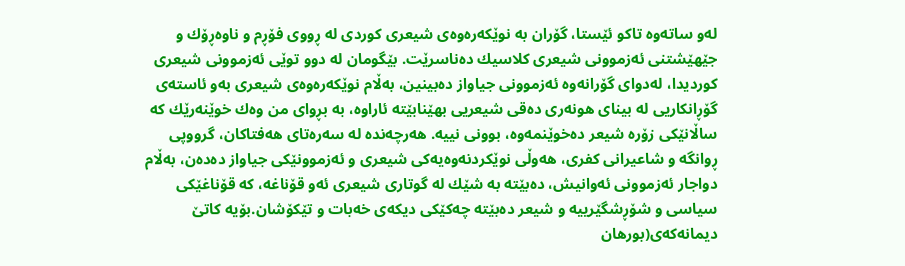له‌و ساته‌وه‌ تاكو ئێستا، گۆران به‌ نوێكه‌ره‌وه‌ی شیعری كوردی له‌ ڕووی فۆڕم و ناوه‌ڕۆك و جێهێشتنی ئه‌زموونی شیعری كلاسیك ده‌ناسرێت. بێگومان له‌ دوو توێی ئه‌زموونی شیعری كوردیدا، له‌دوای گۆرانه‌وه‌ ئه‌زموونی جیاواز ده‌بینین، به‌ڵام نوێكه‌ره‌وه‌ی شیعری به‌و ئاسته‌ی گۆڕانكاریی له‌ بینای هونه‌ری ده‌قی شیعریی بهێنابێته‌ ئاراوه‌، به‌ بڕوای من وه‌ك خوێنه‌رێك كه‌ ساڵانێكی زۆره‌ شیعر ده‌خوێنمه‌وه‌، بوونی نییه‌. هه‌رچه‌نده‌ له‌ سه‌ره‌تای هه‌فتاكان، گرووپی ڕوانگه‌ و شاعیرانی كفری، هه‌وڵی نوێكردنه‌وه‌یه‌كی شیعری و ئه‌زموونێكی جیاواز ده‌ده‌ن، به‌ڵام دواجار ئه‌زموونی ئه‌وانیش، ده‌بێته‌ به‌ شێك له‌ گوتاری شیعری ئه‌و قۆناغه‌، كه‌ قۆناغێكی سیاسی و شۆڕشگێرییه‌ و شیعر ده‌بێته‌ چه‌كێكی دیكه‌ی خه‌بات و تێكۆشان.بۆیه‌ كاتێ دیمانه‌كه‌ی(بورهان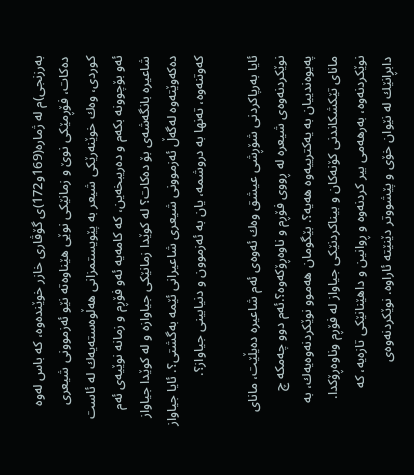به‌رزنجی)م له‌ ژماره‌(169و172)ی گۆڤاری خازر خوێنده‌وه‌، كه‌ باس له‌وه‌ ده‌كات، فۆڕمێكی نوێ و زمانێكی نوێی هێناوه‌ته‌ نێو ئه‌زموونی شیعری كوردی، وه‌ك خوێنه‌رێكی شیعر به‌ پێویستمزانی هه‌ڵوه‌سته‌یه‌ك له‌ ئاست ئه‌و بۆچوونه‌ بكه‌م و ده‌ریبخه‌ین، كه‌ كامه‌یه‌ ئه‌و فۆڕم و زمانه‌ نوێیه‌ی ئه‌م شاعیره‌ بانگه‌شه‌ی بۆ ده‌كات؟ له‌ كوێدا زمانێكی جیاوازه‌ و له‌ كوێدا جیاواز ده‌كه‌وێته‌وه‌ له‌گه‌ڵ ئه‌زموونی شیعری شاعیرانی ئێمه‌ به‌گشتی؟. ئایا جیاواز كه‌وتنه‌وه‌، ته‌نها به‌ دروشمه‌، یان به‌ ئه‌زموون و دنیابینی جیاواز؟.

ئایا به‌رپاكردنی شۆڕشی عیشق وه‌ك ئه‌وه‌ی ئه‌م شاعیره‌ ده‌یڵێت، مانای نوێكردنه‌وه‌ی شیعره‌ له‌ ڕووی فۆڕم و ناوه‌ڕۆكه‌وه‌؟.ئه‌م دوو چه‌مكه‌ چ په‌یوه‌ندییان به‌ یه‌كترییه‌وه‌ هه‌یه‌؟. بێگومان هه‌موو نوێكردنه‌وه‌یه‌ك، به‌ مانای تێكشكاندنی كۆنه‌كان و بیناكردنێكی جیاواز له‌ فۆڕم وناوه‌ڕۆكدا. نوێكردنه‌وه‌، به‌رهه‌می بیر كردنه‌وه‌ و ڕوانین و داهێنانێكی تازه‌یه‌، كه‌ دابڕانێك له‌ نێوان خۆی و پێشووتر دێنێته‌ ئاراوه‌. نوێكردنه‌وه‌ی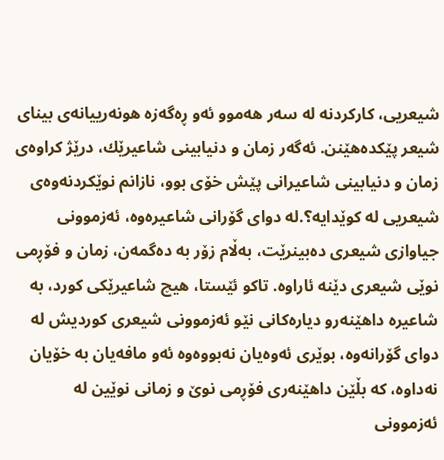شیعریی، كاركردنه‌ له‌ سه‌ر هه‌موو ئه‌و ڕه‌گه‌زه‌ هونه‌رییانه‌ی بینای شیعر پێكده‌هێنن. ئه‌گه‌ر زمان و دنیابینی شاعیرێك، درێژ كراوه‌ی زمان و دنیابینی شاعیرانی پێش خۆی بوو، نازانم نوێكردنه‌وه‌ی شیعریی له‌ كوێدایه‌؟.له‌ دوای گۆرانی شاعیره‌وه‌، ئه‌زموونی جیاوازی شیعری ده‌بینرێت، به‌ڵام زۆر به‌ ده‌گمه‌ن، زمان و فۆڕمی نوێی شیعری دێنه‌ ئاراوه‌. تاكو ئێستا، هیچ شاعیرێكی كورد، به‌ شاعیره‌ داهێنه‌رو دیاره‌كانی نێو ئه‌زموونی شیعری كوردیش له‌ دوای گۆرانه‌وه‌، بوێری ئه‌وه‌یان نه‌بووه‌وه‌ ئه‌و مافه‌یان به‌ خۆیان نه‌داوه‌، كه‌ بڵێن داهێنه‌ری فۆڕمی نوێ و زمانی نوێین له‌ ئه‌زموونی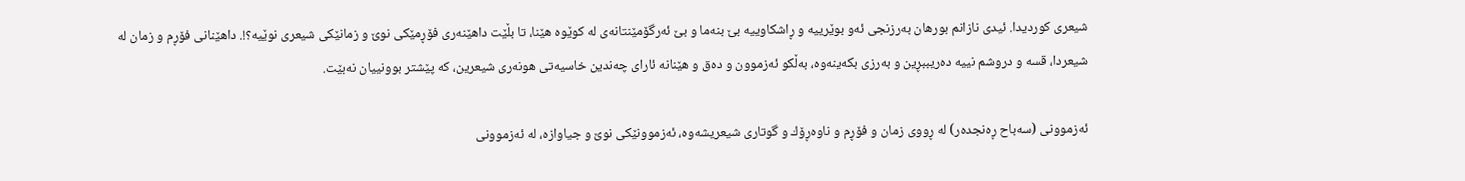شیعری كوردیدا. ئیدی نازانم بورهان به‌رزنجی ئه‌و بوێرییه‌ و ڕاشكاوییه‌ بێ بنه‌ما و بێ ئه‌رگۆمێنتانه‌ی له‌ كوێوه‌ هێنا، تا بڵێت داهێنه‌ری فۆڕمێكی نوێ و زمانێكی شیعری نوێیه‌؟!. داهێنانی فۆڕم و زمان له‌ شیعردا، قسه‌ و دروشم نییه‌ ده‌ریببڕین و به‌رزی بكه‌ینه‌وه‌، به‌ڵكو ئه‌زموون و ده‌ق و هێنانه‌ ئارای چه‌ندین خاسیه‌تی هونه‌ری شیعرین، كه‌ پێشتر بوونییان نه‌بێت.

ئه‌زموونی (سه‌باح ڕه‌نجده‌ر) له‌ ڕووی زمان و فۆڕم و ناوه‌ڕۆك و گوتاری شیعریشه‌وه‌، ئه‌زموونێكی نوێ و جیاوازه‌، له‌ ئه‌زموونی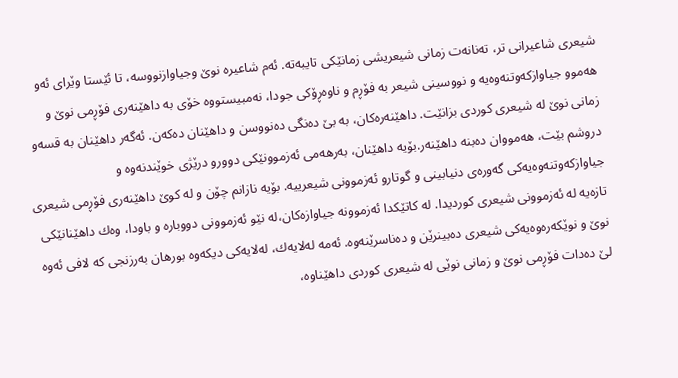شیعری شاعیرانی تر، ته‌نانه‌ت زمانی شیعریشی زمانێكی تایبه‌ته‌. ئه‌م شاعیره‌ نوێ وجیاوازنووسه‌، تا ئێستا وێرای ئه‌و هه‌موو جیاوازكه‌وتنه‌وه‌یه‌ و نووسینی شیعر به‌ فۆڕم و ناوه‌ڕۆكی جودا، نه‌مبیستووه‌ خۆی به‌ داهێنه‌ری فۆڕمی نوێ و زمانی نوێ له‌ شیعری كوردی بزانێت. داهێنه‌ره‌كان، به‌ بێ ده‌نگی ده‌نووسن و داهێنان ده‌كه‌ن. ئه‌گه‌ر داهێنان به‌ قسه‌و دروشم بێت، هه‌مووان ده‌بنه‌ داهێنه‌ر.بۆیه‌ داهێنان، به‌رهه‌می ئه‌زموونێكی دوورو درێژی خوێندنه‌وه‌ و جیاوازكه‌وتنه‌وه‌یه‌كی گه‌وره‌ی دنیابینی و گوتارو ئه‌زموونی شیعرییه‌. بۆیه‌ نازانم چۆن و له‌ كوێ داهێنه‌ری فۆڕمی شیعری تازه‌یه‌ له‌ ئه‌زموونی شیعری كوردیدا. له‌ كاتێكدا ئه‌زموونه‌ جیاوازه‌كان،له‌ نێو ئه‌زموونی دووباره‌ و باودا، وه‌ك داهێنانێكی نوێ و نوێكه‌ره‌وه‌یه‌كی شیعری ده‌بینرێن و ده‌ناسرێنه‌وه‌. ئه‌مه‌ له‌لایه‌ك، له‌لایه‌كی دیكه‌وه‌ بورهان به‌رزنجی كه‌ لافی ئه‌وه‌ لێ ده‌دات فۆڕمی نوێ و زمانی نوێی له‌ شیعری كوردی داهێناوه‌،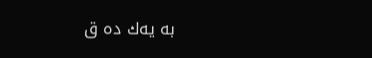به‌ یه‌ك ده‌ ق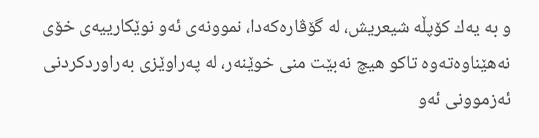و به‌ یه‌ك كۆپڵه‌ شیعریش، له‌ گۆڤاره‌كه‌دا، نموونه‌ی ئه‌و نوێكارییه‌ی خۆی نه‌هێناوه‌ته‌وه‌ تاكو هیچ نه‌بێت منی خوێنه‌ر، له‌ په‌راوێزی به‌راوردكردنی ئه‌زموونی ئه‌و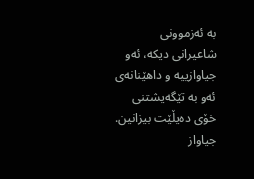به‌ ئه‌زموونی شاعیرانی دیكه‌، ئه‌و جیاوازییه‌ و داهێنانه‌ی ئه‌و به‌ تێگه‌یشتنی خۆی ده‌یڵێت بیزانین. جیاواز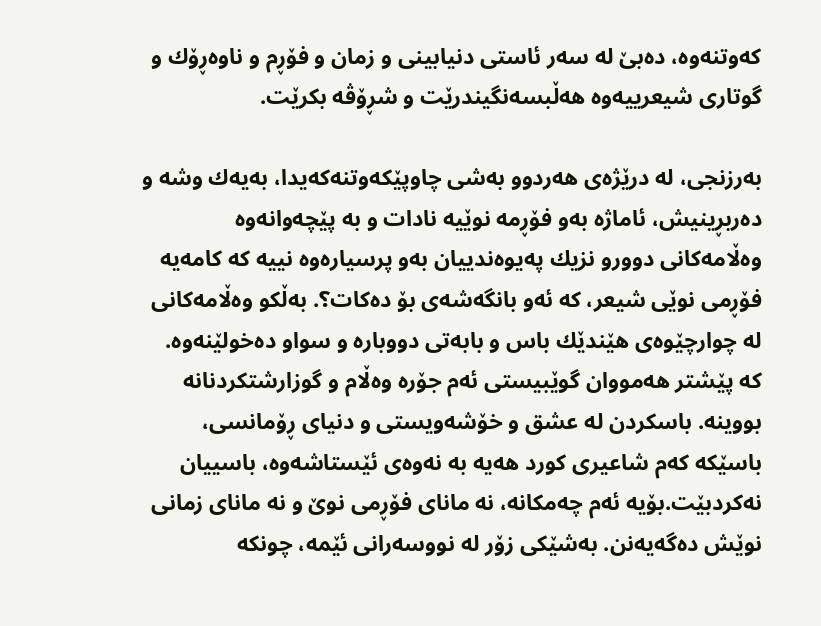كه‌وتنه‌وه‌، ده‌بێ له‌ سه‌ر ئاستی دنیابینی و زمان و فۆڕم و ناوه‌ڕۆك و گوتاری شیعرییه‌وه‌ هه‌ڵبسه‌نگیندرێت و شڕۆڤه‌ بكرێت.

به‌رزنجی، له‌ درێژه‌ی هه‌ردوو به‌شی چاوپێكه‌وتنه‌كه‌یدا، به‌یه‌ك وشه‌ و ده‌ربڕینیش، ئاماژه‌ به‌و فۆڕمه‌ نوێیه‌ نادات و به‌ پێچه‌وانه‌وه‌ وه‌ڵامه‌كانی دوورو نزیك په‌یوه‌ندییان به‌و پرسیاره‌وه‌ نییه‌ كه‌ كامه‌یه‌ فۆڕمی نوێی شیعر، كه‌ ئه‌و بانگه‌شه‌ی بۆ ده‌كات؟. به‌ڵكو وه‌ڵامه‌كانی له‌ چوارچێوه‌ی هێندێك باس و بابه‌تی دووباره‌ و سواو ده‌خولێنه‌وه‌. كه‌ پێشتر هه‌مووان گوێبیستی ئه‌م جۆره‌ وه‌ڵام و گوزارشتكردنانه‌ بووینه‌. باسكردن له‌ عشق و خۆشه‌ویستی و دنیای ڕۆمانسی، باسێكه‌ كه‌م شاعیری كورد هه‌یه‌ به‌ نه‌وه‌ی ئێستاشه‌وه‌، باسییان نه‌كردبێت.بۆیه‌ ئه‌م چه‌مكانه‌، نه‌ مانای فۆڕمی نوێ و نه‌ مانای زمانی نوێش ده‌گه‌یه‌نن. به‌شێكی زۆر له‌ نووسه‌رانی ئێمه‌، چونكه‌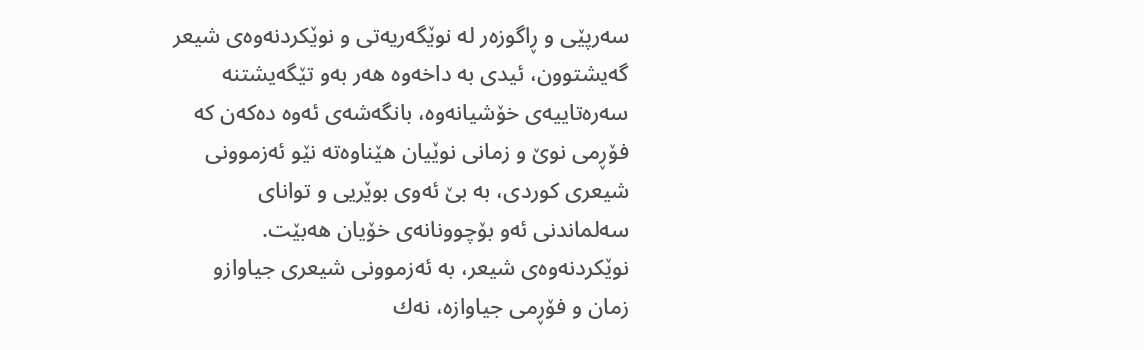سه‌رپێی و ڕاگوزه‌ر له‌ نوێگه‌ریه‌تی و نوێكردنه‌وه‌ی شیعر گه‌یشتوون، ئیدی به‌ داخه‌وه‌ هه‌ر به‌و تێگه‌یشتنه‌ سه‌ره‌تاییه‌ی خۆشیانه‌وه‌، بانگه‌شه‌ی ئه‌وه‌ ده‌كه‌ن كه‌ فۆڕمی نوێ و زمانی نوێیان هێناوه‌ته‌ نێو ئه‌زموونی شیعری كوردی، به‌ بێ ئه‌وی بوێریی و توانای سه‌لماندنی ئه‌و بۆچوونانه‌ی خۆیان هه‌بێت.
نوێكردنه‌وه‌ی شیعر، به‌ ئه‌زموونی شیعری جیاوازو زمان و فۆڕمی جیاوازه‌، نه‌ك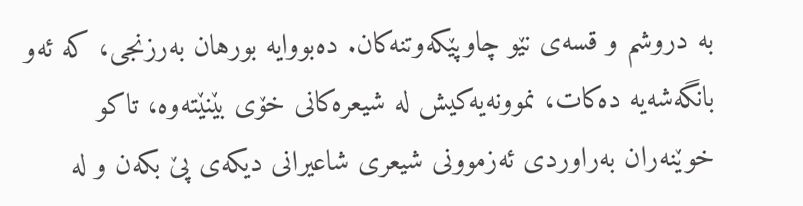به‌ دروشم و قسه‌ی نێو چاوپێكه‌وتنه‌كان. ده‌بووایه‌ بورهان به‌رزنجی، كه‌ ئه‌و بانگه‌شه‌یه‌ ده‌كات، نموونه‌یه‌كیش له‌ شیعره‌كانی خۆی بێنێته‌وه‌، تاكو خوێنه‌ران به‌راوردی ئه‌زموونی شیعری شاعیرانی دیكه‌ی پێ بكه‌ن و له‌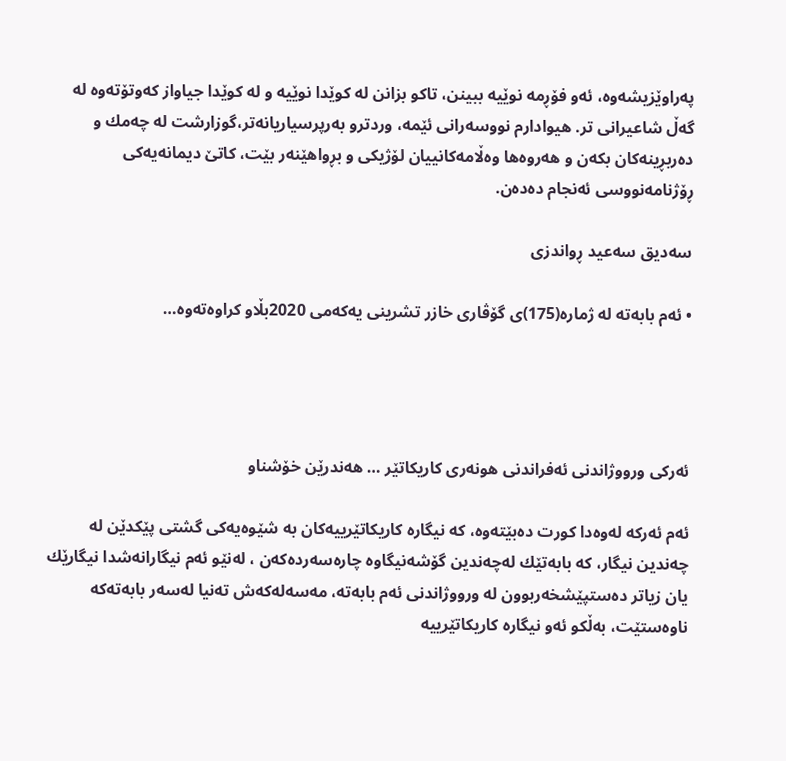په‌راوێزیشه‌وه‌، ئه‌و فۆڕمه‌ نوێیه‌ ببینن، تاكو بزانن له‌ كوێدا نوێیه‌ و له‌ كوێدا جیاواز كه‌وتۆته‌وه‌ له‌ گه‌ڵ شاعیرانی تر. هیوادارم نووسه‌رانی ئێمه‌، وردترو به‌رپرسیاریانه‌تر،گوزارشت له‌ چه‌مك و ده‌ربڕینه‌كان بكه‌ن و هه‌روه‌ها وه‌ڵامه‌كانییان لۆژیكی و بڕواهێنه‌ر بێت، كاتێ دیمانه‌یه‌كی ڕۆژنامه‌نووسی ئه‌نجام ده‌ده‌ن.

سه‌دیق سه‌عید ڕواندزی

• ئه‌م بابه‌ته‌ له‌ ژماره‌(175)ی گۆڤاری خازر تشرینی یه‌كه‌می 2020بڵاو كراوه‌ته‌وه‌…




ئه‌ركی ورووژاندنی ئه‌فراندنی هونه‌ری كاریكاتێر … هه‌ندرێن خۆشناو

ئه‌م ئه‌ركه‌ له‌وه‌دا كورت ده‌بێته‌وه‌، كه‌ نیگاره‌ كاریكاتێرییه‌كان به‌ شێوه‌یه‌كی گشتی پێكدێن له‌ چه‌ندین نیگار، كه‌ بابه‌تێك له‌چه‌ندین گۆشه‌نیگاوه چاره‌سه‌رده‌كه‌ن ‌، له‌نێو ئه‌م نیگارانه‌شدا نیگارێك یان زیاتر ده‌ستپێشخه‌ربوون له‌ ورووژاندنی ئه‌م بابه‌ته‌، مه‌سه‌له‌كه‌ش ته‌نیا له‌سه‌ر بابه‌ته‌كه‌ ناوه‌ستێت، به‌ڵكو ئه‌و نیگاره‌ كاریكاتێرییه‌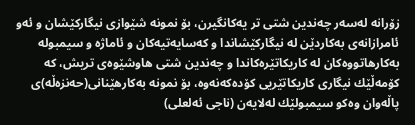زۆرانه‌ له‌سه‌ر چه‌ندین شتی تر یه‌كانگیرن، بۆ نمونه‌ شێوازی نیگاركێشان و ئه‌و ئامرازانه‌ی به‌كاردێن له‌ نیگاركێشاندا و كه‌سایه‌تیه‌كان و ئاماژه‌ و سیمبوله‌ به‌كارهاتووه‌كان له‌ كاریكاتێره‌كاندا و چه‌ندین شتی هاوشێوه‌ی تریش، كه‌ كۆمه‌ڵێك نیگاری كاریكاتێریی كۆده‌كه‌نه‌وه‌، بۆ نمونه‌ به‌كارهێنانی(حه‌نزه‌ڵه)ی پاڵه‌وان وه‌كو سیمبولێك له‌لایه‌ن (ناجی ئه‌لعلی)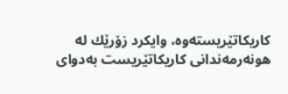كاریكاتێریسته‌وه‌، وایكرد زۆرێك له‌ هونه‌رمه‌ندانی كاریكاتێریست به‌دوای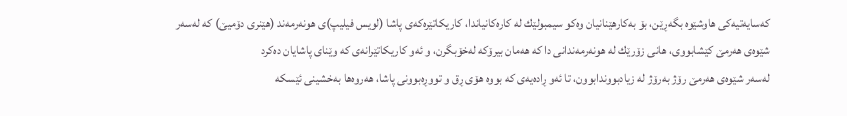كه‌سایه‌تیه‌كی هاوشێوه‌ بگه‌ڕێن، بۆ به‌كارهێنانیان وه‌كو سیمبولێك له‌ كاره‌كانیاندا، كاریكاتێره‌كه‌ی پاشا (لویس فیلیپ)ی هونه‌رمه‌ند (هێنری دۆمیێ) كه‌ له‌سه‌ر شێوه‌ی هه‌رمێ كێشابووی، هانی زۆرێك له‌ هونه‌رمه‌ندانی دا كه‌ هه‌مان بیرۆكه‌ له‌خۆبگرن، و ئه‌و كاریكاتێرانه‌ی كه‌ وێنای پاشایان ده‌كرد
له‌سه‌ر شێوه‌ی هه‌رمێ رۆژ به‌رۆژ له‌ زیادبووندابوون، تا ئه‌و ڕاده‌یه‌ی كه‌ بووه‌ هۆی ڕق و تووڕه‌بوونی پاشا، هه‌روه‌ها به‌خشینی ئێسكه‌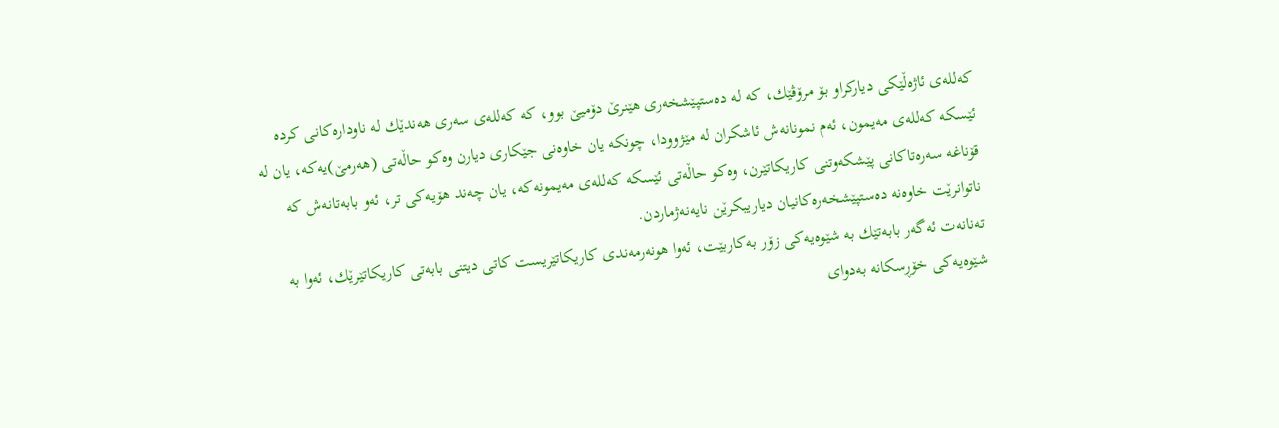كه‌لله‌ی ئاژه‌ڵێكی دیاركراو بۆ مرۆڤێك، كه‌ له‌ ده‌ستپێشخه‌ری هێنرێ دۆمیێ بوو، كه‌ كه‌لله‌ی سه‌ری هه‌ندێك له‌ ناوداره‌كانی كرده‌ ئێسكه‌ كه‌لله‌ی مه‌یمون، ئه‌م نمونانه‌ش ئاشكران له‌ مێژوودا، چونكه‌ یان خاوه‌نی جێكاری دیارن وه‌كو حاڵه‌تی (هه‌رمێ)یه‌كه‌، یان له‌ قۆناغه‌ سه‌ره‌تاكانی پێشكه‌وتنی كاریكاتێرن، وه‌كو حاڵه‌تی ئێسكه‌ كه‌لله‌ی مه‌یمونه‌كه‌، یان چه‌ند هۆیه‌كی تر، ئه‌و بابه‌تانه‌ش كه‌ ناتوانرێت خاوه‌نه‌ ده‌ستپێشخه‌ره‌كانیان دیاریبكرێن نایه‌نه‌ژماردن.
ته‌نانه‌ت ئه‌گه‌ر بابه‌تێك به‌ شێوه‌یه‌كی زۆر به‌كاربێت، ئه‌وا هونه‌رمه‌ندی كاریكاتێریست كاتی دیتنی بابه‌تی كاریكاتێرێك، ئه‌وا به‌ شێوه‌یه‌كی خۆڕسكانه‌ به‌دوای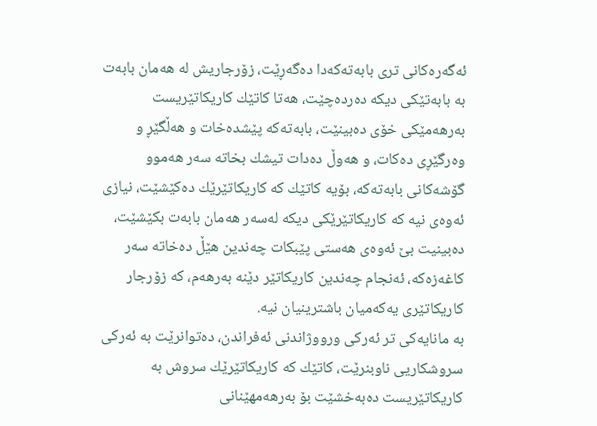ئه‌گه‌ره‌كانی تری بابه‌ته‌كه‌دا ده‌گه‌ڕێت، زۆرجاریش له‌ هه‌مان بابه‌ت به‌ بابه‌تێكی دیكه‌ ده‌رده‌چێت، هه‌تا كاتێك كاریكاتێریست به‌رهه‌مێكی خۆی ده‌بینێت، بابه‌ته‌كه‌ پێشده‌خات و هه‌ڵگێڕ و وه‌رگێڕی ده‌كات، و هه‌وڵ ده‌دات تیشك بخاته‌ سه‌ر هه‌موو گۆشه‌كانی بابه‌ته‌كه‌، بۆیه‌ كاتێك كه‌ كاریكاتێرێك ده‌كێشێت، نیازی ئه‌وه‌ی نیه‌ كه‌ كاریكاتێرێكی دیكه‌ له‌سه‌ر هه‌مان بابه‌ت بكێشێت، ده‌بینیت بێ ئه‌وه‌ی هه‌ستی پێبكات چه‌ندین هێڵ ده‌خاته‌ سه‌ر كاغه‌زه‌كه‌، ئه‌نجام چه‌ندین كاریكاتێر دێنه‌ به‌رهه‌م، كه‌ زۆرجار كاریكاتێری یه‌كه‌میان باشترینیان نیه‌.
به‌ مانایه‌كی تر ئه‌ركی ورووژاندنی ئه‌فراندن، ده‌توانرێت به‌ ئه‌ركی سروشكاریی ناوبنرێت، كاتێك كه‌ كاریكاتێرێك سروش به‌ كاریكاتێریست ده‌به‌خشێت بۆ به‌رهه‌مهێنانی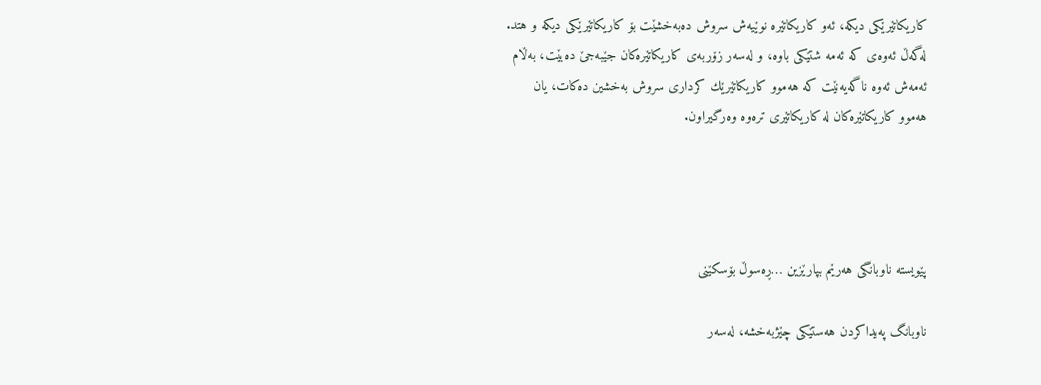كاریكاتێرێكی دیكه‌، ئه‌و كاریكاتێره‌ نوێیه‌ش سروش ده‌به‌خشێت بۆ كاریكاتێرێكی دیكه‌ و هتد. له‌گه‌ڵ ئه‌وه‌ی كه‌ ئه‌مه‌ شتێكی باوه‌، و له‌سه‌ر زۆربه‌ی كاریكاتێره‌كان جێبه‌جێ ده‌بێت، به‌ڵام ئه‌مه‌ش ئه‌وه‌ ناگه‌یه‌نێت كه‌ هه‌موو كاریكاتێرێك كرداری سروش به‌خشین ده‌كات، یان هه‌موو كاریكاتێره‌كان له‌ كاریكاتێری تره‌وه‌ وه‌رگیراون.




پێویسته‌ ناوبانگی هه‌رێم‌ بپارێزین …ڕه‌سوڵ بۆسكێنی

ناوبانگ په‌یداكردن هه‌ستێكی چێژبه‌خشه‌، له‌سه‌ر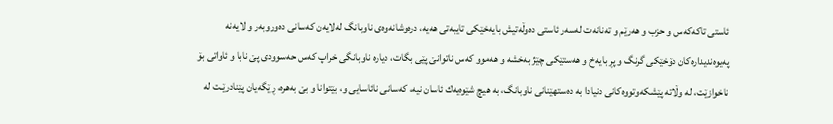ئاستی تاكه‌كه‌س و حزب و هه‌رێم و ته‌نانه‌ت له‌سه‌ر ئاستی ده‌وڵه‌تیش بایه‌خێكی تایبه‌تی هه‌یه‌، دره‌وشانه‌وه‌ی ناوبانگ له‌لایه‌ن كه‌سانی ده‌وروبه‌ر و لایه‌نه‌ په‌یوه‌ندیداره‌كان دۆخێكی گرنگ و پڕ بایه‌خ و هه‌ستێكی چێژ به‌خشه‌ و هه‌موو كه‌س ناتوانێ پێی بگات، دیاره‌ ناوبانگی خراپ كه‌س حه‌سوودی پێ نابا و ئاواتی بۆ ناخوازێت، لە وڵاتە پێشكەوتووەكانی دنیادا بە دەستهێنانی ناوبانگ، بە هیچ شێوەیەك ئاسان نیە، كەسانی نائاسایی و، بێتوانا و بێ بەهرە، ڕێگەیان پێنادرێـت لە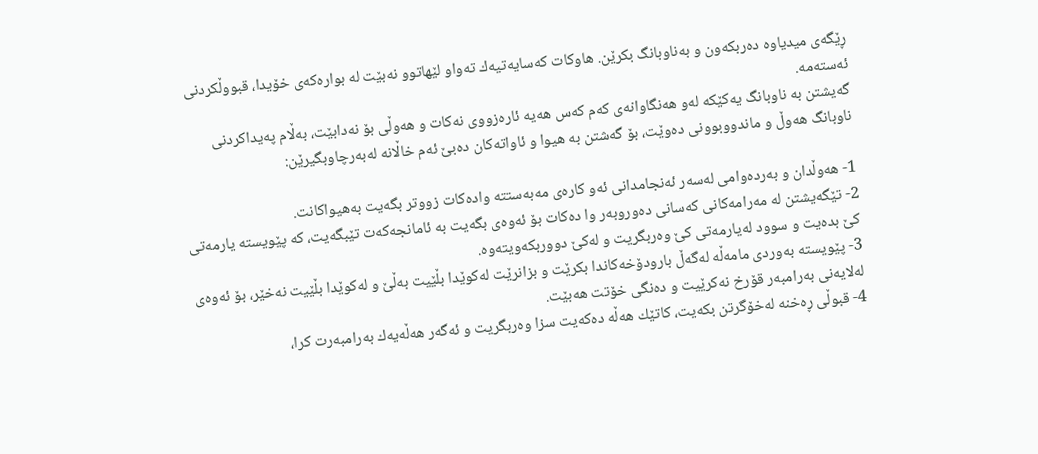ڕێگەی میدیاوە دەربكەون و بەناوبانگ بكرێن. هاوكات كەسایەتیەك تەواو لێهاتوو نەبێت لە بوارەكەی خۆیدا، قبووڵكردنی ئەستەمە.
گەیشتن به‌ ناوبانگ یەكێكە لەو هەنگاوانەی كەم كەس هەیە ئارەزووی نەكات و هەوڵی بۆ نەدابێت، به‌ڵام په‌یداكردنی ناوبانگ هه‌وڵ و ماندووبوونی ده‌وێت، بۆ گه‌شتن بە هیوا و ئاواتەكان ده‌بێ ئه‌م خاڵانه‌ له‌به‌رچاوبگیرێن:

1- هەوڵدان و به‌رده‌وامی لەسەر ئەنجامدانی ئەو كارەی مەبەستتە وادەكات زووتر بگەیت به‌هیواكانت.
2- تێگەیشتن لە مەرامەكانی كەسانی دەوروبەر وا دەكات بۆ ئه‌وه‌ی بگەیت بە ئامانجەكه‌ت تێبگەیت، كه‌ پێویستە یارمەتی كێ بدەیت و سوود لەیارمەتی كێ وەربگریت و لەكێ دووربكەویتەوە.
3- پێویسته‌ به‌وردی مامه‌ڵه‌ له‌گه‌ڵ بارودۆخه‌كاندا بكرێت و بزانرێت لەكوێدا بڵێیت بەڵێ و لەكوێدا بڵێیت نەخێر، بۆ ئەوەی لەلایەنی به‌رامبه‌ر قۆرخ نەكرێیت و دەنگی خۆتت هەبێت.
4- قبوڵی ڕه‌خنه‌ له‌خۆگرتن بكەیت، كاتێك هەڵە دەكەیت سزا وەربگریت و ئەگەر هەڵەیەك بەرامبەرت كرا،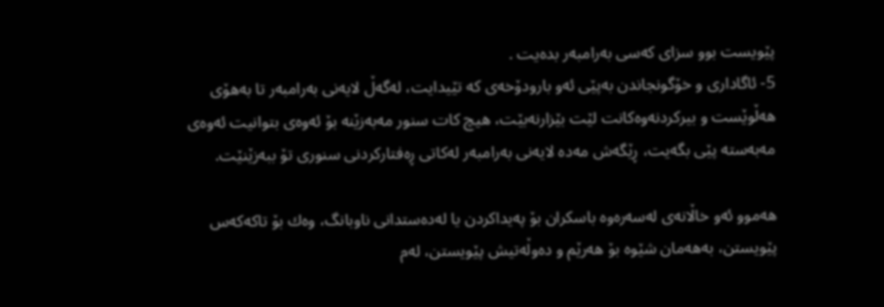پێویست بوو سزای كەسی بەرامبەر بدەیت .
5- ئاگاداری و خۆگونجاندن به‌پێی ئه‌و بارودۆخه‌ی كه‌ تێیدایت، له‌گه‌ڵ لایه‌نی بەرامبەر تا به‌هۆی هه‌ڵوێست و بیركردنه‌وه‌كانت لێت بێزارنەبێت، هیچ كات سنور مەبەزێنە بۆ ئەوەی بتوانیت ئه‌وه‌ی مه‌به‌سته‌ پێی بگەیت، ڕێگەش مەدە لایه‌نی بەرامبەر لەكاتی ڕەفتاركردنی سنوری تۆ ببەزێنێت.

هه‌موو ئه‌و خاڵانه‌ی له‌سه‌ره‌وه‌ باسكران بۆ په‌یداكردن یا له‌ده‌ستدانی ناوبانگ، وه‌ك بۆ تاكه‌كه‌س پێویستن، به‌هه‌مان شێوه‌ بۆ هه‌رێم و ده‌وڵه‌تیش پێویستن، له‌م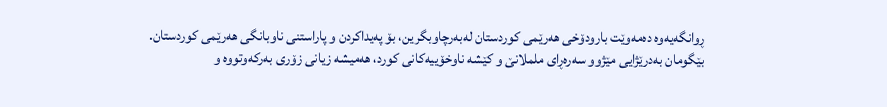ڕوانگه‌یه‌وه‌ ده‌مه‌وێت بارودۆخی هه‌رێمی كوردستان له‌به‌رچاوبگرین، بۆ په‌یداكردن و پاراستنی ناوبانگی هه‌رێمی كوردستان.
بێگومان به‌درێژایی مێژوو سه‌ره‌ڕای ململانێ و كێشه‌ ناوخۆییه‌كانی كورد، ‌هه‌میشه‌ زیانی زۆری به‌ركه‌وتووه‌ و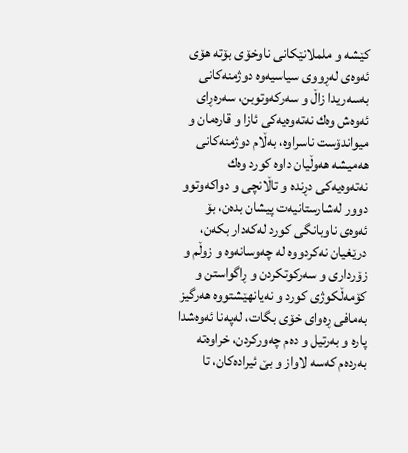كێشه‌ و ململانێكانی ناوخۆی بۆته‌ هۆی ئه‌وه‌ی له‌ڕووی سیاسیه‌وه‌ دوژمنه‌كانی به‌سه‌ریدا زاڵ و سه‌ركه‌وتوبن، سه‌ره‌ڕای ئه‌وه‌ش وه‌ك نه‌ته‌وه‌یه‌كی ئازا و قاره‌مان و میواندۆست ناسراوه‌، به‌ڵام دوژمنه‌كانی هه‌میشه‌ هه‌وڵیان داوه‌ كورد وه‌ك نه‌ته‌وه‌یه‌كی دڕنده‌ و تاڵانچی و دواكه‌وتوو دوور له‌شارستانیه‌ت پیشان بده‌ن، بۆ ئه‌وه‌ی ناوبانگی كورد له‌كه‌دار بكه‌ن، درێغیان نه‌كردووه‌ له‌ چه‌وسانه‌وه‌ و زوڵم و زۆرداری و سه‌ركوتكردن و ڕاگواستن و كۆمه‌ڵكوژی كورد و نه‌یانهێشتووه‌ هه‌رگیز به‌مافی ڕه‌وای خۆی بگات، له‌په‌نا ئه‌وه‌شدا پاره‌ و به‌رتیل و ده‌م چه‌وركردن، خراوه‌ته‌ به‌رده‌م كه‌سه‌ لاواز و بێ ئیراده‌كان، تا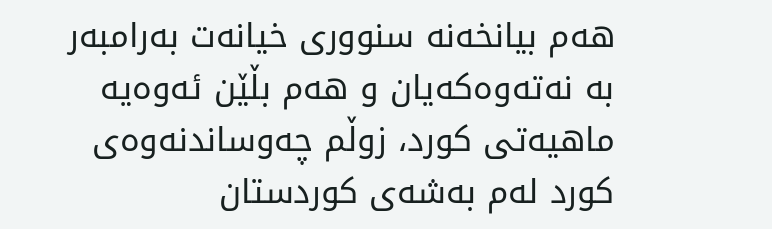هه‌م بیانخه‌نه‌ سنووری خیانه‌ت به‌رامبه‌ر به‌ نه‌ته‌وه‌كه‌یان و هه‌م‌ بڵێن ئه‌وه‌یه‌ ماهیه‌تی كورد، زوڵم چه‌وساندنه‌وه‌ی كورد له‌م به‌شه‌ی كوردستان‌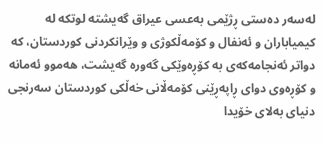له‌سه‌ر ده‌ستی ڕژێمی به‌عسی عیراق گه‌یشته‌ لوتكه‌ له‌ كیمیاباران و ئه‌نفال و كۆمه‌ڵكوژی و وێرانكردنی كوردستان، كه‌ دواتر ئه‌نجامه‌كه‌ی به‌ كۆڕه‌وێكی گه‌وره‌ گه‌یشت، هه‌موو ئه‌مانه‌ و كۆڕه‌وی دوای ڕاپه‌ڕێنی كۆمه‌ڵانی خه‌ڵكی كوردستان سه‌رنجی دنیای به‌لای خۆیدا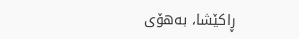ڕاكێشا، به‌هۆی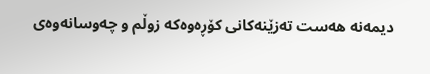دیمه‌نه‌ هه‌ست ته‌زێنه‌كانی كۆڕه‌وه‌كه‌ زوڵم و چه‌وسانه‌وه‌ی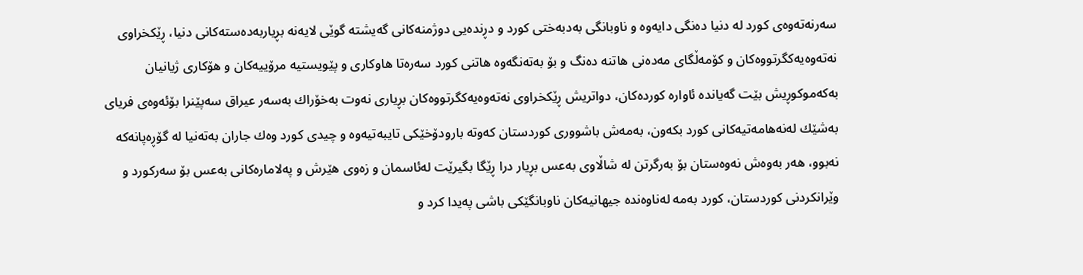سه‌رنه‌ته‌وه‌ی كورد له‌ دنیا ده‌نگی دایه‌وه‌ و ناوبانگی به‌دبه‌ختی كورد و دڕنده‌یی دوژمنه‌كانی گه‌یشته‌ گوێی لایه‌نه‌ بڕیاربه‌ده‌سته‌كانی دنیا، ڕێكخراوی نه‌ته‌وه‌یه‌كگرتووه‌كان و كۆمه‌ڵگای مه‌ده‌نی هاتنه‌ ده‌نگ و بۆ به‌ته‌نگه‌وه‌ هاتنی كورد سه‌ره‌تا هاوكاری و پێویستیه‌ مرۆییه‌كان و هۆكاری ژیانیان به‌كه‌موكوڕیش بێت گه‌یانده‌ ئاواره‌ كورده‌كان، دواتریش ڕێكخراوی نه‌ته‌وه‌یه‌كگرتووه‌كان بڕیاری نه‌وت به‌خۆراك به‌سه‌ر عیراق سه‌پێنرا بۆئه‌وه‌ی فریای به‌شێك له‌نه‌هامه‌تیه‌كانی كورد بكه‌ون، به‌مه‌ش باشووری كوردستان كه‌وته‌ بارودۆخێكی تایبه‌تیه‌وه‌ و چیدی كورد وه‌ك جاران به‌ته‌نیا له‌ گۆڕه‌پانه‌كه‌ نه‌بوو، هه‌ر به‌وه‌ش نه‌وه‌ستان بۆ به‌رگرتن له‌ شاڵاوی به‌عس بڕیار درا ڕێگا بگیرێت له‌ئاسمان و زه‌وی هێرش و په‌لاماره‌كانی به‌عس بۆ سه‌ركورد و وێرانكردنی كوردستان، كورد به‌مه‌ له‌ناوه‌نده‌ جیهانیه‌كان ناوبانگێكی باشی په‌یدا كرد و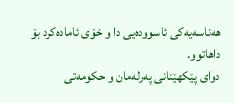هه‌ناسه‌یه‌كی ئاسووده‌یی دا و خۆی ئاماده‌كرد بۆ داهاتوو.
دوای پێكهێنانی په‌رله‌مان و حكومه‌تی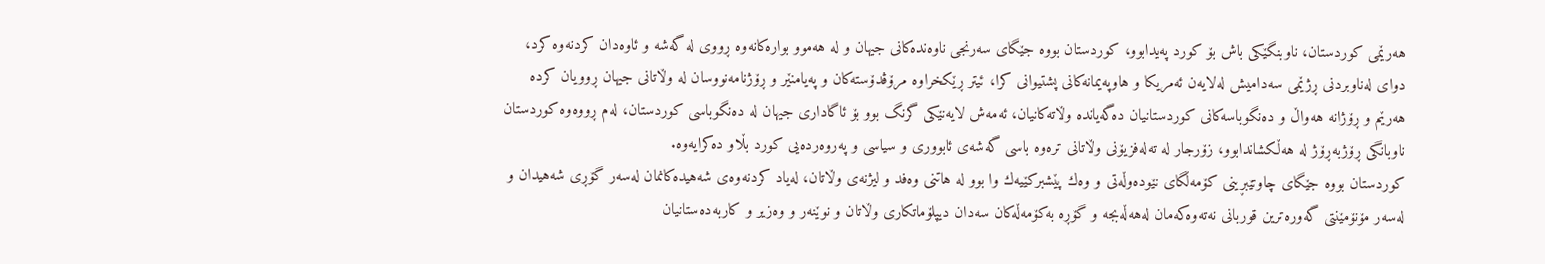هه‌رێمی كوردستان، ناوبنگێكی باش بۆ كورد په‌یدابوو، كوردستان بووه‌ جێگای سه‌رنجی ناوه‌نده‌‌كانی جیهان و له‌ هه‌موو بواره‌كانه‌وه‌ ڕووی له‌ گه‌شه‌ و ئاوه‌دان كردنه‌وه‌ كرد، دوای له‌ناوبردنی ڕژێمی سه‌دامیش له‌لایه‌ن ئه‌مریكا و هاوپه‌یمانه‌كانی پشتیوانی كرا، ئیتر ڕێكخراوه‌ مرۆڤدۆسته‌كان و په‌یامنێر و ڕۆژنامه‌نووسان له‌ وڵاتانی جیهان ڕوویان كرده‌ هه‌رێم و ڕۆژانه‌ هه‌واڵ و ده‌نگوباسه‌كانی كوردستانیان ده‌گه‌یانده‌ وڵاته‌كانیان، ئه‌مه‌ش لایه‌نێكی گرنگ بوو بۆ ئاگاداری جیهان له‌ ده‌نگوباسی كوردستان، له‌م ڕووه‌وه‌ كوردستان ناوبانگی ڕۆژبه‌ڕۆژ له‌ هه‌ڵكشاندابوو، زۆرجار له‌ ته‌له‌فزیۆنی وڵاتانی تره‌وه‌ باسی گه‌شه‌ی ئابووری و سیاسی و په‌روه‌رده‌یی كورد بڵاو ده‌كرایه‌وه‌.
كوردستان بووه‌ جێگای چاوتێبڕینی كۆمه‌ڵگای نێوده‌وڵه‌تی و وه‌ك پێشبركێیه‌ك وا بوو له‌ هاتنی وه‌فد و لیژنه‌ی وڵاتان، له‌یاد كردنه‌وه‌ی شه‌هیده‌كانمان له‌سه‌ر گۆڕی شه‌هیدان و له‌سه‌ر مۆنۆمێنتی گه‌وره‌ترین قوربانی نه‌ته‌وه‌كه‌مان له‌هه‌ڵه‌بجه‌ و گۆڕه‌ به‌كۆمه‌ڵه‌كان سه‌دان دیپلۆماتكاری وڵاتان و نوێنه‌ر و وه‌زیر و كاربه‌ده‌ستانیان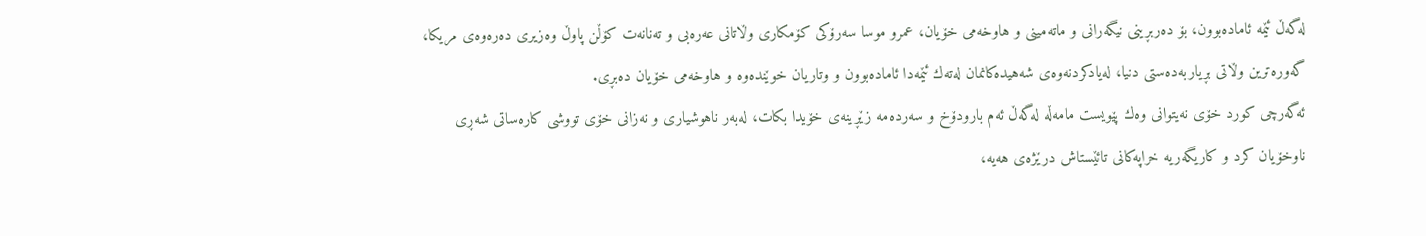له‌گه‌ڵ ئێمه‌ ئاماده‌بوون، بۆ ده‌ربڕینی نیگه‌رانی و ماته‌مینی و هاوخه‌می خۆیان، عمرو موسا سه‌رۆكی كۆمكاری وڵاتانی عه‌ره‌بی و ته‌نانه‌ت كۆڵن پاوڵ وه‌زیری ده‌ره‌وه‌ی ‌مریكا، گه‌وره‌ترین وڵاتی بڕیاربه‌ده‌ستی دنیا، له‌یادكردنه‌وه‌ی شه‌هیده‌كانمان له‌ته‌ك ئێمه‌دا ئاماده‌بوون و وتاریان خوێنده‌وه‌ و هاوخه‌می خۆیان ده‌بڕی.
ئه‌گه‌رچی كورد خۆی نه‌یتوانی وه‌ك پێویست مامه‌ڵه‌ له‌گه‌ڵ ئه‌م بارودۆخ و سه‌رده‌مه‌ زێڕینه‌ی خۆیدا بكات، له‌به‌ر ناهوشیاری و نه‌زانی خۆی تووشی كاره‌ساتی شه‌ڕی ناوخۆیان كرد و كاریگه‌ریه‌ خراپه‌كانی تائێستاش درێژه‌ی هه‌یه‌،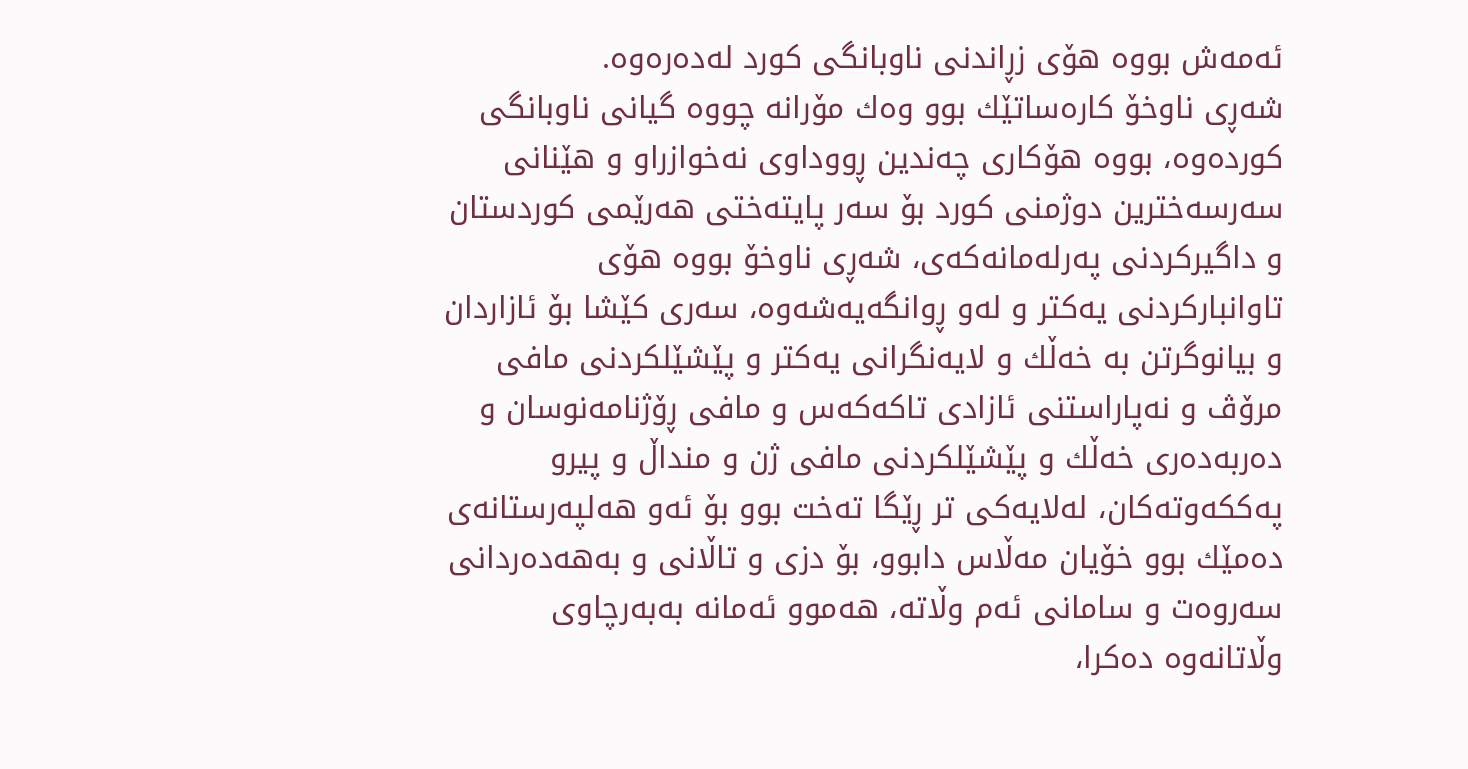ئه‌مه‌ش بووه‌ هۆی زڕاندنی ناوبانگی كورد له‌ده‌ره‌وه‌.
شه‌ڕی ناوخۆ كاره‌ساتێك بوو وه‌ك مۆرانه‌ چووه‌ گیانی ناوبانگی كورده‌وه‌، بووه‌ هۆكاری چه‌ندین ڕووداوی نه‌خوازراو و هێنانی سه‌رسه‌خترین دوژمنی كورد بۆ سه‌ر پایته‌ختی هه‌رێمی كوردستان و داگیركردنی په‌رله‌مانه‌كه‌ی، شه‌ڕی ناوخۆ بووه‌ هۆی تاوانباركردنی یه‌كتر و له‌و ڕوانگه‌یه‌شه‌وه‌، سه‌ری كێشا بۆ ئازاردان و بیانوگرتن به‌ خه‌ڵك و لایه‌نگرانی یه‌كتر و پێشێلكردنی مافی مرۆڤ و نه‌پاراستنی ئازادی تاكه‌كه‌س و مافی ڕۆژنامه‌نوسان و ده‌ربه‌ده‌ری خه‌ڵك و پێشێلكردنی مافی ژن و منداڵ و پیرو په‌ككه‌وته‌كان، له‌لایه‌كی تر ڕێگا ته‌خت بوو بۆ ئه‌و هه‌لپه‌رستانه‌ی ده‌مێك بوو خۆیان مه‌ڵاس دابوو، بۆ دزی و تاڵانی و به‌هه‌ده‌ردانی سه‌روه‌ت و سامانی ئه‌م وڵاته‌، هه‌موو ئه‌مانه‌ به‌به‌رچاوی وڵاتانه‌وه‌ ده‌كرا‌،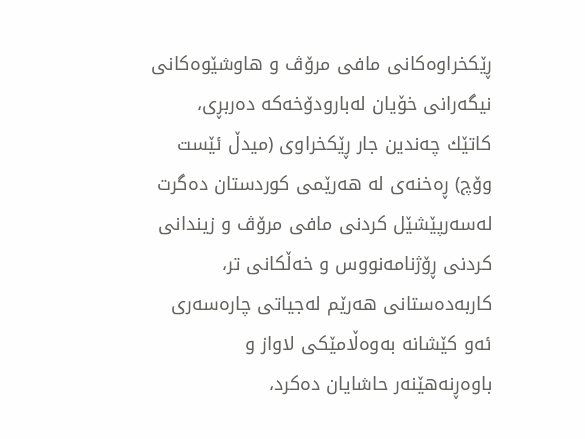ڕێكخراوه‌كانی مافی مرۆڤ و هاوشێوه‌كانی نیگه‌رانی خۆیان له‌بارودۆخه‌كه‌ ده‌ربڕی، كاتێك چه‌ندین جار ڕێكخراوی (میدڵ ئێست وۆچ) ڕه‌خنه‌ی له‌ هه‌رێمی كوردستان ده‌گرت له‌سه‌رپێشێل كردنی مافی مرۆڤ و زیندانی كردنی ڕۆژنامه‌نووس و خه‌ڵكانی تر، كاربه‌ده‌ستانی هه‌رێم له‌جیاتی چاره‌سه‌ری ئه‌و كێشانه‌ به‌وه‌ڵامێكی لاواز و باوه‌ڕنه‌هێنه‌ر حاشایان ده‌كرد،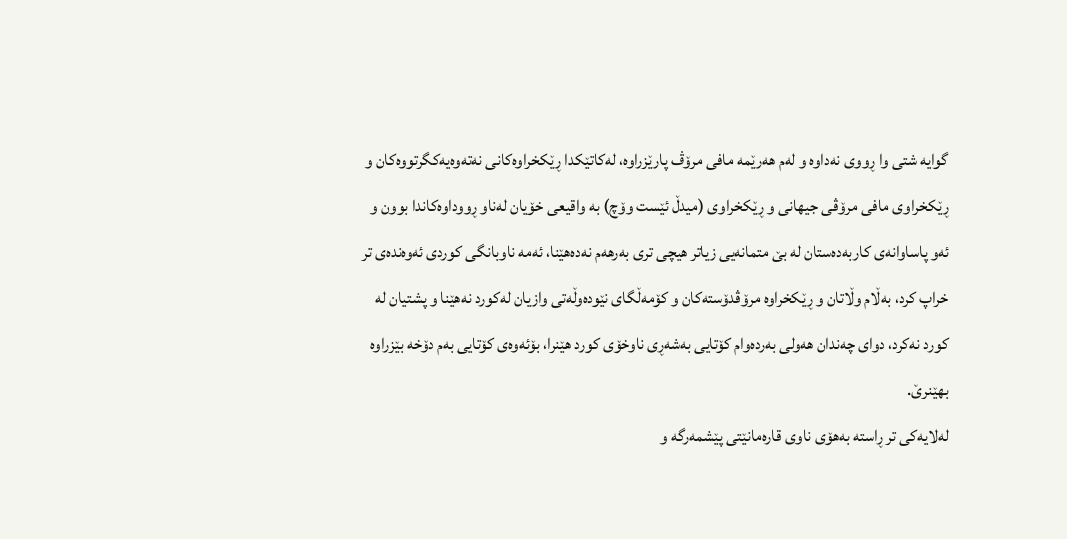گوایه‌ ‌شتی وا ڕووی نه‌داوه‌ و له‌م هه‌رێمه‌ مافی مرۆڤ پارێزراوه‌، له‌كاتێكدا ڕێكخراوه‌كانی نه‌ته‌وه‌یه‌كگرتووه‌كان و ڕێكخراوی مافی مرۆڤی جیهانی و ڕێكخراوی (میدڵ ئێست وۆچ) به‌ واقیعی خۆیان له‌ناو ڕووداوه‌كاندا بوون و ئه‌و پاساوانه‌ی كاربه‌ده‌ستان له‌ بێ متمانه‌یی زیاتر هیچی تری به‌رهه‌م نه‌ده‌هێنا، ئه‌مه‌ ناوبانگی كوردی ئه‌وه‌نده‌ی تر خراپ كرد، به‌ڵام وڵاتان و ڕێكخراوه‌ مرۆڤدۆسته‌كان و كۆمه‌ڵگای نێوده‌وڵه‌تی وازیان له‌كورد نه‌هێنا و پشتیان له‌ كورد نه‌كرد، دوای چه‌ندان هه‌ولی به‌رده‌وام كۆتایی به‌شه‌ڕی ناوخۆی كورد هێنرا، بۆئه‌وه‌ی كۆتایی به‌م دۆخه‌ بێزراوه‌ بهێنرێ.
له‌لایه‌كی تر ڕاسته‌ به‌هۆی ناوی قاره‌مانێتی پێشمه‌رگه‌ و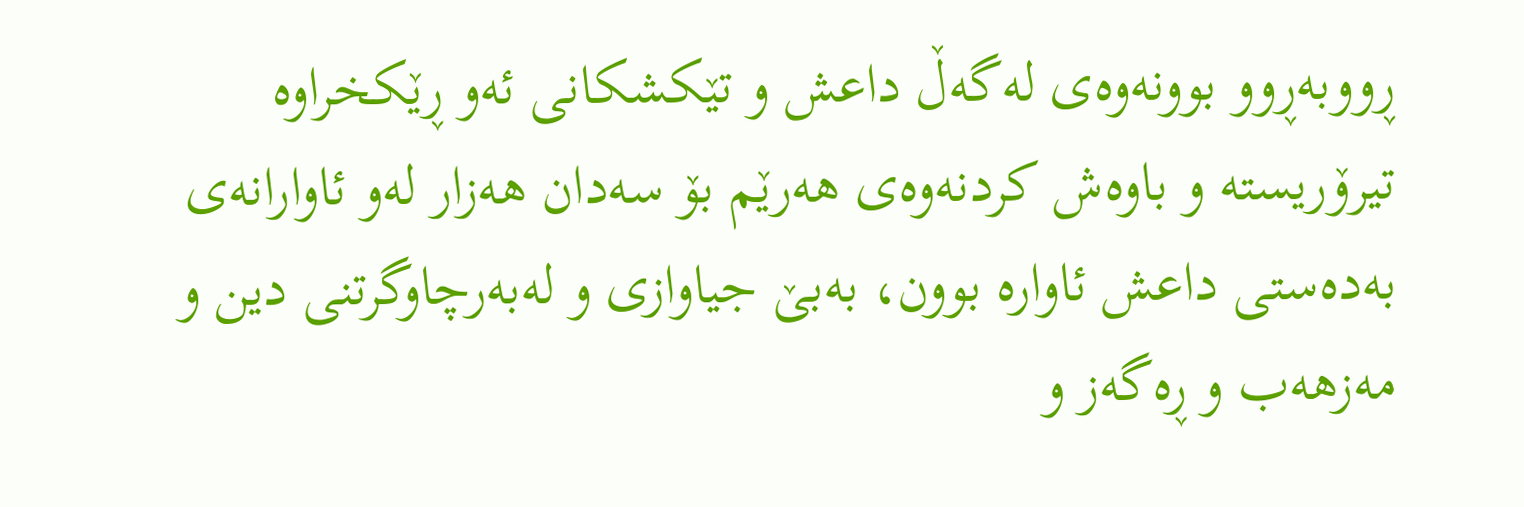ڕووبه‌ڕوو بوونه‌وه‌ی له‌گه‌ڵ داعش و تێكشكانی ئه‌و ڕێكخراوه‌ تیرۆریسته‌ و باوه‌ش كردنه‌وه‌ی هه‌رێم بۆ سه‌دان هه‌زار له‌و ئاوارانه‌ی به‌ده‌ستی داعش ئاواره‌ بوون، به‌بێ جیاوازی و له‌به‌رچاوگرتنی دین و مه‌زهه‌ب و ڕه‌گه‌ز و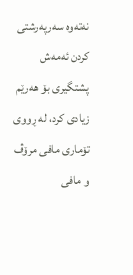نه‌ته‌وه‌ سه‌رپه‌رشتی كردن ئه‌مه‌ش پشتگیری بۆ هه‌رێم زیادی كرد، له‌ ڕووی تۆماری مافی مرۆڤ و مافی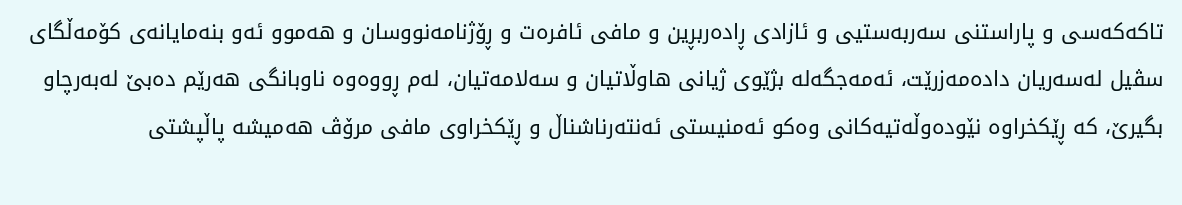تاكه‌كه‌سی و پاراستنی سه‌ربه‌ستیی و ئازادی ڕاده‌ربڕین و مافی ئافره‌ت و ڕۆژنامه‌نووسان و هه‌موو ئه‌و بنه‌مایانه‌ی كۆمه‌ڵگای سڤیل له‌سه‌ریان داده‌مه‌زرێت، ئه‌مه‌جگه‌له‌ بژێوی ژیانی هاوڵاتیان و سه‌لامه‌تیان، له‌م ڕووه‌وه‌ ناوبانگی هه‌رێم ده‌بێ له‌به‌رچاو بگیرێ، كه‌ ڕێكخراوه‌ نێوده‌وڵه‌تیه‌كانی وه‌كو ئه‌منیستی ئه‌نته‌رناشناڵ و ڕێكخراوی مافی مرۆڤ هه‌میشه‌ پاڵپشتی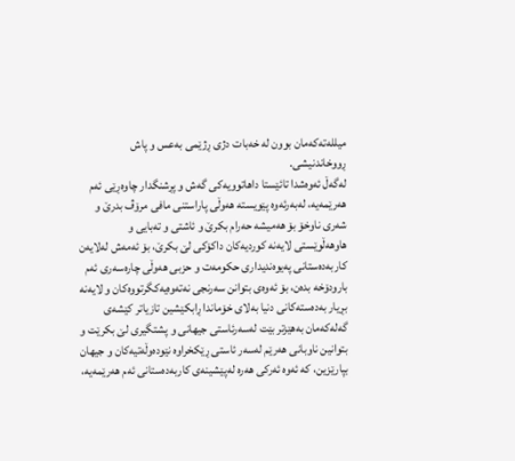میلله‌ته‌كه‌مان بوون له‌ خه‌بات دژی ڕژێمی به‌عس و پاش ڕووخاندنیشی.
له‌گه‌ڵ ئه‌وه‌شدا تائێستا داهاتوویه‌كی گه‌ش و پڕشنگدار چاوه‌ڕێی ئه‌م هه‌رێمه‌یه،‌ له‌به‌رئه‌وه‌ پێویسته‌ هه‌وڵی پاراستنی مافی مرۆڤ بدرێ و شه‌ری ناوخۆ بۆ هه‌میشه‌ حه‌رام بكرێ و ئاشتی و ته‌بایی و هاوهه‌ڵوێستی لایه‌نه‌ كوردیه‌كان داكۆكی لێ بكرێ، بۆ ئه‌مه‌ش لەلایەن کاربەدەستانی پەیوەندیداری حکومەت و حزبی هەوڵی چارەسەری ئه‌م بارودۆخه‌ بدەن، بۆ ئه‌وه‌ی بتوانن سه‌رنجی نه‌ته‌وه‌یه‌كگرتووه‌كان و لایه‌نه‌ بڕیار به‌ده‌سته‌كانی دنیا به‌لای خۆماندا ڕابكێشین تازیاتر کێشەی گەلەکەمان بەهێزتر بێت لەسەرئاستی جیهانی و پشتگیری لێ بکرێت و بتوانین ناوبانی هه‌رێم له‌سه‌ر ئاستی ڕێكخراوه‌ نێوده‌وڵه‌تیه‌كان و جیهان بپارێزین، كه‌ ئه‌وه‌ ئه‌ركی هه‌ره‌ له‌پێشینه‌ی كاربه‌ده‌ستانی ئه‌م هه‌رێمه‌یه‌،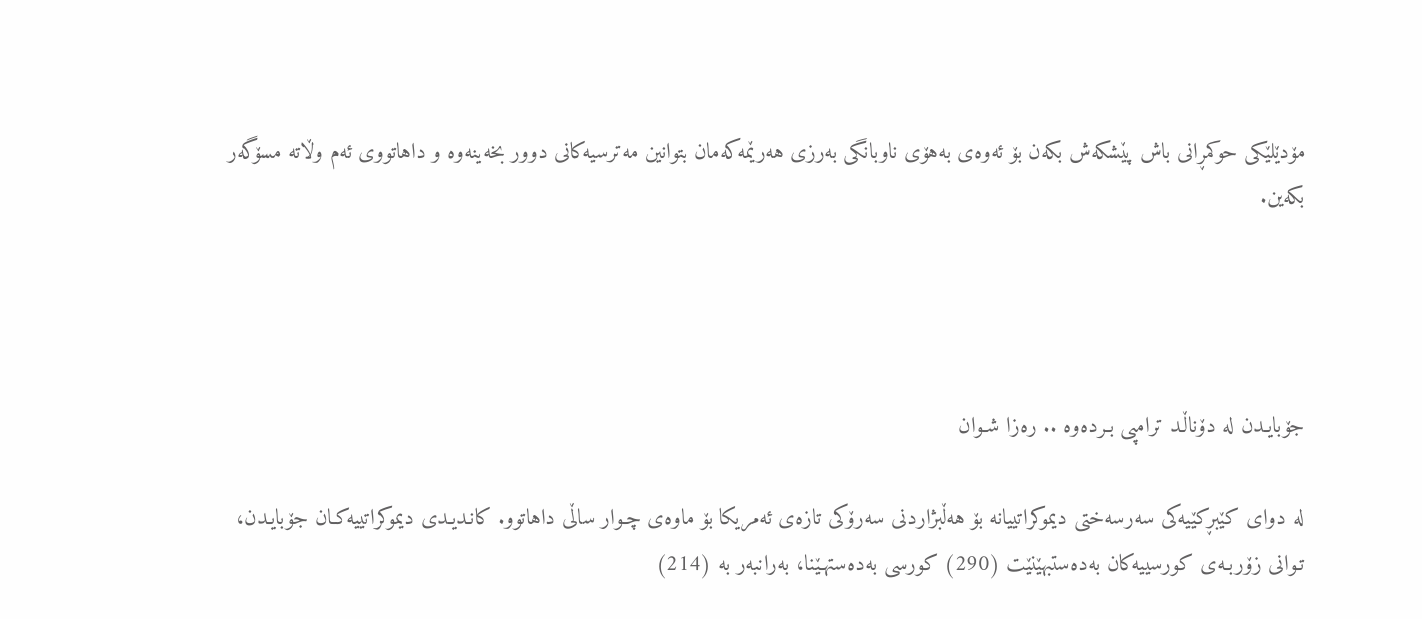مۆدێلێكی حوكمڕانی باش پێشكه‌ش بكه‌ن بۆ ئه‌وه‌ی به‌هۆی ناوبانگی به‌رزی هه‌رێمه‌كه‌مان بتوانین مه‌ترسیه‌كانی دوور بخه‌ینه‌وه‌ و داهاتووی ئه‌م وڵاته‌ مسۆگه‌ر بكه‌ین.




جۆبایـدن لە دۆناڵـد ترامپی بـردەوە .. رەزا شـوان

لە دوای کێبڕکێیەکی سەرسەختی دیموکراتییانە بۆ هەڵبژاردنی سەرۆکی تازەی ئەمریکا بۆ ماوەی چـوار ساڵی داهاتوو. کانـدیـدی دیموکراتییەکـان جۆبایـدن، تـوانی زۆربـەی کورسییەکان بەدەستبهێنێت (290) كورسی بەدەستهـێنا، بەرانبەر بە (214)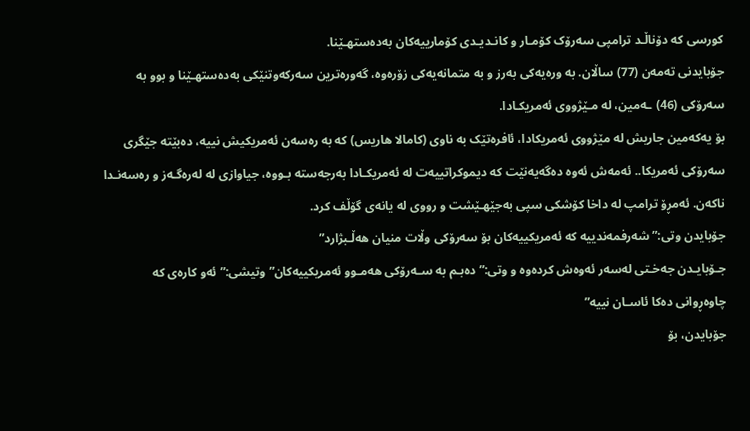کورسی کە دۆناڵـد ترامپی سەرۆک کۆمـار و کانـدیـدی کۆمارییەکان بەدەستهـێنا.
جۆبایدنی تەمەن (77) ساڵان. بە ورەیەکی بەرز و بە متمانەیەکی زۆرەوە، گەورەترین سەرکەوتنێکی بەدەستهـێنا و بوو بە سەرۆکی (46) ـەمین، لە مـێژووی ئەمریکـادا.
بۆ یەکەمین جاریش لە مێژووی ئەمریکادا، ئافرەتێک بە ناوی (کامالا هاریس) کە بە رەسەن ئەمریکیش نییە، دەبێتە جێگری سەرۆکی ئەمریکا.. ئەمەش ئەوە دەگەیەنێت کە دیموکراتییەت لە ئەمریکـادا بەرجەستە بـووە، جیاوازی لە لەرەگـەز و رەسەنـدا ناکەن. ئەمڕۆ ترامپ لە داخا کۆشکی سپی بەجێهـێشت و رووی لە یانەی گۆڵف کرد.
جۆبایدن وتی:”شەرفمەندییە کە ئەمریکییەکان بۆ سەرۆکی وڵات منیان هەڵـبژارد”
جـۆبایـدن جەخـتی لەسەر ئەوەش کردەوە و وتی:”دەبـم بە سـەرۆکی هەمـوو ئەمریکییەکان” وتیشی:”ئەو کارەی کە چاوەڕوانی دەکا ئاسـان نییە”
جۆبایدن، بۆ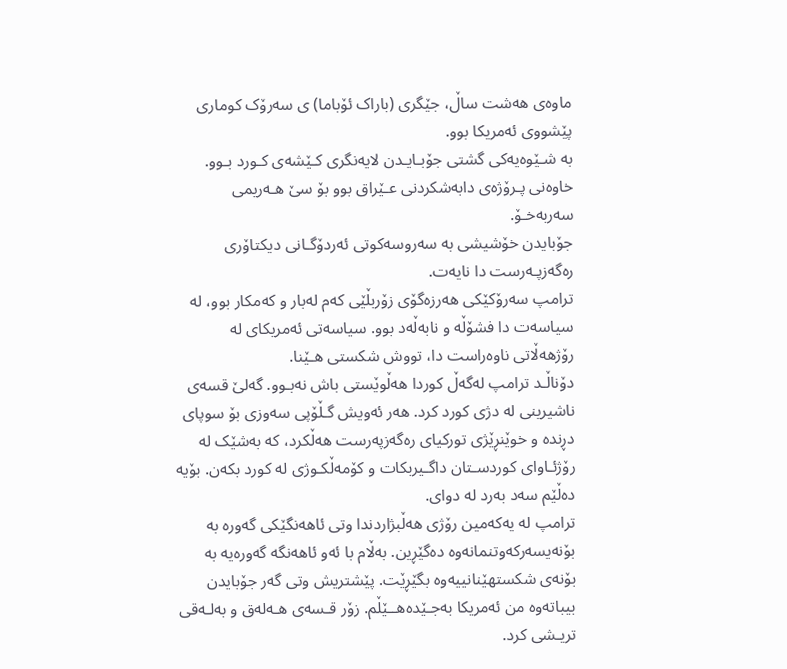ماوەی هەشت ساڵ، جێگری (باراک ئۆباما) ی سەرۆک کوماری پێشووی ئەمریکا بوو.
بە شـێوەیەکی گشتی جۆبـایـدن لایەنگری کـێشەی کـورد بـوو. خاوەنی پـرۆژەی دابەشکردنی عـێراق بوو بۆ سێ هـەریمی سەربەخـۆ.
جۆبایدن خۆشیشی بە سەروسەکوتی ئەردۆگـانی دیکتاۆری رەگەزپـەرست دا نایەت.
ترامپ سەرۆکێکی هەرزەگۆی زۆربڵێی کەم لەبار و کەمکار بوو، لە سیاسەت دا فشۆڵە و نابەڵەد بوو. سیاسەتی ئەمریکای لە رۆژهەڵاتی ناوەراست دا، تووش شکستی هـێنا.
دۆناڵـد ترامپ لەگەڵ کوردا هەڵوێستی باش نەبـوو. گەلێ قسەی ناشیرینی لە دژی کورد کرد. هەر ئەویش گـڵۆپی سەوزی بۆ سوپای دڕندە و خوێنڕێژی تورکیای رەگەزپەرست هەڵکرد، کە بەشێک لە رۆژئـاوای کوردسـتان داگـیربکات و کۆمەڵکـوژی لە کورد بکەن. بۆیە دەڵێم سەد بەرد لە دوای.
ترامپ لە یەکەمین رۆژی هەڵبژاردندا وتی ئاهەنگێکی گەورە بە بۆنەیسەرکەوتنمانەوە دەگێڕین. بەڵام با ئەو ئاهەنگە گەورەیە بە بۆنەی شکستهێنانییەوە بگێڕێت. پێشتریش وتی گەر جۆبایدن بیباتەوە من ئەمریکا بەجـێدەهــێڵم. زۆر قـسەی هـەلەق و بەلـەقی تریـشی کرد.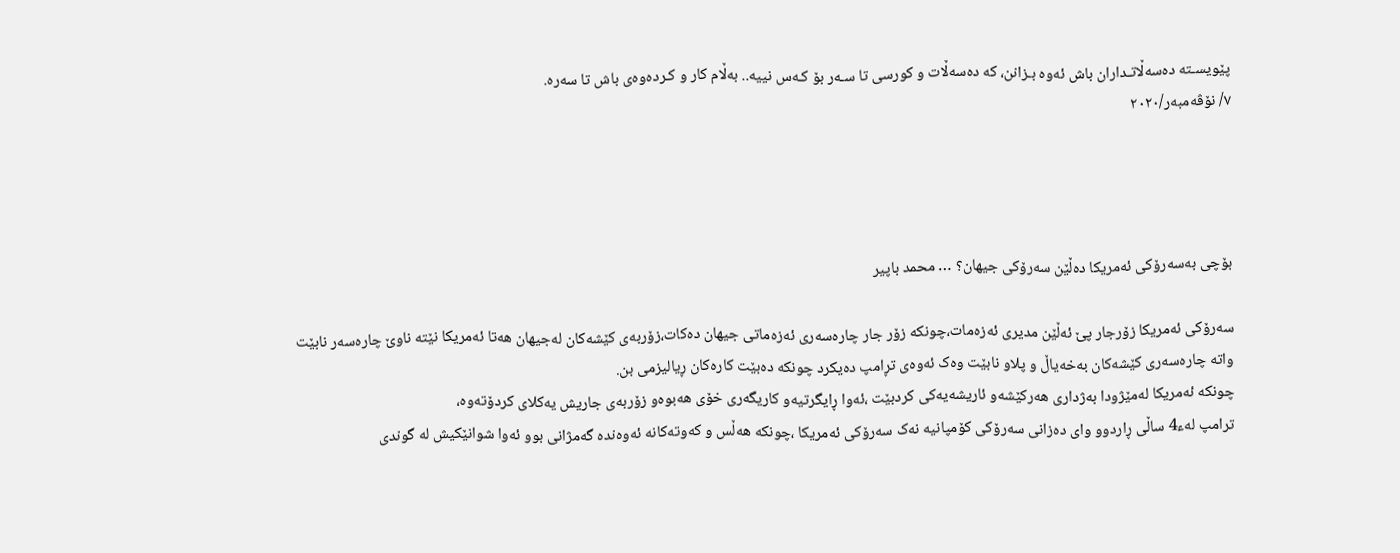پێویسـتە دەسەڵاتـداران باش ئەوە بـزانن، کە دەسەڵات و کورسی تا سـەر بۆ کـەس نییە.. بەڵام کار و کـردەوەی باش تا سەرە.
٧/ نۆڤەمبەر/٢٠٢٠




بۆچی بەسەرۆکی ئەمریکا دەڵێن سەرۆکی جیهان؟ … محمد باپیر

سەرۆکی ئەمریکا زۆرجار پێ ئەڵێن مدیری ئەزەمات،چونکە زۆر جار چارەسەری ئەزەماتی جیهان دەکات،زۆربەی کێشەکان لەجیهان هەتا ئەمریکا نێتە ناوێ چارەسەر نابێت
واتە چارەسەری کێشەکان بەخەیاڵ و پلاو نابێت وەک ئەوەی تڕامپ دەیکرد چونکە دەبێت کارەکان ڕیالیزمی بن.
چونکە ئەمریکا لەمێژودا بەژداری هەرکێشەو ئاریشەیەکی کردبێت ،ئەوا ڕایگرتیەو کاریگەری خۆی هەبوەو زۆربەی جاریش یەکلای کردۆتەوە،
ترامپ لەء4 ساڵی ڕاردوو وای دەزانی سەرۆکی کۆمپانیە نەک سەرۆکی ئەمریکا ،چونکە هەڵس و کەوتەکانە ئەوەندە گەمژانی بوو ئەوا شوانێکیش لە گوندی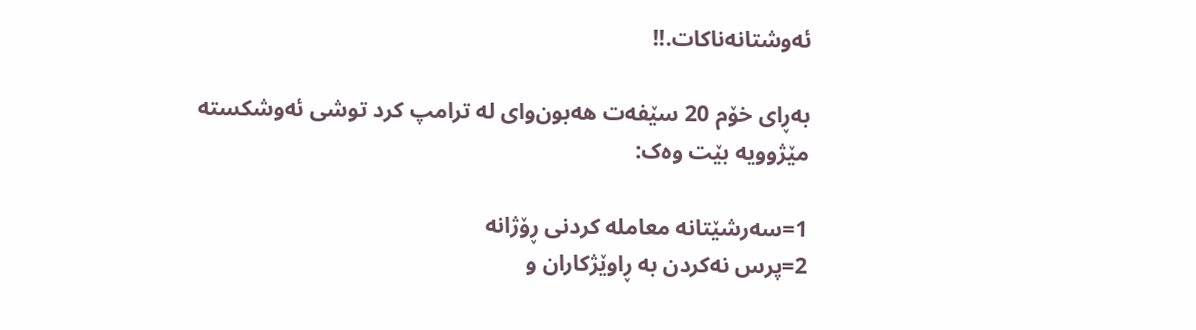ئەوشتانەناکات.!!

بەڕای خۆم 20 سێفەت هەبون‌وای لە ترامپ کرد توشی ئەوشکستە‌ مێژوویە بێت وەک:

1=سەرشێتانە معاملە کردنی ڕۆژانە
2=پرس نەکردن بە ڕاوێژکاران و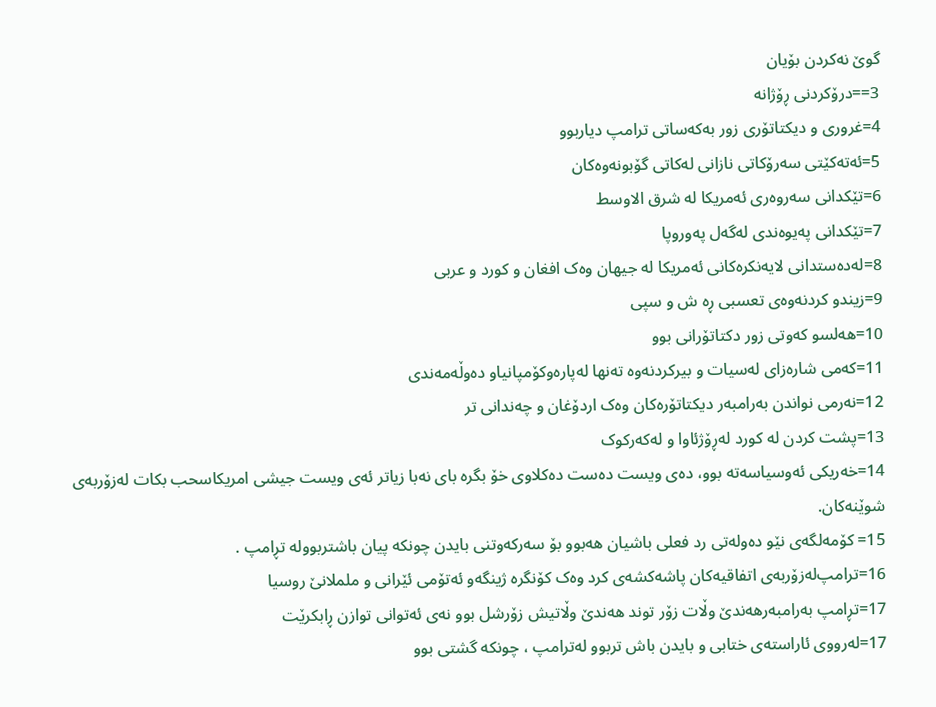گوێ نەکردن بۆیان
3==درۆکردنی ڕۆژانە
4=غروری و دیکتاتۆری زور بەکەساتی ترامپ دیاربوو
5=ئەتەکێتی سەرۆکاتی نازانی لەکاتی گۆبونەوەکان
6=تێکدانی سەروەری ئەمریکا لە شرق الاوسط
7=تێکدانی پەیوەندی لەگەل پەوروپا
8=لەدەستدانی لایەنکرەکانی ئەمریکا لە جیهان وەک افغان و کورد و عربی
9=زیندو کردنەوەی تعسبی ڕه ش و سپی
10=هەلسو کەوتی زور دکتاتۆرانی بوو
11=کەمی شارەزای لەسیات و بیرکردنەوە تەنها لەپارەو‌کۆمپانیاو دەوڵەمەندی
12=نەرمی نواندن بەرامبەر دیکتاتۆرەکان وەک اردۆغان و چەندانی تر
13=پشت کردن لە کورد لەڕۆژئاوا و لەکەرکوک
14=خەریکی ئەوسیاسەتە بوو، دەی ویست دەست دەکلاوی خۆ بگرە بای نەبا زیاتر ئەی ویست جیشی امریکاسحب بکات لەزۆربەی شوێنەکان.
15= کۆمەلگەی نێو دەولەتی رد فعلی باشیان هەبوو بۆ سەرکەوتنی بایدن چونکە پیان باشتربوولە تڕامپ .
16=ترامپ‌لەزۆربەی اتفاقیەکان پاشەکشەی کرد وەک کۆنگرە ژینگەو ئەتۆمی ئێرانی و ململانێ روسیا
17=تڕامپ بەرامبەرهەندێ وڵات زۆر توند هەندێ وڵاتیش زۆرشل بوو نەی ئەتوانی توازن ڕابکرێت
17=لەرووی ئاراستەی ختابی و بایدن باش تربوو لەترامپ ، چونکە گشتی بوو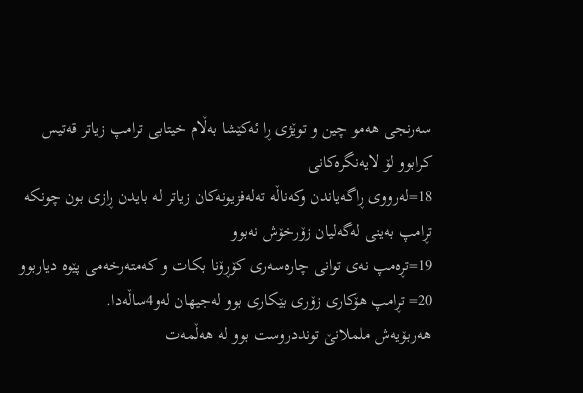سەرنجی هەمو چین و توێژی ڕا ئەکێشا بەڵام خیتابی ترامپ زیاتر قەتیس کرابوو لۆ لایەنگرەکانی
18=لەرووی ڕاگەیاندن وکەناڵە تەلەفزیونەکان زیاتر لە بایدن ڕازی بون چونکە تڕامپ بەینی لەگەلیان زۆرخۆش نەبوو
19=تڕەمپ نەی توانی چارەسەری کۆڕۆنا بکات و کەمتەرخەمی پێوە دیاربوو
20= تڕامپ هۆکاری زۆری بێکاری بوو لەجیهان لەو4ساڵەدا.
هەربۆیەش ململانێ تونددروست بوو لە هەڵمەت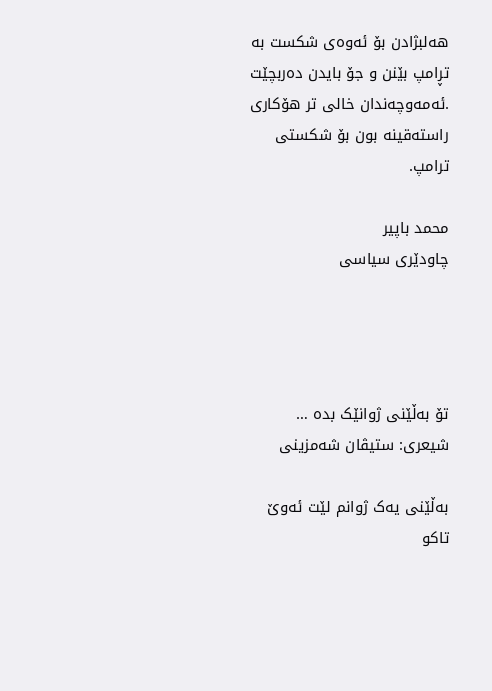هەلبژادن بۆ ئەوەی شکست بە تڕامپ بێنن و جۆ بایدن دەربچێت .ئەمەو‌چەندان خالی تر هۆکاری راستەقینە بون بۆ شکستی ترامپ.

محمد باپیر
چاودێری سیاسی




تۆ بەڵێنی ژوانێک بدە … شیعری: ستیڤان شەمزینی

بەڵێنی یەک ژوانم لێت ئەوێ
تاکو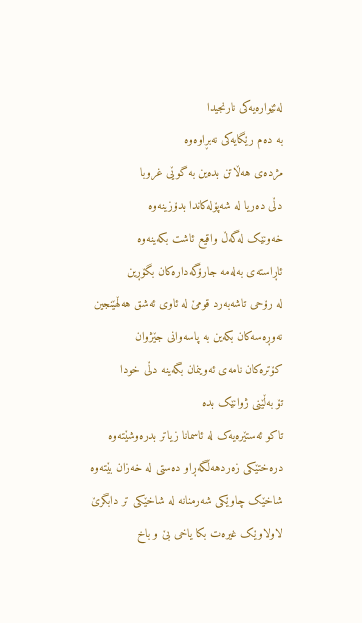لەئێوارەیەکی نارنجیدا
بە دەم رێگایەکی نەبڕاوەوە
مژدەی‌ هەڵاتن بدەین بە گوێی غروبا
دڵی دەریا لە شەپۆلەکاندا بدۆزینەوە
خەونێک لەگەڵ واقیع ئاشت بکەینەوە
ئاڕاستەی بەلەمە جارۆگەدارەکان بگۆڕین
لە رۆحی تاشەبەرد قومێ لە ئاوی ئەشق هەڵهێنجین
نەوڕەسەکان بکەین بە پاسەوانی جێژوان
کۆترەکان نامەی ئەوینمان بگەینە دڵی خودا
تۆ بەڵێنی ژوانێک بدە
تاکو ئەستێرەیەک لە ئاسمانا زیاتر بدرەوشێتەوە
درەختێکی زەردهەڵگەڕاو دەستی لە خەزان بێتەوە
شاخێک چاوێکی شەرمنانە لە شاخێکی تر دابگرێ
لاولاوێک غیرەت بکا یاخی بێ و باخ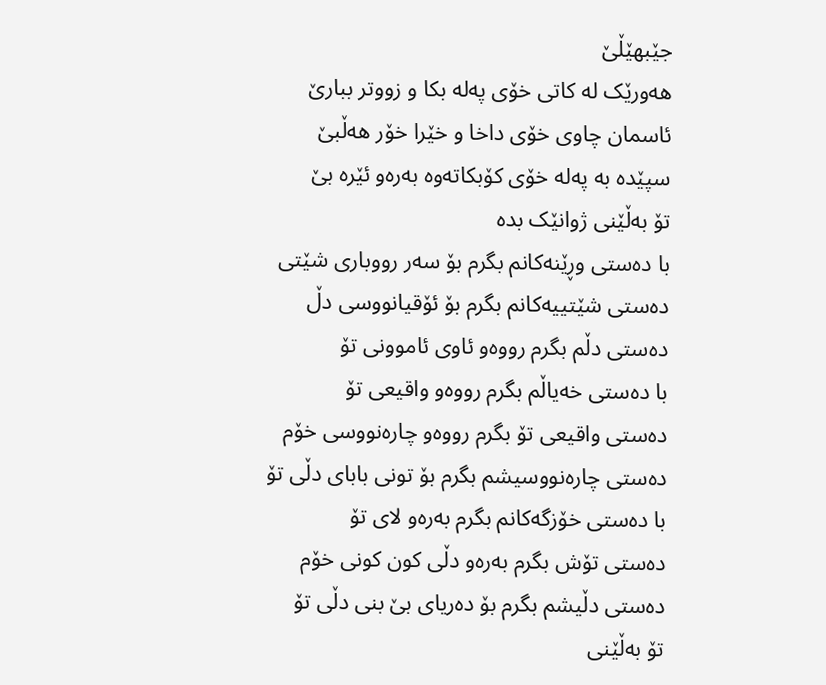جێبهێڵێ
هەورێک لە کاتی خۆی پەلە بکا و زووتر ببارێ
ئاسمان چاوی خۆی داخا و خێرا خۆر هەڵبێ
سپێدە بە پەلە خۆی کۆبکاتەوە بەرەو ئێرە بێ
تۆ بەڵێنی ژوانێک بدە
با دەستی وڕێنەکانم بگرم بۆ سەر رووباری شێتی
دەستی شێتییەکانم بگرم بۆ ئۆقیانووسی دڵ
دەستی دڵم بگرم رووەو ئاوی ئاموونی تۆ
با دەستی خەیاڵم بگرم رووەو واقیعی تۆ
دەستی واقیعی تۆ بگرم رووەو چارەنووسی خۆم
دەستی چارەنووسیشم بگرم بۆ تونی بابای دڵی تۆ
با دەستی خۆزگەکانم بگرم بەرەو لای تۆ
دەستی تۆش بگرم بەرەو دڵی کون کونی خۆم
دەستی دڵیشم بگرم بۆ دەریای بێ بنی دڵی تۆ
تۆ بەڵێنی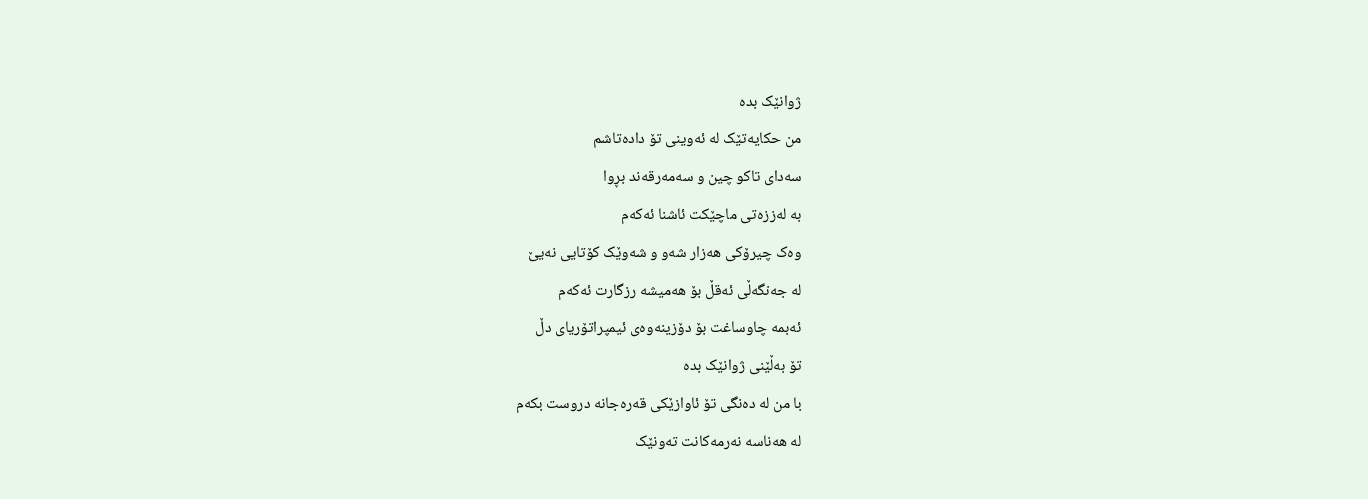ژوانێک بدە
من حکایەتێک لە ئەوینی تۆ دادەتاشم
سەدای تاکو چین و سەمەرقەند بڕوا
بە لەززەتی ماچێکت ئاشنا ئەکەم
وەک چیرۆکی هەزار شەو و شەوێک کۆتایی نەیێ
لە جەنگەڵی ئەقڵ بۆ هەمیشە رزگارت ئەکەم
ئەبمە چاوساغت بۆ دۆزینەوەی ئیمپراتۆریای دڵ
تۆ بەڵێنی ژوانێک بدە
با من لە دەنگی تۆ ئاوازێکی قەرەجانە دروست بکەم
لە هەناسە نەرمەکانت تەونێک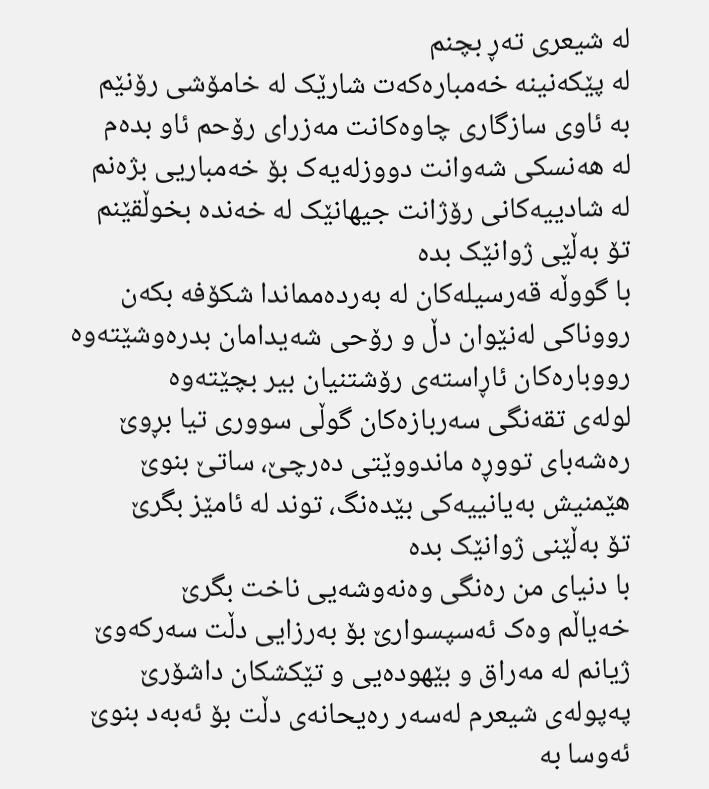لە شیعری تەڕ بچنم
لە پێکەنینە خەمبارەکەت شارێک لە خامۆشی رۆنێم
بە ئاوی سازگاری چاوەکانت مەزرای رۆحم ئاو بدەم
لە هەنسکی شەوانت دووزلەیەک بۆ خەمباریی بژەنم
لە شادییەکانی رۆژانت جیهانێک لە خەندە بخوڵقێنم
تۆ بەڵێی ژوانێک بدە
با گووڵە قەرسیلەکان لە بەردەمماندا شکۆفە بکەن
رووناکی لەنێوان دڵ و رۆحی شەیدامان بدرەوشێتەوە
رووبارەکان ئاڕاستەی رۆشتنیان بیر بچێتەوە
لولەی تقەنگی سەربازەکان گوڵی سووری تیا بڕوێ
رەشەبای تووڕە ماندووێتی دەرچێ، ساتێ بنوێ
هێمنیش بەیانییەکی بێدەنگ، توند لە ئامێز بگرێ
تۆ بەڵێنی ژوانێک بدە
با دنیای من رەنگی وەنەوشەیی ناخت بگرێ
خەیاڵم وەک ئەسپسوارێ بۆ بەرزایی دڵت سەرکەوێ
ژیانم لە مەراق و بێهودەیی و تێکشکان داشۆرێ
پەپولەی شیعرم لەسەر رەیحانەی دڵت بۆ ئەبەد بنوێ
ئەوسا بە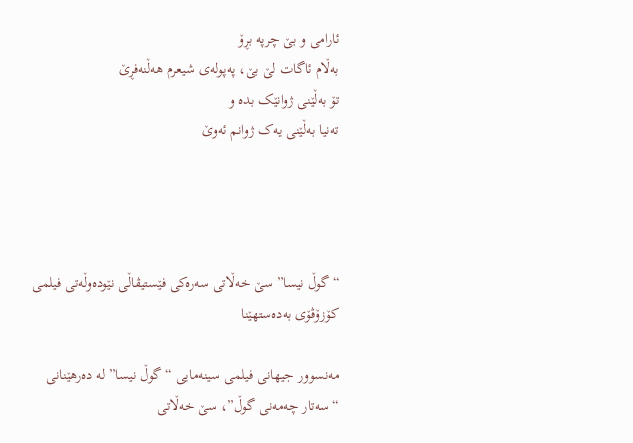ئارامی و بێ چرپە بڕۆ
بەڵام ئاگات لێ بێ، پەپولەی شیعرم هەڵنەفڕێ
تۆ بەڵێنی ژوانێک بدە و
تەنیا بەڵێنی یەک ژوانم ئەوێ




“گوڵ نیسا” سێ خەڵاتی سەرەکی فێستیڤاڵی نێودەوڵەتی فیلمی کۆزۆڤۆی بەدەستهێنا

مەنسوور جیهانی فیلمی سینەمایی “گوڵ نیسا” لە دەرهێنانی “سەتار چەمەنی گوڵ”، سێ خەڵاتی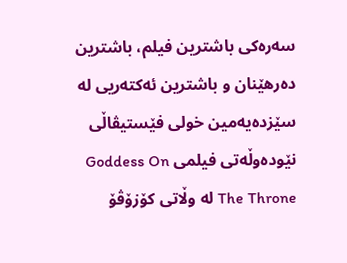سەرەکی باشترین فیلم، باشترین دەرهێنان و باشترین ئەکتەریی لە سێزدەیەمین خولی فێستیڤاڵی نێودەوڵەتی فیلمی Goddess On The Throne لە وڵاتی کۆزۆڤۆ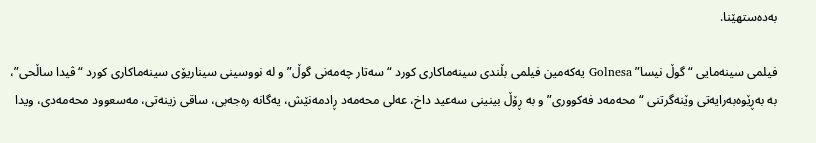بەدەستهێنا.

فیلمی سینەمایی “گوڵ نیسا” Golnesa یەکەمین فیلمی بڵندی سینەماکاری کورد “سەتار چەمەنی گوڵ” و لە نووسینی سیناریۆی سینەماکاری کورد “ڤیدا ساڵحی”، بە بەڕێوەبەرایەتی وێنەگرتنی “محەمەد فەکووری” و بە ڕۆڵ بینینی سەعید داخ، عەلی محەمەد ڕادمەنێش، یەگانە رەجەبی، ساقی زینەتی، مەسعوود محەمەدی، ویدا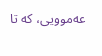عەموویی، کە تا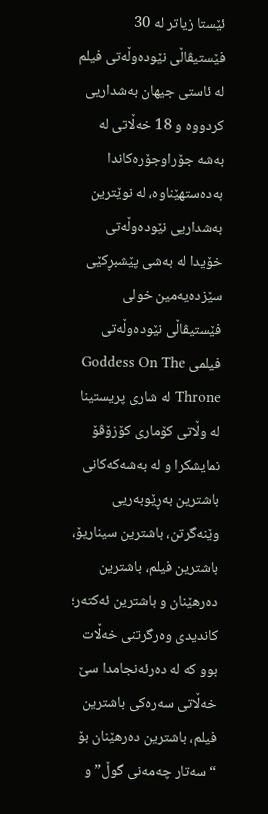ئێستا زیاتر لە 30 فێستیڤاڵی نێودەوڵەتی فیلم لە ئاستی جیهان بەشداریی کردووە و 18 خەڵاتی لە بەشە جۆراوجۆرەکاندا بەدەستهێناوە، لە نوێترین بەشداریی نێودەوڵەتی خۆیدا لە بەشی پێشبڕکێی سێزدەیەمین خولی فێستیڤاڵی نێودەوڵەتی فیلمی Goddess On The Throne لە شاری پریستینا لە وڵاتی کۆماری کۆزۆڤۆ نمایشکرا و لە بەشەکەکانی باشترین بەڕێوبەریی وێنەگرتن، باشترین سیناریۆ، باشترین فیلم، باشترین دەرهێنان و باشترین ئەکتەر؛ کاندیدی وەرگرتنی خەڵات بوو کە لە دەرئەنجامدا سێ خەڵاتی سەرەکی باشترین فیلم، باشترین دەرهێنان بۆ “سەتار چەمەنی گوڵ” و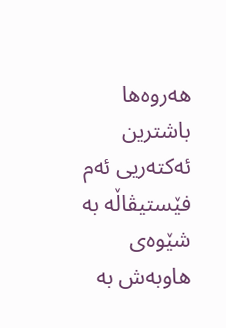هەروەها باشترین ئەکتەریی ئەم فێستیڤاڵە بە شێوەی هاوبەش بە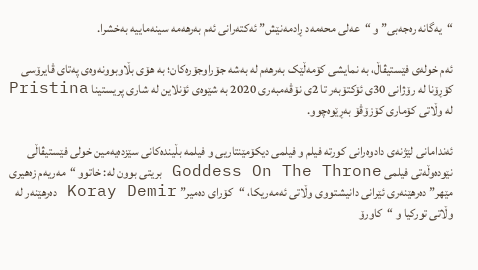“یەگانە رەجەبی” و “عەلی محەمەد ڕادمەنێش” ئەکتەرانی ئەم بەرهەمە سینەماییە بەخشرا.

ئەم خولەی فێستیڤاڵ، بە نمایشی کۆمەڵێک بەرهەم لە بەشە جۆراوجۆرەکان؛ بە هۆی بڵاوبوونەوەی پەتای ڤایرۆسی کۆڕۆنا لە رۆژانی 30ی ئۆکتۆبەر تا 2ی نۆڤەمبەری 2020 بە شێوەی ئۆنلاین لە شاری پریستینا Pristina لە وڵاتی کۆماری کۆزۆڤۆ بەڕێوەچوو.

ئەندامانی لێژنەی دادوەرانی کورتە فیلم و فیلمی دیکۆمێنتاریی و فیلمە بڵیندەکانی سێزدەیەمین خولی فێستیڤاڵی نێودەوڵەتی فیلمی Goddess On The Throne بریتی بوون لە: خاتوو “مەریەم زەهیری مێهر” دەرهێنەری ئێرانی دانیشتووی وڵاتی ئەمەریکا، “کۆرای دەمیر” Koray Demir دەرهێنەر لە وڵاتی تورکیا و “کاورۆ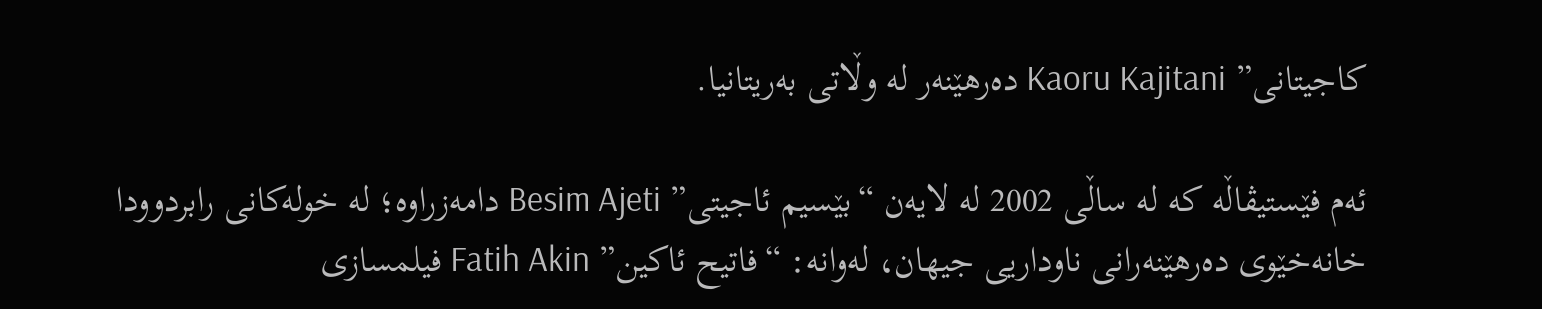کاجیتانی” Kaoru Kajitani دەرهێنەر لە وڵاتی بەریتانیا.

ئەم فێستیڤاڵە کە لە ساڵی 2002 لە لایەن “بێسیم ئاجیتی” Besim Ajeti دامەزراوە؛ لە خولەکانی رابردوودا خانەخێوی دەرهێنەرانی ناوداریی جیهان، لەوانە: “فاتیح ئاکین” Fatih Akin فیلمسازی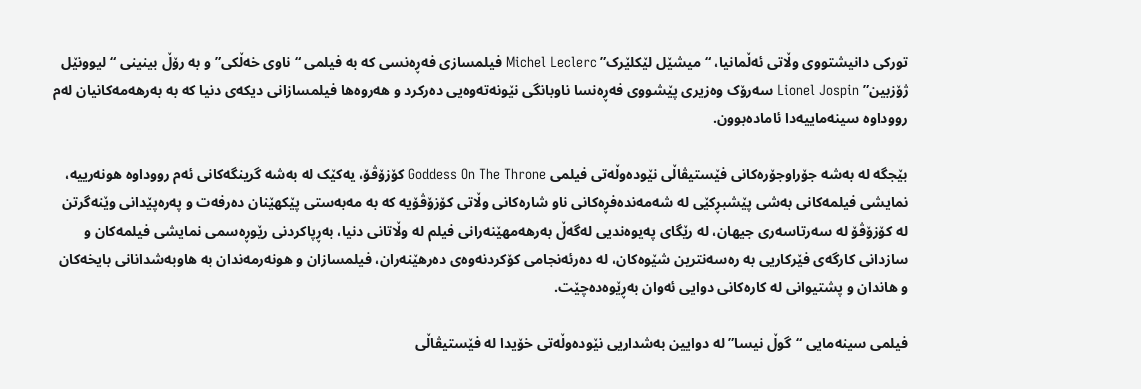تورکی دانیشتووی وڵاتی ئەڵمانیا، “میشێل لێکلێرک” Michel Leclerc فیلمسازی فەڕەنسی کە بە فیلمی “ناوی خەڵکی” و بە رۆڵ بینینی “لیوونێل ژۆزبین” Lionel Jospin سەرۆک وەزیری پێشووی فەڕەنسا ناوبانگی نێونەتەوەیی دەرکرد و هەروەها فیلمسازانی دیکەی دنیا کە بە بەرهەمەکانیان لەم رووداوە سینەماییەدا ئامادەبوون.

بێجگە لە بەشە جۆراوجۆرەکانی فێستیڤاڵی نێودەوڵەتی فیلمی Goddess On The Throne کۆزۆڤۆ، یەکێک لە بەشە گرینگەکانی ئەم رووداوە هونەرییە، نمایشی فیلمەکانی بەشی پێشبڕکێی لە شەمەندەفڕەکانی ناو شارەکانی وڵاتی کۆزۆڤۆیە کە بە مەبەستی پێکهێنان دەرفەت و پەرەپێدانی وێنەگرتن لە کۆزۆڤۆ لە سەرتاسەری جیهان، لە رێگای پەیوەندیی لەگەڵ بەرهەمهێنەرانی فیلم لە وڵاتانی دنیا، بەڕپاکردنی رێوڕەسمی نمایشی فیلمەکان و سازدانی کارگەی فێرکاریی بە رەسەنترین شێوەکان، لە دەرئەنجامی کۆکردنەوەی دەرهێنەران، فیلمسازان و هونەرمەندان بە هاوبەشدانانی بایخەکان و هاندان و پشتیوانی لە کارەکانی دوایی ئەوان بەڕێوەدەچێت.

فیلمی سینەمایی “گوڵ نیسا” لە دوایین بەشداریی نێودەوڵەتی خۆیدا لە فێستیڤاڵی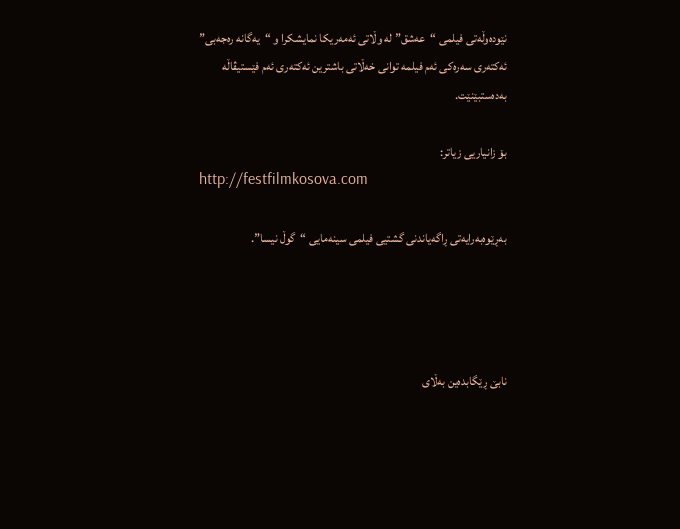نێودەوڵەتی فیلمی “عەشق” لە وڵاتی ئەمەریکا نمایشکرا و “یەگانە رەجەبی” ئەکتەری سەرەکی ئەم فیلمە توانی خەڵاتی باشترین ئەکتەری ئەم فێستیڤاڵە بەدەستبێنێت.

بۆ زانیاریی زیاتر:
http://festfilmkosova.com

بەڕێوەبەرایه‌تی ڕاگەیاندنی گشتیی فیلمی سینەمایی “گوڵ نیسا”.




نابێ ڕێگابدەین بەڵای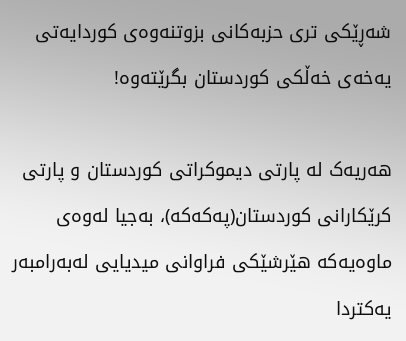شەڕێکی تری حزبەکانی بزوتنەوەی کوردایەتی یەخەی خەڵکی کوردستان بگرێتەوە!

هەریەک لە پارتی دیموکراتی کوردستان و پارتی کرێکارانی کوردستان(پەکەکە)، بەجیا لەوەی ماوەیەکە هێرشێکی فراوانی میدیایی لەبەرامبەر یەکتردا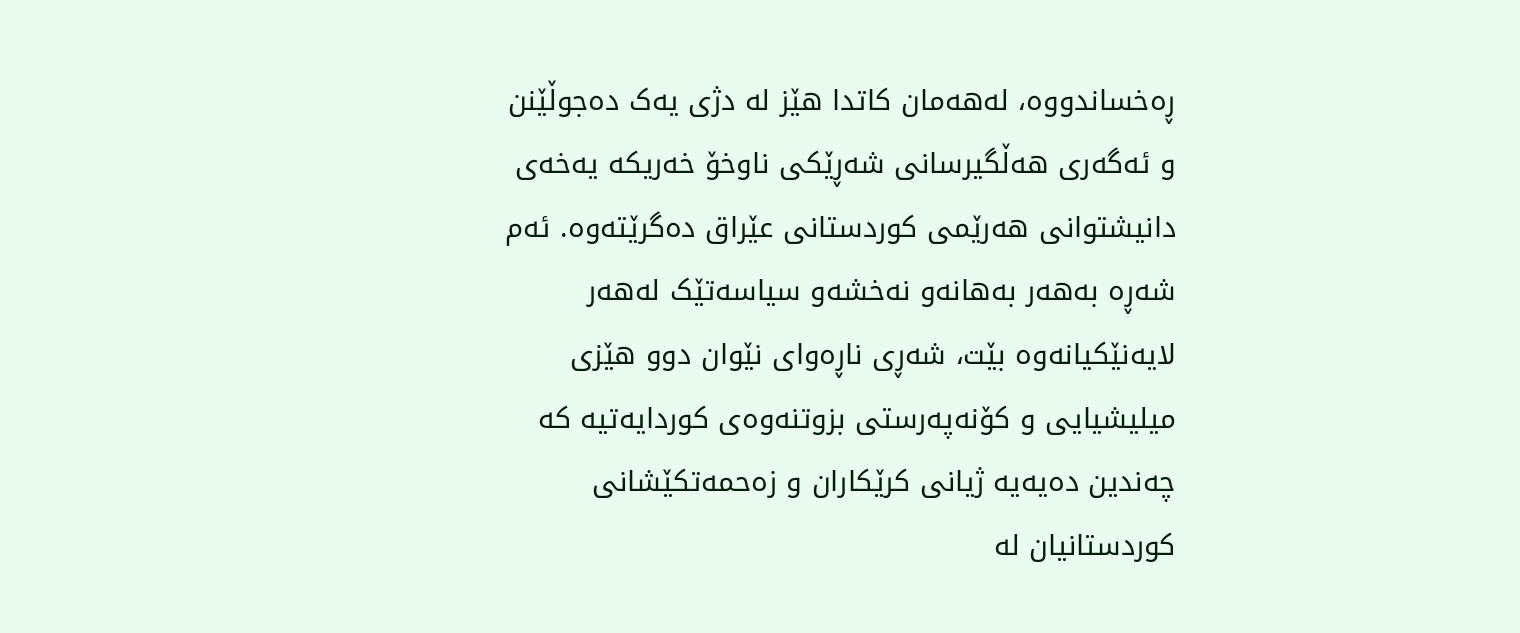ڕەخساندووە، لەهەمان کاتدا هێز لە دژی یەک دەجوڵێنن و ئەگەری هەڵگیرسانی شەڕێکی ناوخۆ خەریکە یەخەی دانیشتوانی هەرێمی کوردستانی عێراق دەگرێتەوە. ئەم شەڕە بەهەر بەهانەو نەخشەو سیاسەتێک لەهەر لایەنێکیانەوە بێت، شەڕی ناڕەوای نێوان دوو هێزی میلیشیایی و کۆنەپەرستی بزوتنەوەی کوردایەتیە کە چەندین دەیەیە ژیانی کرێکاران و زەحمەتکێشانی کوردستانیان لە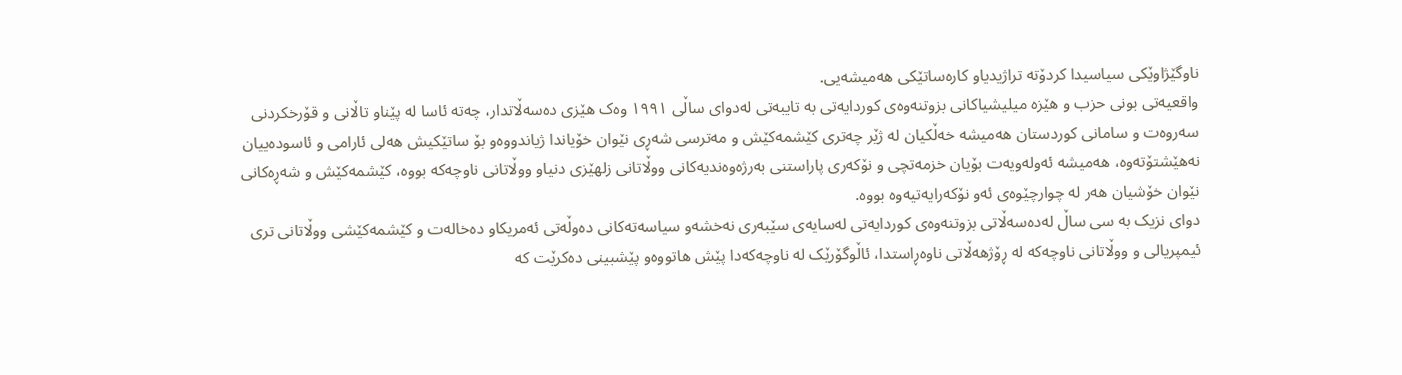ناوگێژاوێکی سیاسیدا کردۆتە تراژیدیاو کارەساتێکی هەمیشەیی.
واقعیەتی بونی حزب و هێزە میلیشیاکانی بزوتنەوەی کوردایەتی بە تایبەتی لەدوای ساڵی ١٩٩١ وەک هێزی دەسەڵاتدار، چەتە ئاسا لە پێناو تاڵانی و قۆرخکردنی سەروەت و سامانی کوردستان هەمیشە خەڵکیان لە ژێر چەتری کێشمەکێش و مەترسی شەڕی نێوان خۆیاندا ژیاندووەو بۆ ساتێکیش هەلی ئارامی و ئاسودەییان نەهێشتۆتەوە، هەمیشە ئەولەویەت بۆیان خزمەتچی و نۆکەری پاراستنی بەرژەوەندیەکانی ووڵاتانی زلهێزی دنیاو ووڵاتانی ناوچەکە بووە، کێشمەکێش و شەڕەکانی نێوان خۆشیان هەر لە چوارچێوەی ئەو نۆکەرایەتیەوە بووە.
دوای نزیک بە سی ساڵ لەدەسەڵاتی بزوتنەوەی کوردایەتی لەسایەی سێبەری نەخشەو سیاسەتەکانی دەوڵەتی ئەمریکاو دەخالەت و کێشمەکێشی ووڵاتانی تری ئیمپریالی و ووڵاتانی ناوچەکە لە ڕۆژهەڵاتی ناوەڕاستدا، ئاڵوگۆرێک لە ناوچەکەدا پێش هاتووەو پێشبینی دەکرێت کە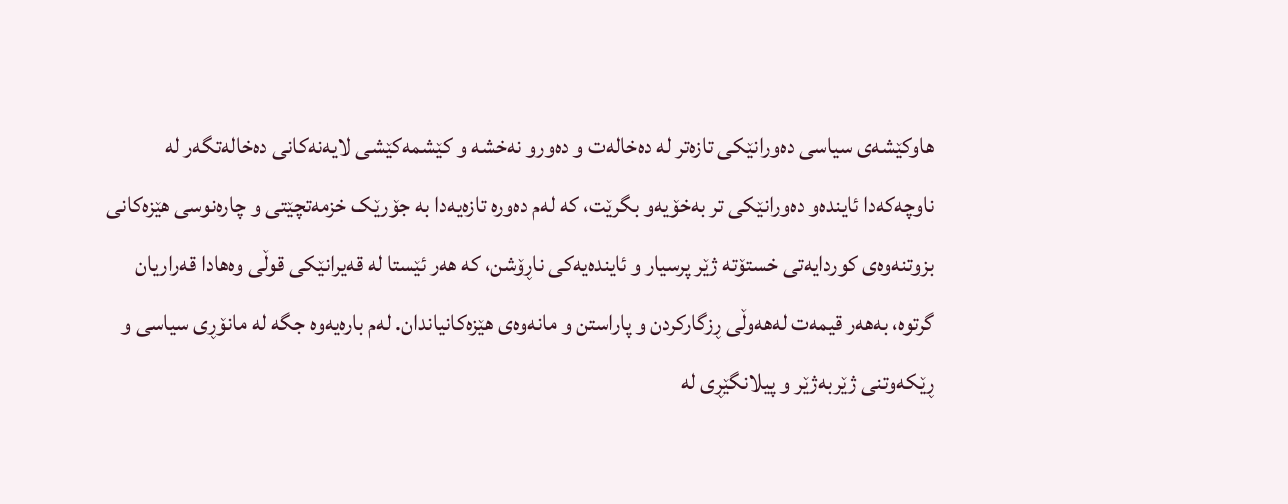هاوکێشەی سیاسی دەورانێکی تازەتر لە دەخالەت و دەورو نەخشە و کێشمەکێشی لایەنەکانی دەخالەتگەر لە ناوچەکەدا ئایندەو دەورانێکی تر بەخۆیەو بگرێت، کە لەم دەورە تازەیەدا بە جۆرێک خزمەتچێتی و چارەنوسی هێزەکانی بزوتنەوەی کوردایەتی خستۆتە ژێر پرسیار و ئایندەیەکی ناڕۆشن، کە هەر ئێستا لە قەیرانێکی قوڵی وەهادا قەراریان گرتوە، بەهەر قیمەت لەهەوڵی ڕزگارکردن و پاراستن و مانەوەی هێزەکانیاندان. لەم بارەیەوە جگە لە مانۆڕی سیاسی و ڕێکەوتنی ژێربەژێر و پیلانگێڕی لە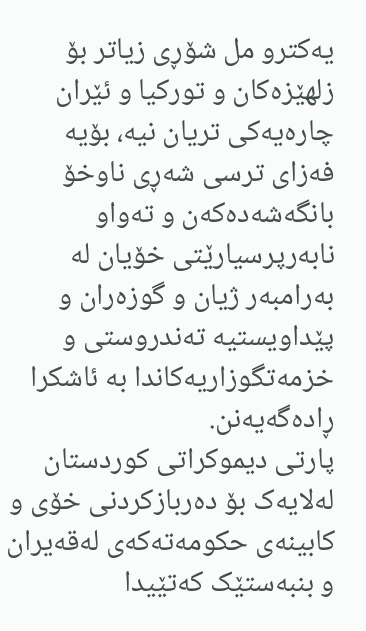یەکترو مل شۆڕی زیاتر بۆ زلهێزەکان و تورکیا و ئێران چارەیەکی تریان نیە، بۆیە فەزای ترسی شەڕی ناوخۆ بانگەشەدەکەن و تەواو نابەرپرسیارێتی خۆیان لە بەرامبەر ژیان و گوزەران و پێداویستیە تەندروستی و خزمەتگوزاریەکاندا بە ئاشکرا ڕادەگەیەنن.
پارتی دیموکراتی کوردستان لەلایەک بۆ دەربازکردنی خۆی و کابینەی حکومەتەکەی لەقەیران و بنبەستێک کەتێیدا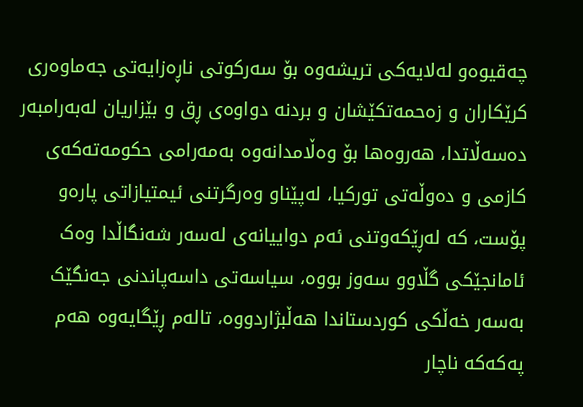چەقیوەو لەلایەکی تریشەوە بۆ سەرکوتی ناڕەزایەتی جەماوەری کرێکاران و زەحمەتکێشان و بردنە دواوەی ڕق و بێزاریان لەبەرامبەر دەسەڵاتدا، هەروەها بۆ وەڵامدانەوە بەمەرامی حکومەتەکەی کازمی و دەوڵەتی تورکیا، لەپێناو وەرگرتنی ئیمتیازاتی پارەو پۆست، کە لەڕێکەوتنی ئەم دواییانەی لەسەر شەنگاڵدا وەک ئامانجێکی گڵاوو سەوز بووە، سیاسەتی داسەپاندنی جەنگێک بەسەر خەڵکی کوردستاندا هەڵبژاردووە، تالەم ڕێگایەوە هەم پەکەکە ناچار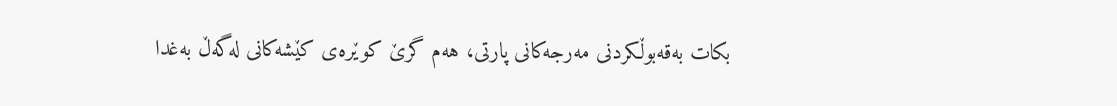بکات بەقەبوڵکردنی مەرجەکانی پارتی، هەم گرێ کوێرەی کێشەکانی لەگەڵ بەغدا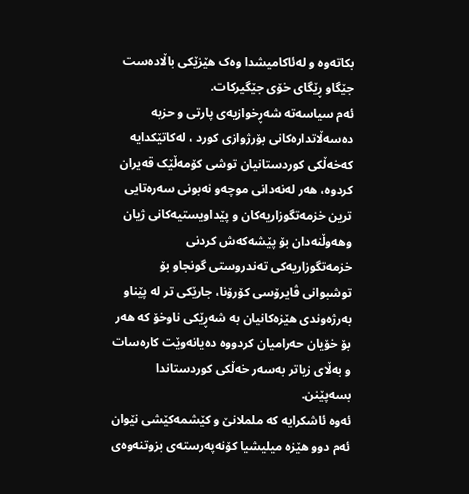بکاتەوە و لەئاکامیشدا وەک هێزێکی باڵادەست جێگاو ڕێگای خۆی جێگیرکات.
ئەم سیاسەتە شەڕخوازیەی پارتی و حزبە دەسەڵاتدارەکانی بۆرژوازی کورد ، لەکاتێکدایە کەخەڵکی کوردستانیان توشی کۆمەڵێک قەیران کردوە، هەر لەنەدانی موچەو نەبونی سەرەتایی ترین خزمەتگوزاریەکان و پێداویستیەکانی ژیان وهەوڵنەدان بۆ پێشەکەش کردنی خزمەتگوزاریەکی تەندروستی گونجاو بۆ توشبوانی ڤایرۆسی کۆرۆنا، جارێکی تر لە پێناو بەرژەوندی هێزەکانیان بە شەڕێکی ناوخۆ کە هەر بۆ خۆیان حەرامیان کردووە دەیانەوێت کارەسات و بەڵای زیاتر بەسەر خەڵکی کوردستاندا بسەپێنن.
ئەوە ئاشکرایە کە ململانێ و کێشمەکێشی نێوان ئەم دوو هێزە میلیشیا کۆنەپەرستەی بزوتنەوەی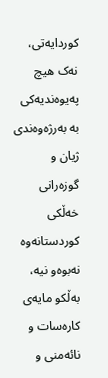کوردایەتی، نەک هیچ پەیوەندیەکی بە بەرژەوەندی ژیان و گوزەرانی خەڵکی کوردستانەوە نەبوەو نیە، بەڵكو مایەی کارەسات و نائەمنی و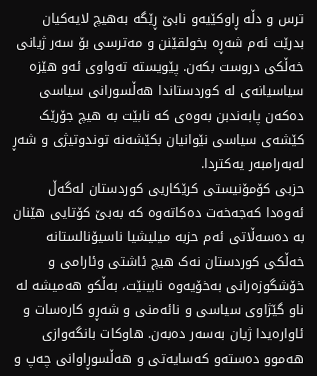ترس و دڵە ڕاوکێیەو نابێ ڕێگە بەهیچ لایەکیان بدرێت ئەم شەڕە بخولقێنن و مەترسی بۆ سەر ژیانی خەڵکی دروست بکەن. پێویستە تەواوی ئەو هێزە سیاسیانەی لە کوردستاندا هەڵسورانی سیاسی دەکەن پابەندبن بەوەی کە نابێت بە هیچ جۆرێک کێشەی سیاسی نێوانیان بکێشەنە توندوتیژی و شەڕ لەبەرامبەر یەکتردا.
حزبی کۆمۆنیستی کرێکاریی کوردستان لەگەڵ ئەوەدا کەجەخەت دەکاتەوە کە بەبێ کۆتایی هێنان بە دەسەڵاتی ئەم حزبە میلیشیا ناسیۆنالستانە خەڵکی کوردستان نەک هیچ ئاشتی وئارامی و خۆشگوزەرانی بەخۆیەوە نابینێت، بەڵکو هەمیشە لە ناو گێژاوی سیاسی و نائەمنی و شەڕو کارەسات و ئاوارەیدا ژیان بەسەر دەبەن. هاوکات بانگه‌وازی هه‌موو دەستەو کەسایەتی و هەڵسوڕاوانی چەپ و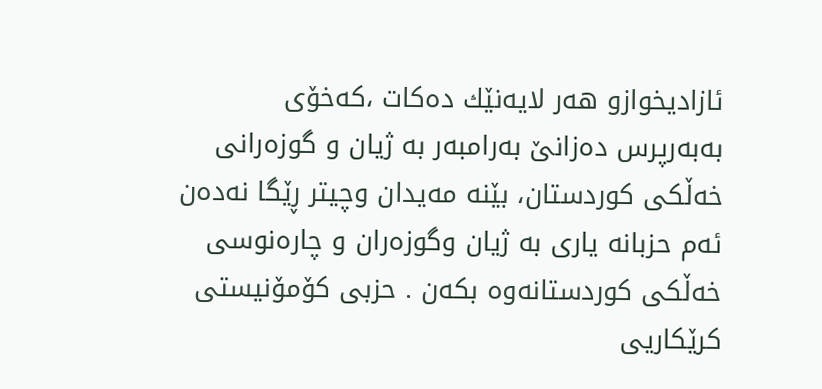ئازادیخوازو هه‌ر لایه‌نێك دەکات ،که‌خۆی به‌به‌رپرس دەزانێ بەرامبەر بە ژیان و گوزەرانی خەڵکی کوردستان، بێنە مەیدان وچیتر ڕێگا نەدەن ئەم حزبانە یاری بە ژیان وگوزەران و چارەنوسی خەڵکی کوردستانەوە بکەن . حزبی کۆمۆنیستی کرێکاریی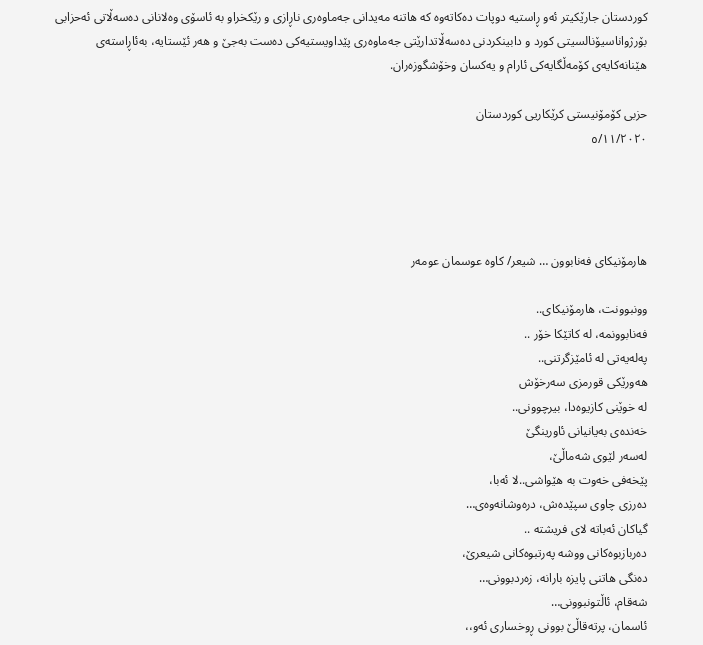کوردستان جارێکیتر ئەو ڕاستیە دوپات دەکاتەوە کە هاتنە مەیدانی جەماوەری ناڕازی و رێکخراو بە ئاسۆی وەلانانی دەسەڵاتی ئەحزابی بۆرژواناسیۆنالسیتی کورد و دابینکردنی دەسەڵاتدارێتی جەماوەری پێداویستیەکی دەست بەجێ و هەر ئێستایە، بەئاڕاستەی هێنانەکایەی کۆمەڵگایەکی ئارام و یەکسان وخۆشگوزەران.

حزبی کۆمۆنیستی کرێکاریی کوردستان
٥/١١/٢٠٢٠




هارمۆنیکای فەنابوون … شیعر/ كاوە عوسمان عومەر

وونبوونت، هارمۆنیکای..
فەنابوونمە، لە کاتێکا خۆر ..
پەلەیەتی لە ئامێزگرتنی..
هەورێکی قورمزی سەرخۆش
لە خوێنی کازیوەدا، بیرچوونی..
خەندەی بەیانیانی ئاورینگێ
لەسەر لێوی شەماڵێ،
پێخەفی خەوت بە هێواشی..لا ئەبا،
دەرزی چاوی سپێدەش، درەوشانەوەی…
گیاکان ئەباتە لای فریشتە ..
دەربازبوەکانی ووشە پەرتبوەکانی شیعرێ،
دەنگی هاتنی پایزە بارانە، زەردبوونی…
شەقام، ئاڵتونبوونی…
ئاسمان، پرتەقاڵێ بوونی ڕوخساری ئەو،،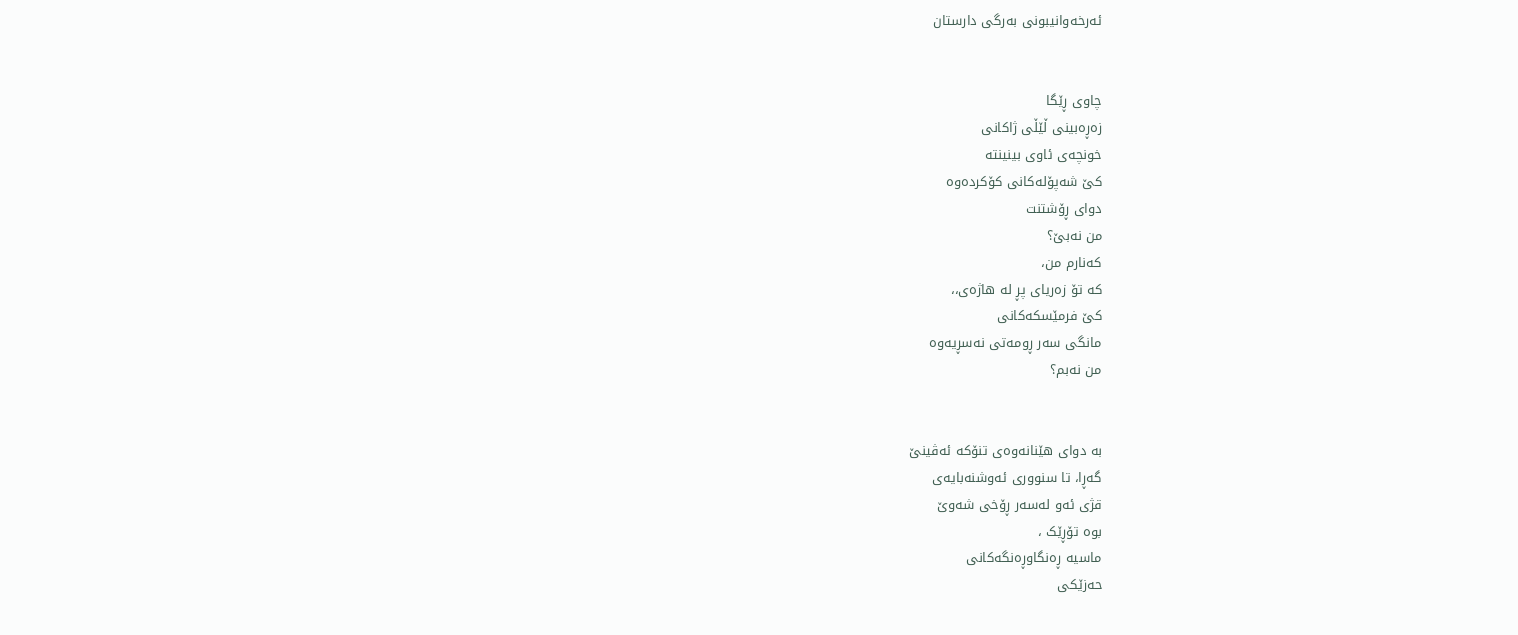ئەرخەوانیبونی بەرگی دارستان


چاوی ڕێگا
زەڕەبینی ڵێڵی ژاکانی
خونچەی ئاوی بینینتە
کێ شەپۆلەکانی کۆکردەوە
دوای ڕۆشتنت
من نەبێ؟
کەنارم من،
کە تۆ زەریای پڕ لە هاژەی،،
کێ فرمێسکەکانی
مانگی سەر ڕومەتی نەسڕیەوە
من نەبم؟


بە دوای هێنانەوەی تنۆکە ئەڤینێ
گەڕا، تا سنووری ئەوشنەبایەی
قژی ئەو لەسەر ڕۆخی شەوێ
بوە تۆڕێک ،
ماسیە ڕەنگاوڕەنگەکانی
حەزێکی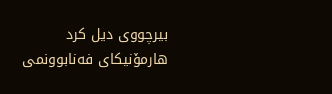بیرچووی دیل کرد
هارمۆنیکای فەنابوونمی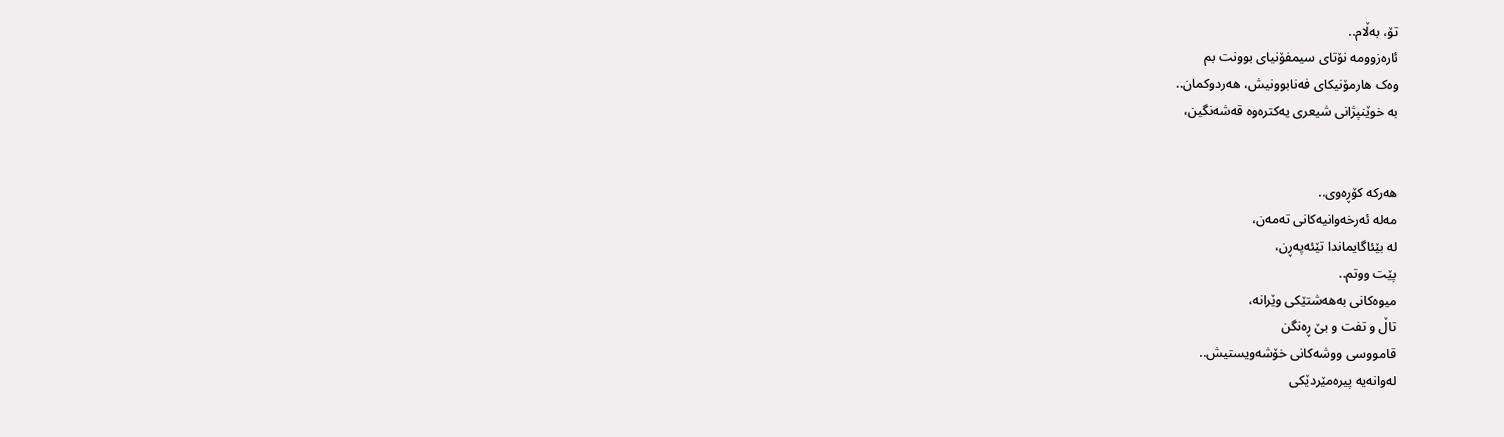تۆ، بەڵام..
ئارەزوومە نۆتای سیمفۆنیای بوونت بم
وەک هارمۆنیکای فەنابوونیش، هەردوکمان..
بە خوێنپژانی شیعری یەکترەوە قەشەنگین،


هەرکە کۆڕەوی..
مەلە ئەرخەوانیەکانی تەمەن،
لە بێئاگایماندا تێئەپەڕن،
پێت ووتم..
میوەکانی بەهەشتێکی وێرانە،
تاڵ و تفت و بێ ڕەنگن
قامووسی ووشەكانی خۆشەویستیش..
لەوانەیە پیرەمێردێکی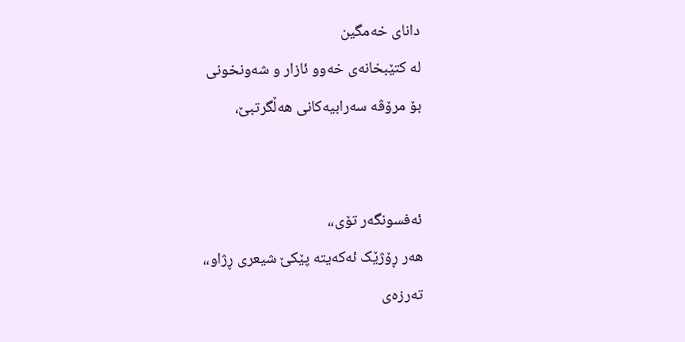دانای خەمگین
لە کتێبخانەی خەوو ئازار و شەونخونی
بۆ مرۆڤە سەرابیەکانی هەڵگرتبێ،


ئەفسونگەر تۆی،،
هەر ڕۆژێک ئەکەیتە پێکێ شیعری ڕژاو،،
تەرزەی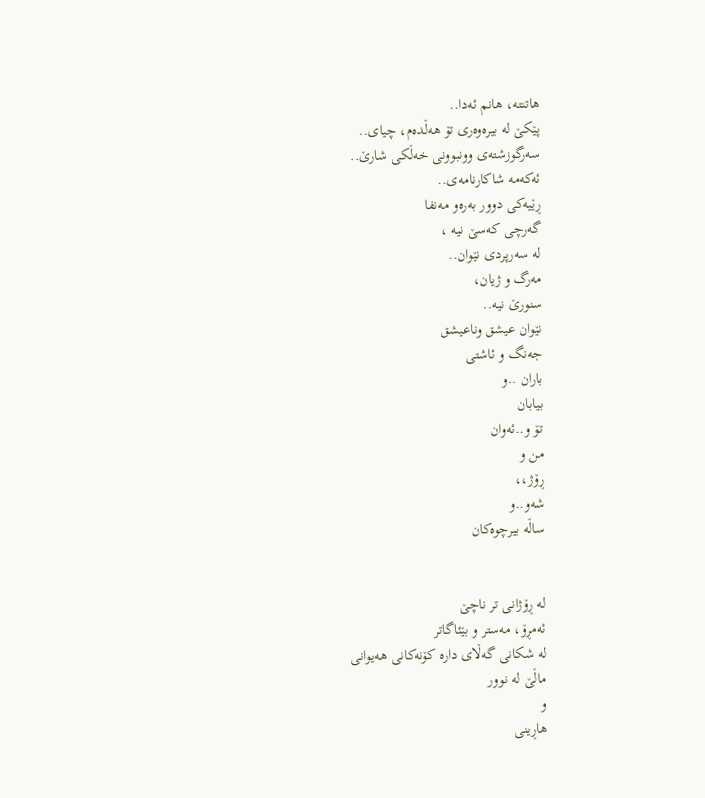هاتنتە، هانم ئەدا..
پێکێ لە بیرەوەری تۆ هەڵدەم، چیای..
سەرگوزشتەی وونبوونی خەڵکی شارێ..
ئەکەمە شاکارنامەی..
ڕێیەکی دوور بەرەو مەنفا
گەرچی کەسێ نیە ،
لە سەرپردی نێوان..
مەرگ و ژیان،
سنورێ نیە..
نێوان عیشق وناعیشق
جەنگ و ئاشتی
باران ..و
بیابان
تۆ و..ئەوان
من و
ڕۆژ،،
شەو..و
ساڵە بیرچوەکان


لە ڕۆژانی تر ناچێ
ئەمڕۆ، مەستر و بێئاگاتر
لە شکانی گەڵای دارە کۆنەکانی هەیوانی
ماڵێ لە نوور
و
هاڕینی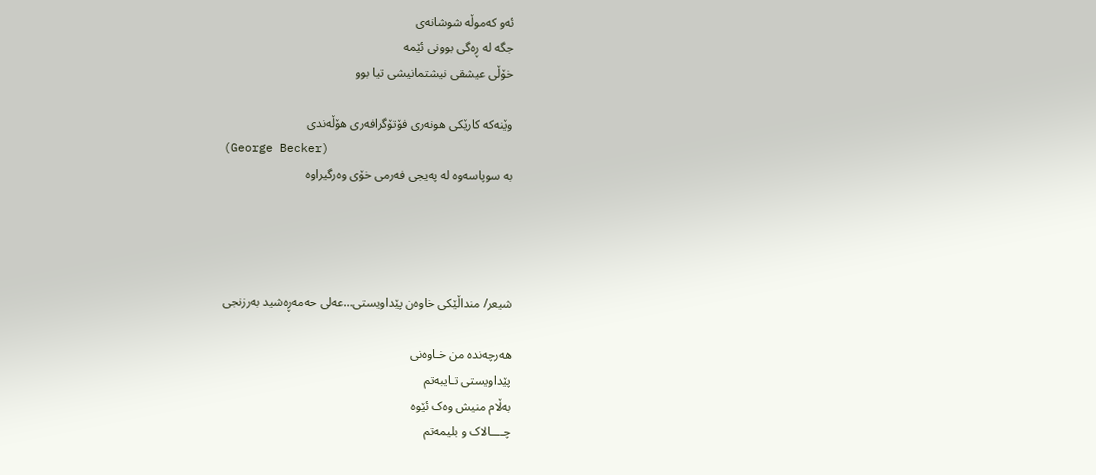ئەو کەموڵە شوشانەی
جگە لە ڕەگی بوونی ئێمە
خۆڵی عیشقی نیشتمانیشی تیا بوو

وێنەکە کارێکی هونەری فۆتۆگرافەری هۆڵەندی
(George Becker)
بە سوپاسەوە لە پەیجی فەرمی خۆی وەرگیراوە




شیعر/ منداڵێکی خاوەن پێداویستی…عەلی حەمەڕەشید بەرزنجی

ھەرچەندە من خـاوەنی
پێداویستی تـایبەتم
بەڵام منیش وەک ئێوە
چــــالاک و بلیمەتم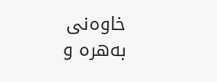خاوەنی بەھرە و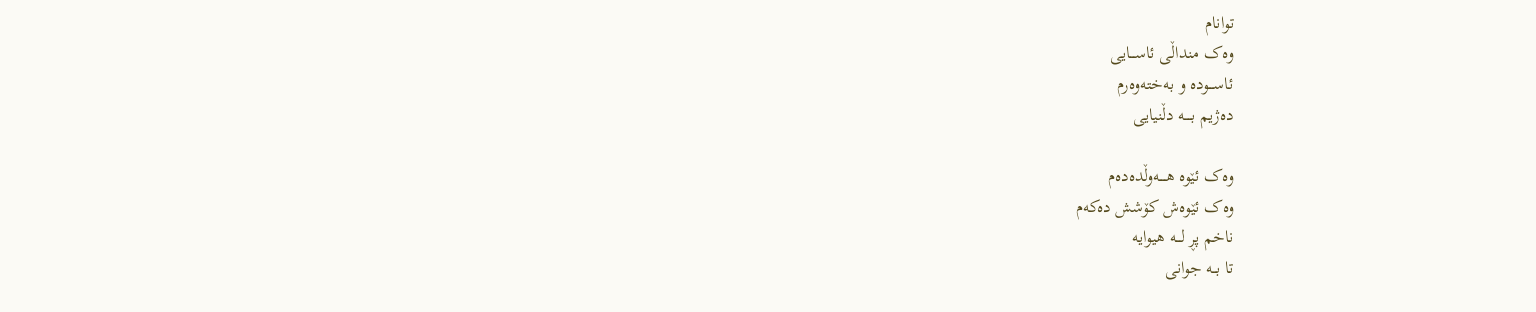توانام
وەک منداڵی ئاســـایی
ئاســـودە و بەختەوەرم
دەژیم بــــە دڵنیایی

وەک ئێوە ھــــەوڵدەدەم
وەک ئێوەش کۆشش دەکەم
ناخم پڕ لـــە ھیوایە
تا بــە جوانی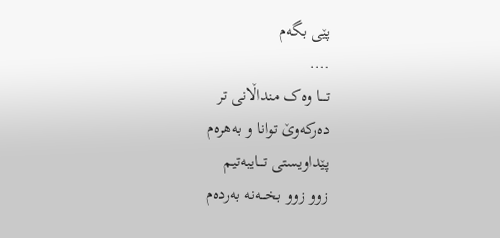پێی بگەم
….
تــــا وەک منداڵانی تر
دەرکەوێ توانا و بەھرەم
پێداویستی تـــایبەتیم
زوو زوو بخـــەنە بەردەم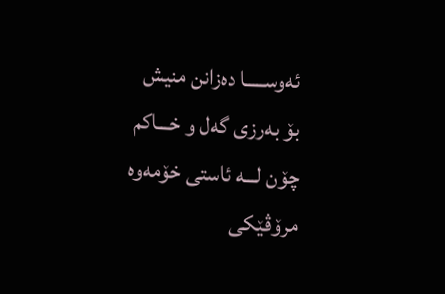ئەوســـــا دەزانن منیش
بۆ بەرزی گەل و خـــاکم
چۆن لـــە ئاستی خۆمەوە
مرۆڤێکی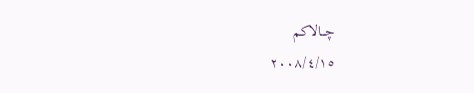چـــالاکم
٢٠٠٨/٤/١٥